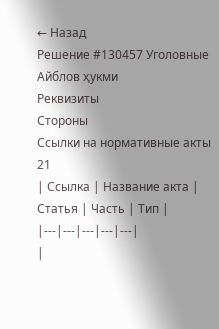← Назад
Решение #130457 Уголовные
Айблов ҳукми
Реквизиты
Стороны
Ссылки на нормативные акты
21
| Ссылка | Название акта | Статья | Часть | Тип |
|---|---|---|---|---|
|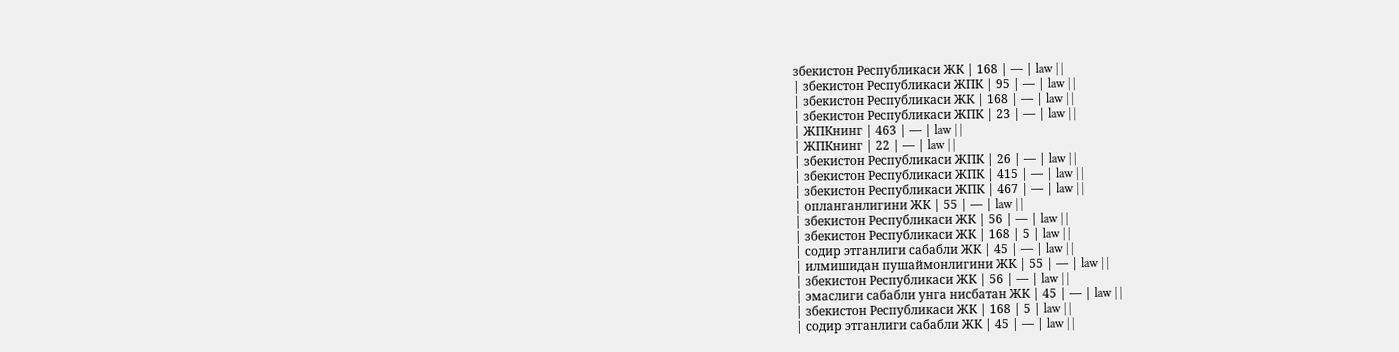збекистон Республикаси ЖК | 168 | — | law | |
| збекистон Республикаси ЖПК | 95 | — | law | |
| збекистон Республикаси ЖК | 168 | — | law | |
| збекистон Республикаси ЖПК | 23 | — | law | |
| ЖПКнинг | 463 | — | law | |
| ЖПКнинг | 22 | — | law | |
| збекистон Республикаси ЖПК | 26 | — | law | |
| збекистон Республикаси ЖПК | 415 | — | law | |
| збекистон Республикаси ЖПК | 467 | — | law | |
| опланганлигини ЖК | 55 | — | law | |
| збекистон Республикаси ЖК | 56 | — | law | |
| збекистон Республикаси ЖК | 168 | 5 | law | |
| содир этганлиги сабабли ЖК | 45 | — | law | |
| илмишидан пушаймонлигини ЖК | 55 | — | law | |
| збекистон Республикаси ЖК | 56 | — | law | |
| эмаслиги сабабли унга нисбатан ЖК | 45 | — | law | |
| збекистон Республикаси ЖК | 168 | 5 | law | |
| содир этганлиги сабабли ЖК | 45 | — | law | |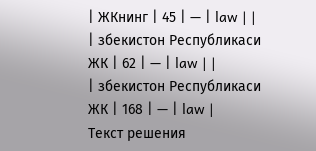| ЖКнинг | 45 | — | law | |
| збекистон Республикаси ЖК | 62 | — | law | |
| збекистон Республикаси ЖК | 168 | — | law |
Текст решения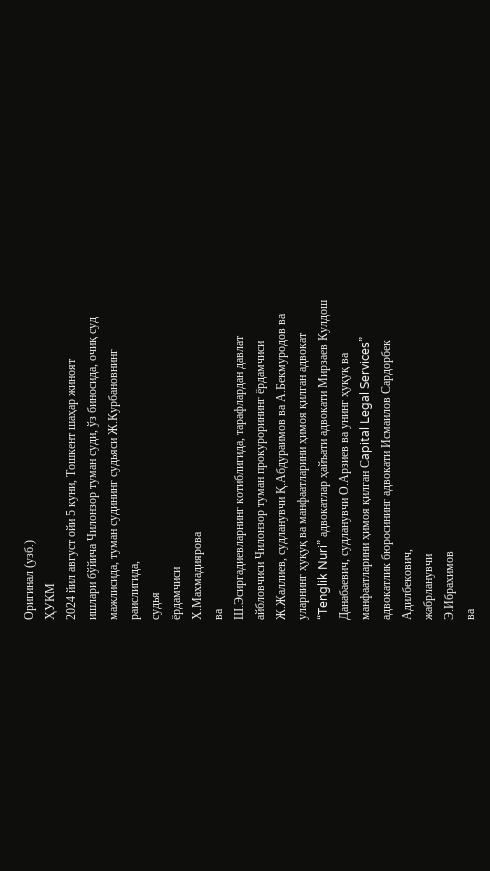Оригинал (узб.)
ҲУКМ
2024 йил август ойи 5 куни, Тошкент шаҳар жиноят
ишлари бўйича Чилонзор туман суди, ўз биносида, очиқ суд
мажлисида, туман судининг судьяси Ж.Курбановнинг
раислигида,
судья
ёрдамчиси
Х.Махмадиярова
ва
Ш.Эсиргадиевларнинг котиблигида, тарафлардан давлат
айбловчиси Чилонзор туман прокурорининг ёрдамчиси
Ж.Жаллиев, судланувчи Қ.Абдураимов ва А.Бекмуродов ва
уларнинг ҳуқуқ ва манфаатларини ҳимоя қилган адвокат
“Tenglik Nuri” адвокатлар ҳайъати адвокати Мирзаев Кулдош
Данабаевич, судланувчи О.Арзиев ва унинг ҳуқуқ ва
манфаатларини ҳимоя қилган Сapital Legal Services”
адвокатлик бюросининг адвокати Исмаилов Сардорбек
Адилбекович,
жабрланувчи
Э.Ибрахимов
ва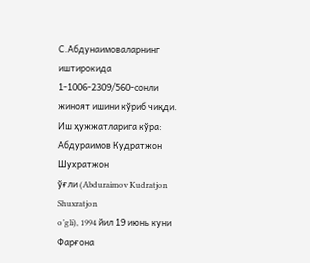С.Абдунаимоваларнинг иштирокида 1-1006-2309/560-сонли
жиноят ишини кўриб чиқди.
Иш ҳужжатларига кўра:
Абдураимов Кудратжон Шухратжон
ўғли (Abduraimov Kudratjon Shuxratjon
o’gli), 1994 йил 19 июнь куни Фарғона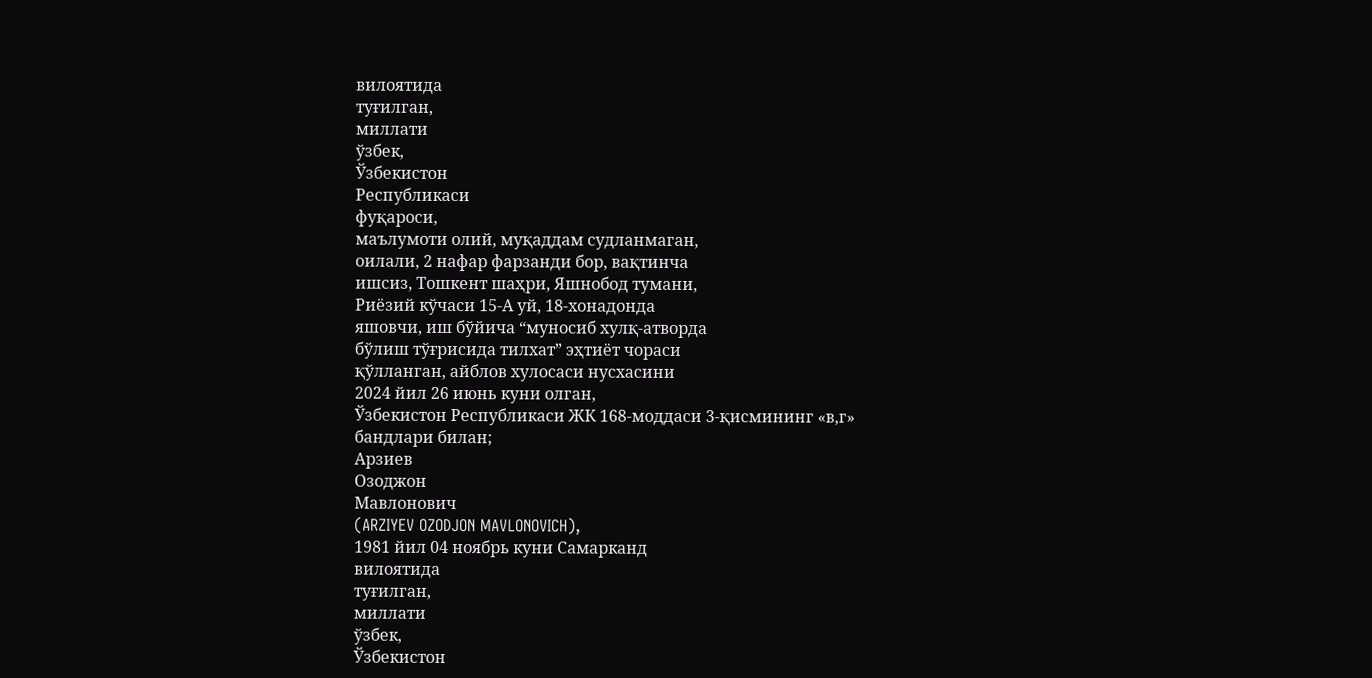вилоятида
туғилган,
миллати
ўзбек,
Ўзбекистон
Республикаси
фуқароси,
маълумоти олий, муқаддам судланмаган,
оилали, 2 нафар фарзанди бор, вақтинча
ишсиз, Тошкент шаҳри, Яшнобод тумани,
Риёзий кўчаси 15-А уй, 18-хонадонда
яшовчи, иш бўйича “муносиб хулқ-атворда
бўлиш тўғрисида тилхат” эҳтиёт чораси
қўлланган, айблов хулосаси нусхасини
2024 йил 26 июнь куни олган,
Ўзбекистон Республикаси ЖК 168-моддаси 3-қисмининг «в,г»
бандлари билан;
Арзиев
Озоджон
Мавлонович
(ARZIYEV OZODJON MAVLONOVICH),
1981 йил 04 ноябрь куни Самарканд
вилоятида
туғилган,
миллати
ўзбек,
Ўзбекистон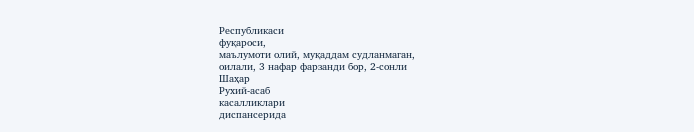Республикаси
фуқароси,
маълумоти олий, муқаддам судланмаган,
оилали, 3 нафар фарзанди бор, 2-сонли
Шаҳар
Рухий-асаб
касалликлари
диспансерида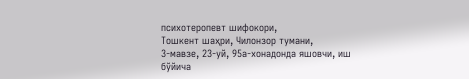психотеропевт шифокори,
Тошкент шаҳри, Чилонзор тумани,
3-мавзе, 23-уй, 95а-хонадонда яшовчи, иш
бўйича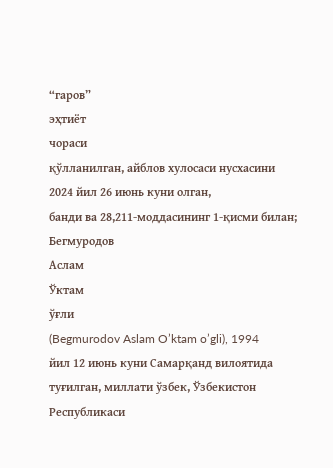“гаров”
эҳтиёт
чораси
қўлланилган, айблов хулосаси нусхасини
2024 йил 26 июнь куни олган,
банди ва 28,211-моддасининг 1-қисми билан;
Бегмуродов
Аслам
Ўктам
ўғли
(Begmurodov Aslam O’ktam o’gli), 1994
йил 12 июнь куни Самарқанд вилоятида
туғилган, миллати ўзбек, Ўзбекистон
Республикаси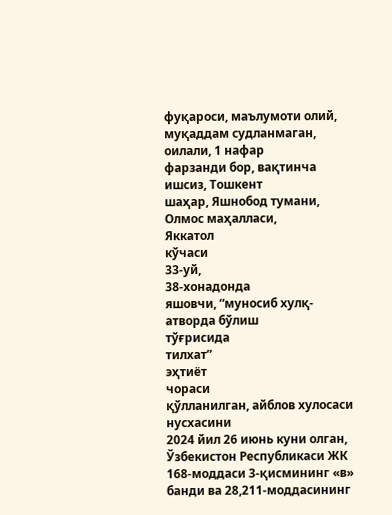фуқароси, маълумоти олий,
муқаддам судланмаган, оилали, 1 нафар
фарзанди бор, вақтинча ишсиз, Тошкент
шаҳар, Яшнобод тумани, Олмос маҳалласи,
Яккатол
кўчаси
33-уй,
38-хонадонда
яшовчи, “муносиб хулқ-атворда бўлиш
тўғрисида
тилхат”
эҳтиёт
чораси
қўлланилган, айблов хулосаси нусхасини
2024 йил 26 июнь куни олган,
Ўзбекистон Республикаси ЖК 168-моддаси 3-қисмининг «в»
банди ва 28,211-моддасининг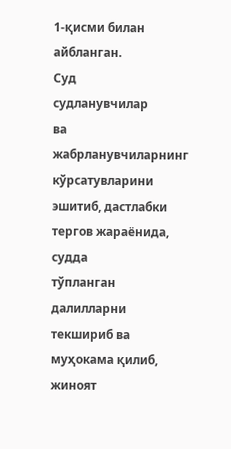1-қисми билан айбланган.
Суд
судланувчилар
ва
жабрланувчиларнинг
кўрсатувларини эшитиб, дастлабки тергов жараёнида, судда
тўпланган далилларни текшириб ва муҳокама қилиб, жиноят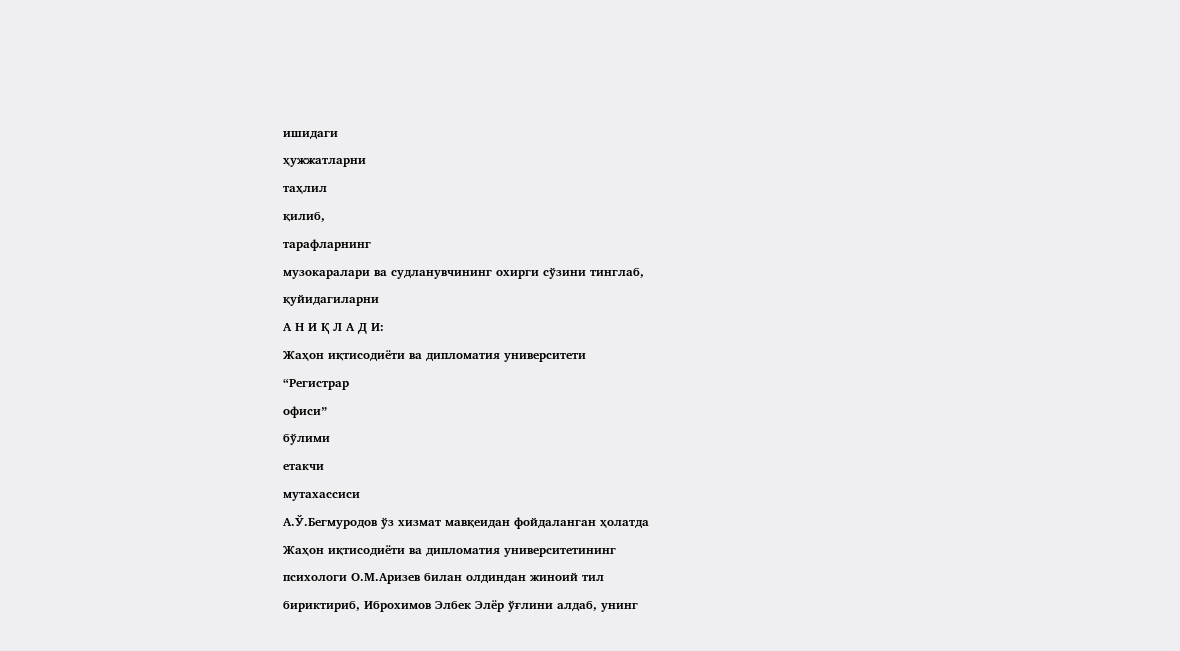ишидаги
ҳужжатларни
таҳлил
қилиб,
тарафларнинг
музокаралари ва судланувчининг охирги сўзини тинглаб,
қуйидагиларни
А Н И Қ Л А Д И:
Жаҳон иқтисодиёти ва дипломатия университети
“Регистрар
офиси”
бўлими
етакчи
мутахассиси
А.Ў.Бегмуродов ўз хизмат мавқеидан фойдаланган ҳолатда
Жаҳон иқтисодиёти ва дипломатия университетининг
психологи О.М.Аризев билан олдиндан жиноий тил
бириктириб, Иброхимов Элбек Элёр ўғлини алдаб, унинг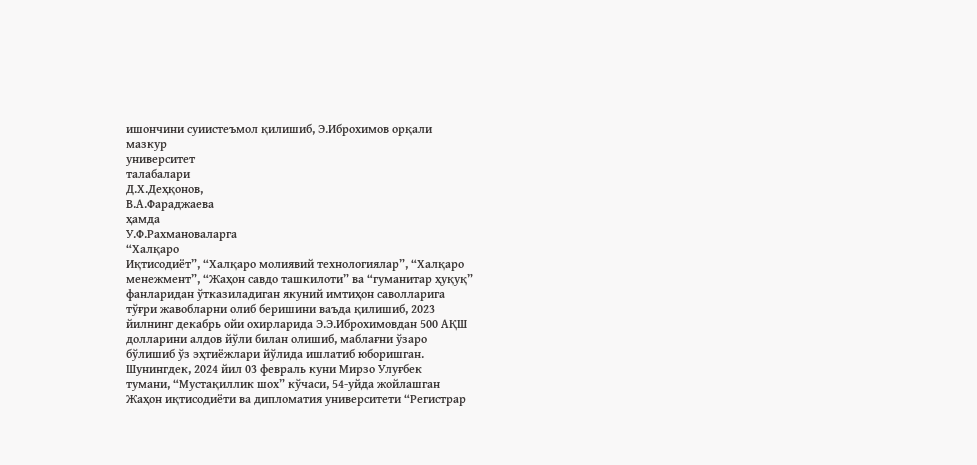ишончини суиистеъмол қилишиб, Э.Иброхимов орқали
мазкур
университет
талабалари
Д.Х.Деҳқонов,
В.А.Фараджаева
ҳамда
У.Ф.Рахмановаларга
“Халқаро
Иқтисодиёт”, “Халқаро молиявий технологиялар”, “Халқаро
менежмент”, “Жаҳон савдо ташкилоти” ва “гуманитар ҳуқуқ”
фанларидан ўтказиладиган якуний имтиҳон саволларига
тўғри жавобларни олиб беришини ваъда қилишиб, 2023
йилнинг декабрь ойи охирларида Э.Э.Иброхимовдан 500 АҚШ
долларини алдов йўли билан олишиб, маблағни ўзаро
бўлишиб ўз эҳтиёжлари йўлида ишлатиб юборишган.
Шунингдек, 2024 йил 03 февраль куни Мирзо Улуғбек
тумани, “Мустақиллик шох” кўчаси, 54-уйда жойлашган
Жаҳон иқтисодиёти ва дипломатия университети “Регистрар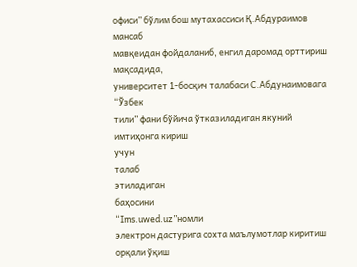офиси” бўлим бош мутахассиси Қ.Абдураимов мансаб
мавқеидан фойдаланиб, енгил даромад орттириш мақсадида,
университет 1-босқич талабаси С.Абдунаимовага “Ўзбек
тили” фани бўйича ўтказиладиган якуний имтиҳонга кириш
учун
талаб
этиладиган
баҳосини
“Ims.uwed.uz”номли
электрон дастурига сохта маълумотлар киритиш орқали ўқиш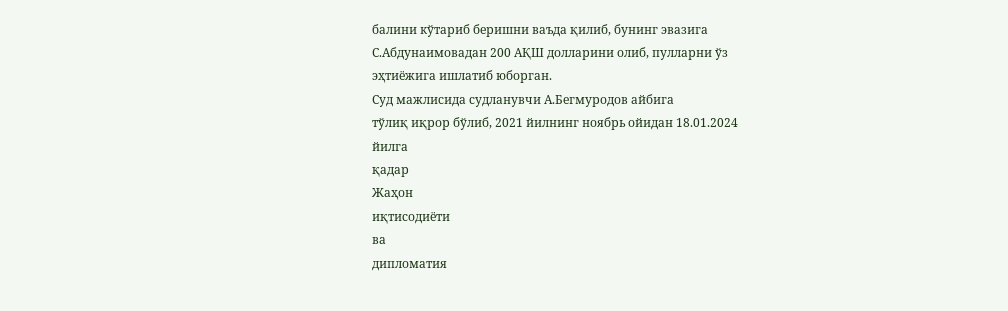балини кўтариб беришни ваъда қилиб, бунинг эвазига
С.Абдунаимовадан 200 АҚШ долларини олиб, пулларни ўз
эҳтиёжига ишлатиб юборган.
Суд мажлисида судланувчи А.Бегмуродов айбига
тўлиқ иқрор бўлиб, 2021 йилнинг ноябрь ойидан 18.01.2024
йилга
қадар
Жаҳон
иқтисодиёти
ва
дипломатия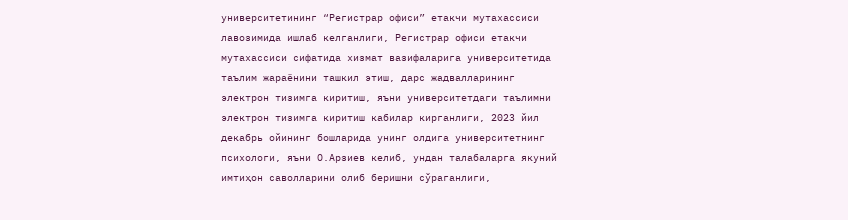университетининг “Регистрар офиси” етакчи мутахассиси
лавозимида ишлаб келганлиги, Регистрар офиси етакчи
мутахассиси сифатида хизмат вазифаларига университетида
таълим жараёнини ташкил этиш, дарс жадвалларининг
электрон тизимга киритиш, яъни университетдаги таълимни
электрон тизимга киритиш кабилар кирганлиги, 2023 йил
декабрь ойининг бошларида унинг олдига университетнинг
психологи, яъни О.Арзиев келиб, ундан талабаларга якуний
имтиҳон саволларини олиб беришни сўраганлиги,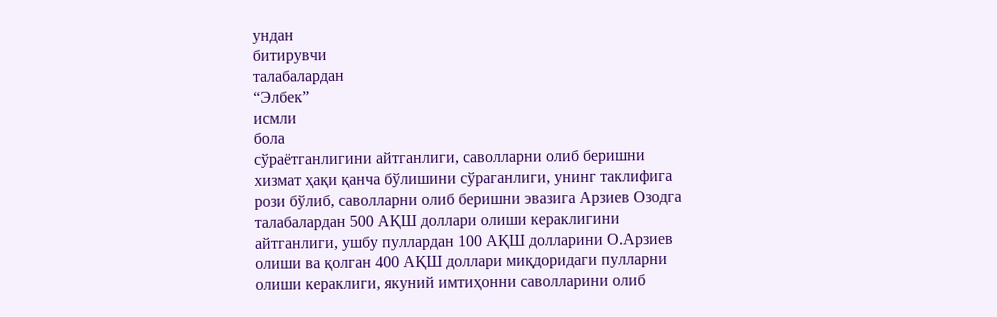ундан
битирувчи
талабалардан
“Элбек”
исмли
бола
сўраётганлигини айтганлиги, саволларни олиб беришни
хизмат ҳақи қанча бўлишини сўраганлиги, унинг таклифига
рози бўлиб, саволларни олиб беришни эвазига Арзиев Озодга
талабалардан 500 АҚШ доллари олиши кераклигини
айтганлиги, ушбу пуллардан 100 АҚШ долларини О.Арзиев
олиши ва қолган 400 АҚШ доллари миқдоридаги пулларни
олиши кераклиги, якуний имтиҳонни саволларини олиб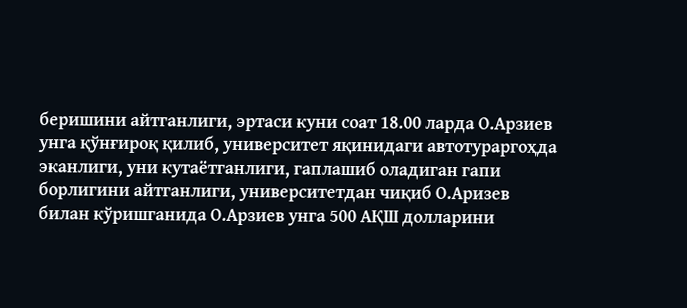беришини айтганлиги, эртаси куни соат 18.00 ларда О.Арзиев
унга қўнғироқ қилиб, университет яқинидаги автотураргоҳда
эканлиги, уни кутаётганлиги, гаплашиб оладиган гапи
борлигини айтганлиги, университетдан чиқиб О.Аризев
билан кўришганида О.Арзиев унга 500 АҚШ долларини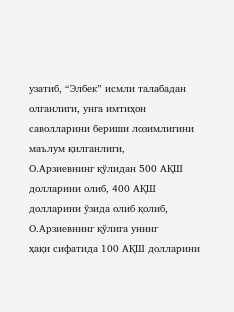узатиб, “Элбек” исмли талабадан олганлиги, унга имтиҳон
саволларини бериши лозимлигини маълум қилганлиги,
О.Арзиевнинг қўлидан 500 АҚШ долларини олиб, 400 АҚШ
долларини ўзида олиб қолиб, О.Арзиевнинг қўлига унинг
ҳақи сифатида 100 АҚШ долларини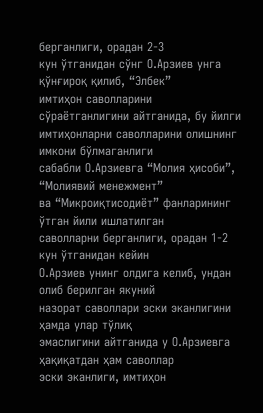берганлиги, орадан 2-3
кун ўтганидан сўнг О.Арзиев унга қўнғироқ қилиб, “Элбек”
имтиҳон саволларини сўраётганлигини айтганида, бу йилги
имтиҳонларни саволларини олишнинг имкони бўлмаганлиги
сабабли О.Арзиевга “Молия ҳисоби”, “Молиявий менежмент”
ва “Микроиқтисодиёт” фанларининг ўтган йили ишлатилган
саволларни берганлиги, орадан 1-2 кун ўтганидан кейин
О.Арзиев унинг олдига келиб, ундан олиб берилган якуний
назорат саволлари эски эканлигини ҳамда улар тўлиқ
эмаслигини айтганида у О.Арзиевга ҳақиқатдан ҳам саволлар
эски эканлиги, имтиҳон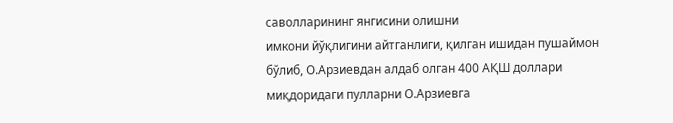саволларининг янгисини олишни
имкони йўқлигини айтганлиги, қилган ишидан пушаймон
бўлиб, О.Арзиевдан алдаб олган 400 АҚШ доллари
миқдоридаги пулларни О.Арзиевга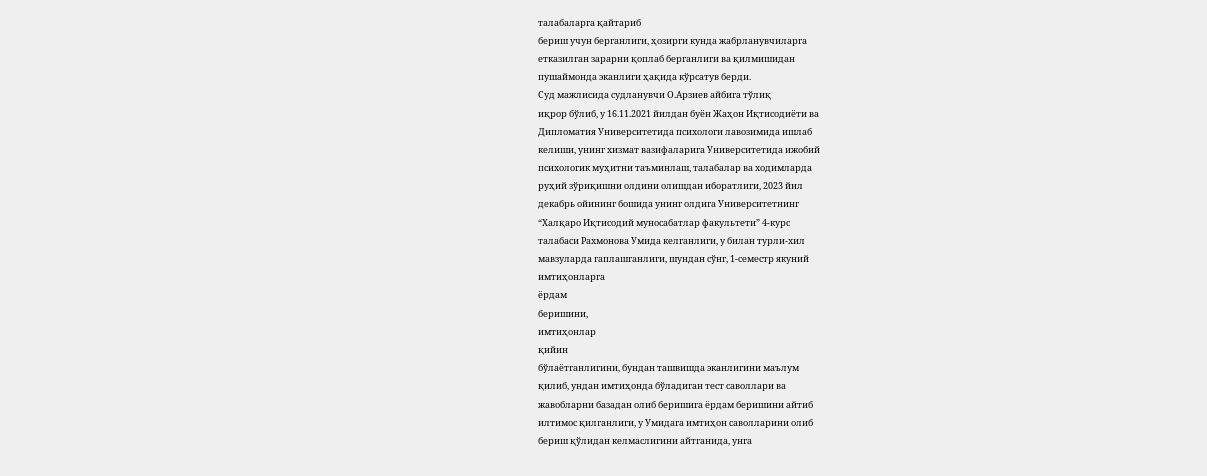талабаларга қайтариб
бериш учун берганлиги, ҳозирги кунда жабрланувчиларга
етказилган зарарни қоплаб берганлиги ва қилмишидан
пушаймонда эканлиги ҳақида кўрсатув берди.
Суд мажлисида судланувчи О.Арзиев айбига тўлиқ
иқрор бўлиб, у 16.11.2021 йилдан буён Жаҳон Иқтисодиёти ва
Дипломатия Университетида психологи лавозимида ишлаб
келиши, унинг хизмат вазифаларига Университетида ижобий
психологик муҳитни таъминлаш, талабалар ва ходимларда
руҳий зўриқишни олдини олишдан иборатлиги, 2023 йил
декабрь ойининг бошида унинг олдига Университетнинг
“Халқаро Иқтисодий муносабатлар факультети” 4-курс
талабаси Рахмонова Умида келганлиги, у билан турли-хил
мавзуларда гаплашганлиги, шундан сўнг, 1-семестр якуний
имтиҳонларга
ёрдам
беришини,
имтиҳонлар
қийин
бўлаётганлигини, бундан ташвишда эканлигини маълум
қилиб, ундан имтиҳонда бўладиган тест саволлари ва
жавобларни базадан олиб беришига ёрдам беришини айтиб
илтимос қилганлиги, у Умидага имтиҳон саволларини олиб
бериш қўлидан келмаслигини айтганида, унга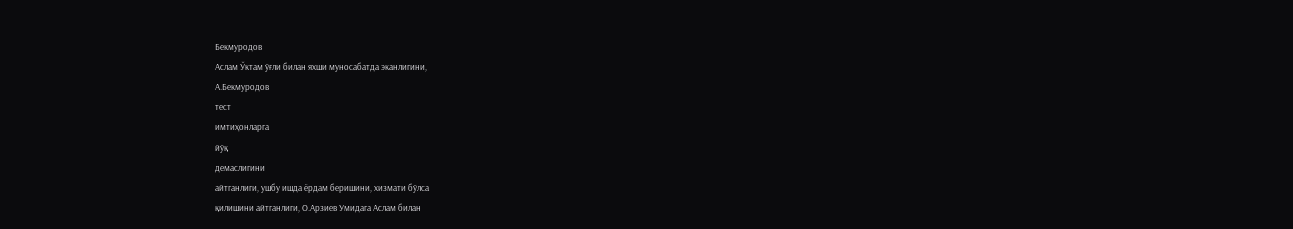Бекмуродов
Аслам Ўктам ўғли билан яхши муносабатда эканлигини,
А.Бекмуродов
тест
имтиҳонларга
йўқ
демаслигини
айтганлиги, ушбу ишда ёрдам беришини, хизмати бўлса
қилишини айтганлиги, О.Арзиев Умидага Аслам билан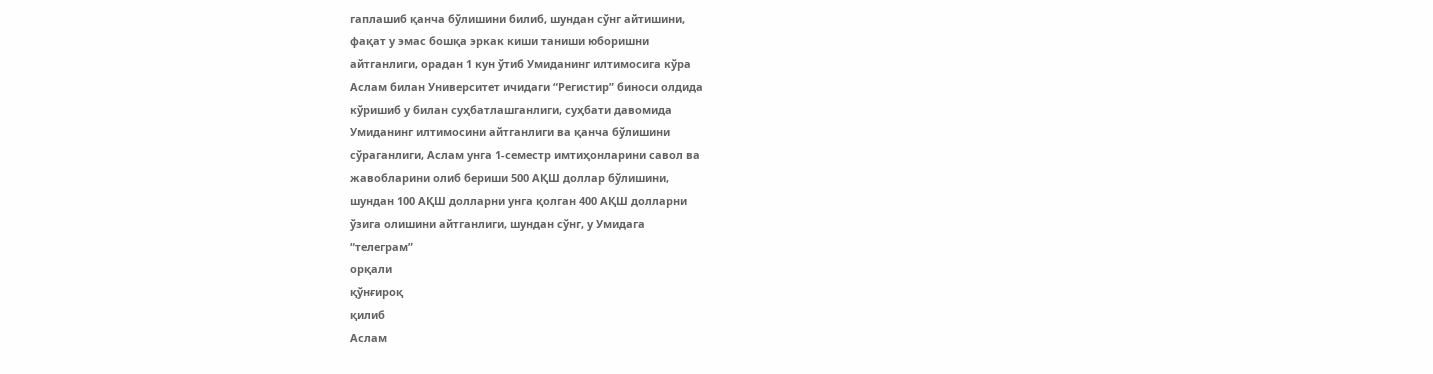гаплашиб қанча бўлишини билиб, шундан сўнг айтишини,
фақат у эмас бошқа эркак киши таниши юборишни
айтганлиги, орадан 1 кун ўтиб Умиданинг илтимосига кўра
Аслам билан Университет ичидаги “Регистир” биноси олдида
кўришиб у билан суҳбатлашганлиги, суҳбати давомида
Умиданинг илтимосини айтганлиги ва қанча бўлишини
сўраганлиги, Аслам унга 1-семестр имтиҳонларини савол ва
жавобларини олиб бериши 500 АҚШ доллар бўлишини,
шундан 100 АҚШ долларни унга қолган 400 АҚШ долларни
ўзига олишини айтганлиги, шундан сўнг, у Умидага
“телеграм”
орқали
қўнғироқ
қилиб
Аслам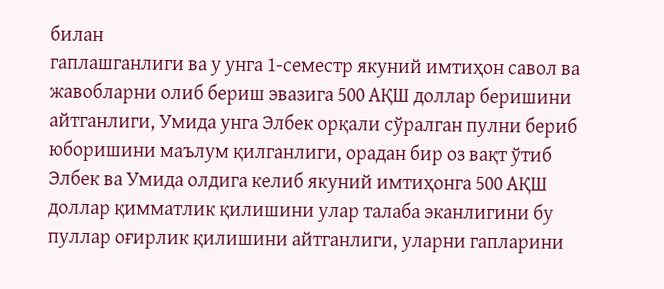билан
гаплашганлиги ва у унга 1-семестр якуний имтиҳон савол ва
жавобларни олиб бериш эвазига 500 АҚШ доллар беришини
айтганлиги, Умида унга Элбек орқали сўралган пулни бериб
юборишини маълум қилганлиги, орадан бир оз вақт ўтиб
Элбек ва Умида олдига келиб якуний имтиҳонга 500 АҚШ
доллар қимматлик қилишини улар талаба эканлигини бу
пуллар оғирлик қилишини айтганлиги, уларни гапларини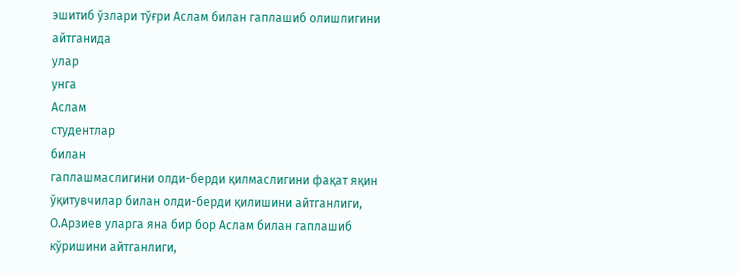эшитиб ўзлари тўғри Аслам билан гаплашиб олишлигини
айтганида
улар
унга
Аслам
студентлар
билан
гаплашмаслигини олди-берди қилмаслигини фақат яқин
ўқитувчилар билан олди-берди қилишини айтганлиги,
О.Арзиев уларга яна бир бор Аслам билан гаплашиб
кўришини айтганлиги,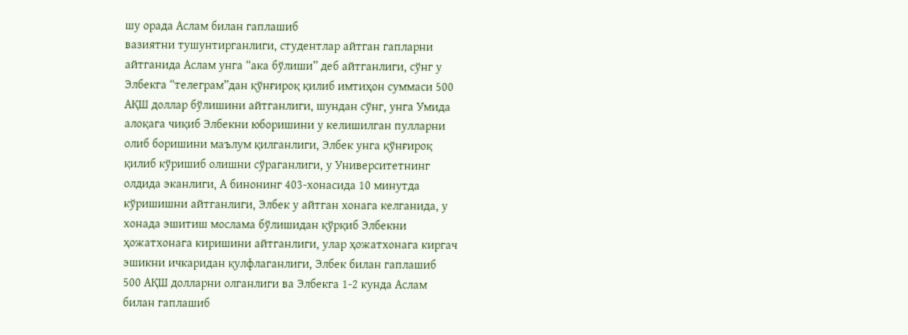шу орада Аслам билан гаплашиб
вазиятни тушунтирганлиги, студентлар айтган гапларни
айтганида Аслам унга “ака бўлиши” деб айтганлиги, сўнг у
Элбекга “телеграм”дан қўнғироқ қилиб имтиҳон суммаси 500
АҚШ доллар бўлишини айтганлиги, шундан сўнг, унга Умида
алоқага чиқиб Элбекни юборишини у келишилган пулларни
олиб боришини маълум қилганлиги, Элбек унга қўнғироқ
қилиб кўришиб олишни сўраганлиги, у Университетнинг
олдида эканлиги, А бинонинг 403-хонасида 10 минутда
кўришишни айтганлиги, Элбек у айтган хонага келганида, у
хонада эшитиш мослама бўлишидан қўрқиб Элбекни
ҳожатхонага киришини айтганлиги, улар ҳожатхонага киргач
эшикни ичкаридан қулфлаганлиги, Элбек билан гаплашиб
500 АҚШ долларни олганлиги ва Элбекга 1-2 кунда Аслам
билан гаплашиб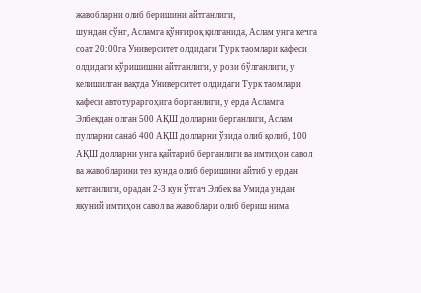жавобларни олиб беришини айтганлиги,
шундан сўнг, Асламга қўнғироқ қилганида, Аслам унга кечга
соат 20:00га Университет олдидаги Турк таомлари кафеси
олдидаги кўришишни айтганлиги, у рози бўлганлиги, у
келишилган вақтда Университет олдидаги Турк таомлари
кафеси автотураргоҳига борганлиги, у ерда Асламга
Элбекдан олган 500 АҚШ долларни берганлиги, Аслам
пулларни санаб 400 АҚШ долларни ўзида олиб қолиб, 100
АҚШ долларни унга қайтариб берганлиги ва имтиҳон савол
ва жавобларини тез кунда олиб беришини айтиб у ердан
кетганлиги, орадан 2-3 кун ўтгач Элбек ва Умида ундан
якуний имтиҳон савол ва жавоблари олиб бериш нима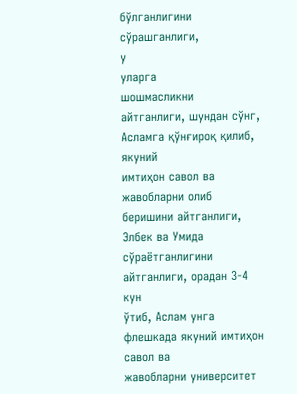бўлганлигини
сўрашганлиги,
у
уларга
шошмасликни
айтганлиги, шундан сўнг, Асламга қўнғироқ қилиб, якуний
имтиҳон савол ва жавобларни олиб беришини айтганлиги,
Элбек ва Умида сўраётганлигини айтганлиги, орадан 3-4 кун
ўтиб, Аслам унга флешкада якуний имтиҳон савол ва
жавобларни университет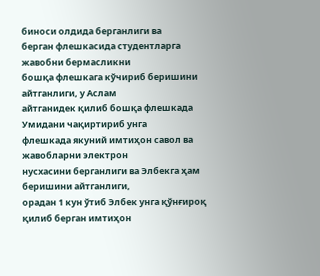биноси олдида берганлиги ва
берган флешкасида студентларга жавобни бермасликни
бошқа флешкага кўчириб беришини айтганлиги, у Аслам
айтганидек қилиб бошқа флешкада Умидани чақиртириб унга
флешкада якуний имтиҳон савол ва жавобларни электрон
нусхасини берганлиги ва Элбекга ҳам беришини айтганлиги,
орадан 1 кун ўтиб Элбек унга қўнғироқ қилиб берган имтиҳон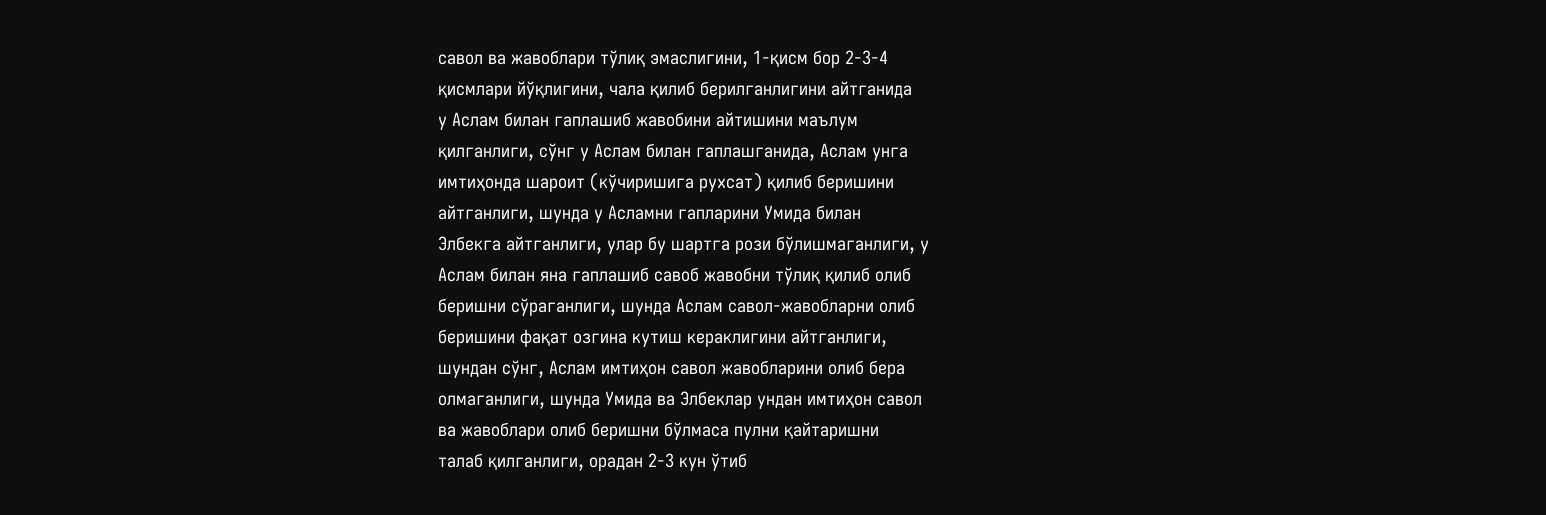савол ва жавоблари тўлиқ эмаслигини, 1-қисм бор 2-3-4
қисмлари йўқлигини, чала қилиб берилганлигини айтганида
у Аслам билан гаплашиб жавобини айтишини маълум
қилганлиги, сўнг у Аслам билан гаплашганида, Аслам унга
имтиҳонда шароит (кўчиришига рухсат) қилиб беришини
айтганлиги, шунда у Асламни гапларини Умида билан
Элбекга айтганлиги, улар бу шартга рози бўлишмаганлиги, у
Аслам билан яна гаплашиб савоб жавобни тўлиқ қилиб олиб
беришни сўраганлиги, шунда Аслам савол-жавобларни олиб
беришини фақат озгина кутиш кераклигини айтганлиги,
шундан сўнг, Аслам имтиҳон савол жавобларини олиб бера
олмаганлиги, шунда Умида ва Элбеклар ундан имтиҳон савол
ва жавоблари олиб беришни бўлмаса пулни қайтаришни
талаб қилганлиги, орадан 2-3 кун ўтиб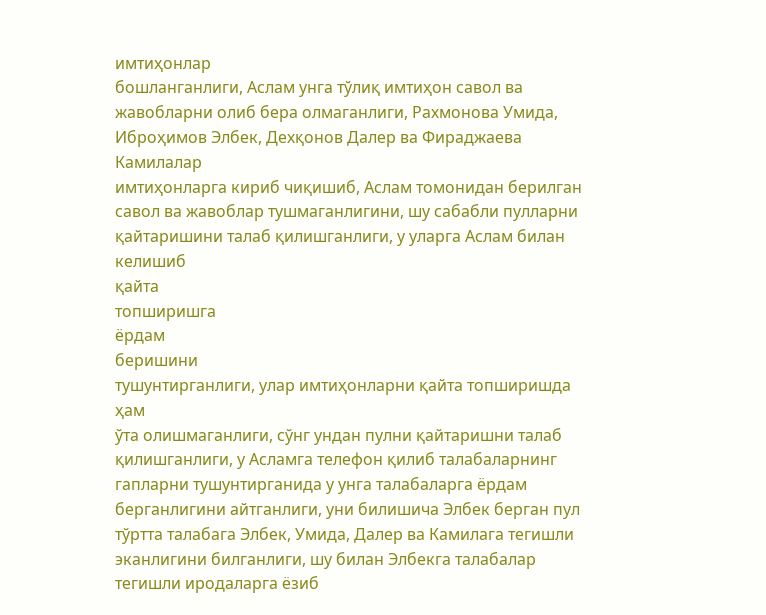имтиҳонлар
бошланганлиги, Аслам унга тўлиқ имтиҳон савол ва
жавобларни олиб бера олмаганлиги, Рахмонова Умида,
Иброҳимов Элбек, Дехқонов Далер ва Фираджаева Камилалар
имтиҳонларга кириб чиқишиб, Аслам томонидан берилган
савол ва жавоблар тушмаганлигини, шу сабабли пулларни
қайтаришини талаб қилишганлиги, у уларга Аслам билан
келишиб
қайта
топширишга
ёрдам
беришини
тушунтирганлиги, улар имтиҳонларни қайта топширишда ҳам
ўта олишмаганлиги, сўнг ундан пулни қайтаришни талаб
қилишганлиги, у Асламга телефон қилиб талабаларнинг
гапларни тушунтирганида у унга талабаларга ёрдам
берганлигини айтганлиги, уни билишича Элбек берган пул
тўртта талабага Элбек, Умида, Далер ва Камилага тегишли
эканлигини билганлиги, шу билан Элбекга талабалар
тегишли иродаларга ёзиб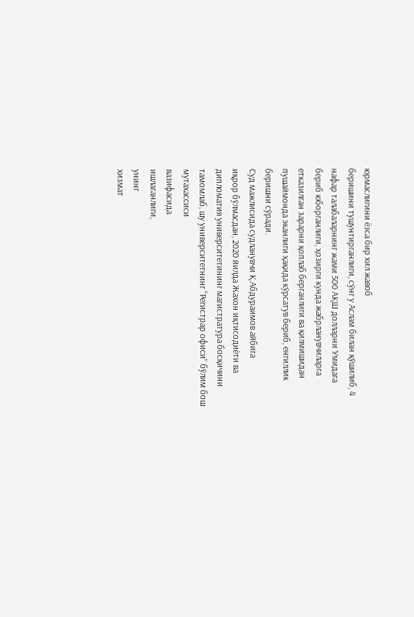юрмаслигини ёзса бир хил жавоб
беришини тушунтирганлиги, сўнг у Аслам билан қўшилиб, 4
нафар талабаларнинг жами 500 АҚШ долларни Умидага
бериб юборганлиги, ҳозирги кунда жабрланувчиларга
етказилган зарарни қоплаб берганлиги ва қилмишидан
пушаймонда эканлиги ҳақида кўрсатув бериб, енгиллик
беришни сўради.
Суд мажлисида судланувчи Қ.Абдураимов айбига
иқрор бўлмасдан, 2020 йилда Жахон иқтисодиёти ва
дипломатия университетининг магистратура босқичини
тамомлаб, шу университетнинг “Регистрар офиси” бўлим бош
мутахассиси
вазифасида
ишлаганлиги,
унинг
хизмат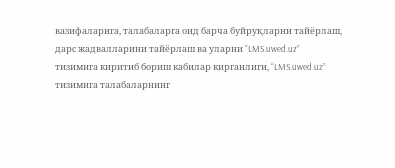вазифаларига, талабаларга оид барча буйруқларни тайёрлаш,
дарс жадвалларини тайёрлаш ва уларни “LMS.uwed.uz”
тизимига киритиб бориш кабилар кирганлиги, “LMS.uwed.uz”
тизимига талабаларнинг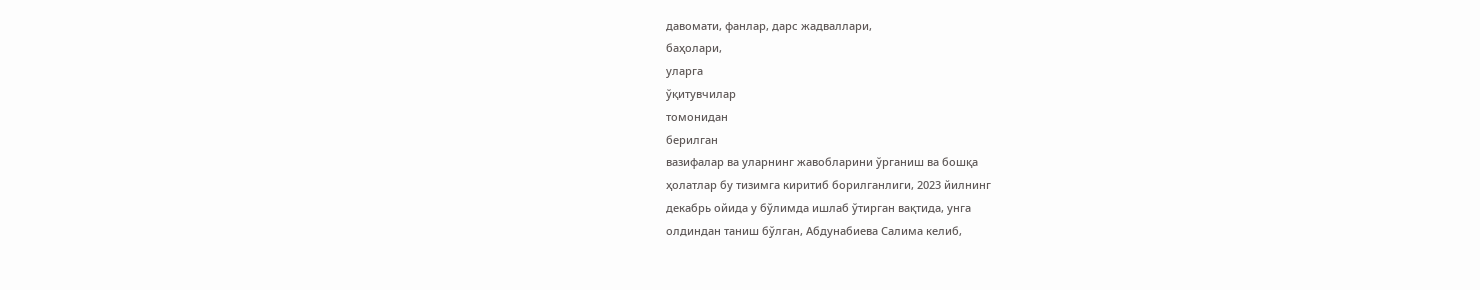давомати, фанлар, дарс жадваллари,
баҳолари,
уларга
ўқитувчилар
томонидан
берилган
вазифалар ва уларнинг жавобларини ўрганиш ва бошқа
ҳолатлар бу тизимга киритиб борилганлиги, 2023 йилнинг
декабрь ойида у бўлимда ишлаб ўтирган вақтида, унга
олдиндан таниш бўлган, Абдунабиева Салима келиб,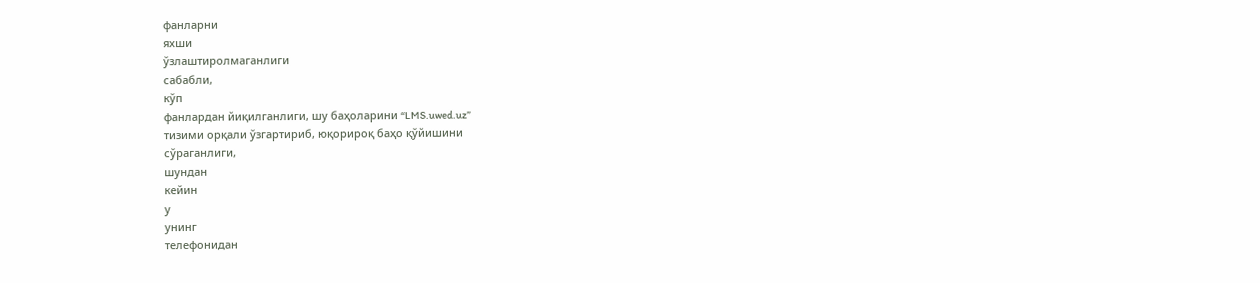фанларни
яхши
ўзлаштиролмаганлиги
сабабли,
кўп
фанлардан йиқилганлиги, шу баҳоларини “LMS.uwed.uz”
тизими орқали ўзгартириб, юқорироқ баҳо қўйишини
сўраганлиги,
шундан
кейин
у
унинг
телефонидан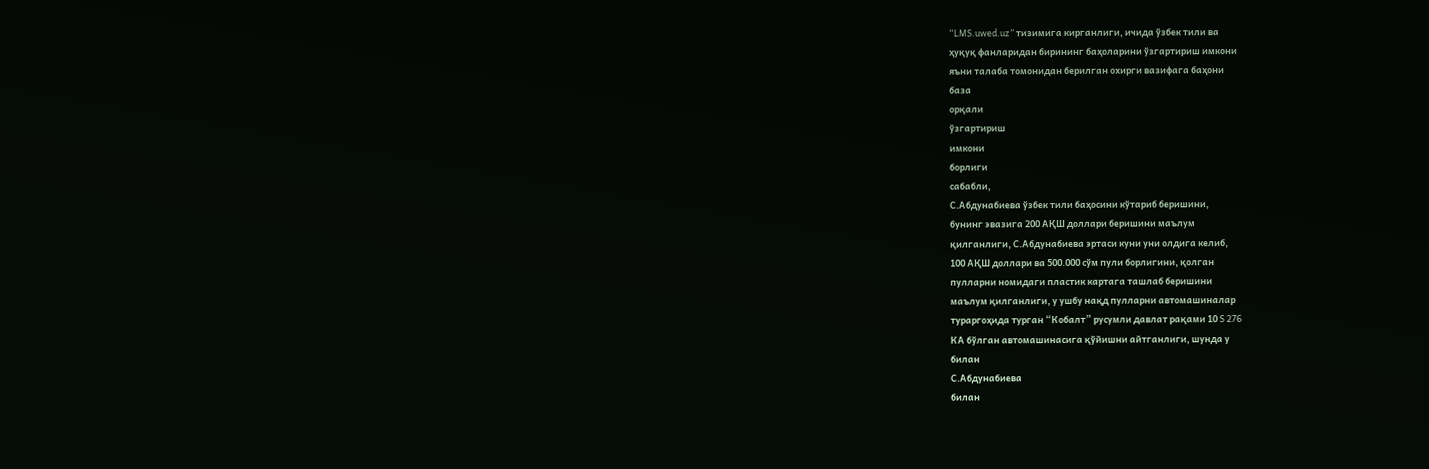“LMS.uwed.uz” тизимига кирганлиги, ичида ўзбек тили ва
ҳуқуқ фанларидан бирининг баҳоларини ўзгартириш имкони
яъни талаба томонидан берилган охирги вазифага баҳони
база
орқали
ўзгартириш
имкони
борлиги
сабабли,
С.Абдунабиева ўзбек тили баҳосини кўтариб беришини,
бунинг эвазига 200 АҚШ доллари беришини маълум
қилганлиги, С.Абдунабиева эртаси куни уни олдига келиб,
100 АҚШ доллари ва 500.000 сўм пули борлигини, қолган
пулларни номидаги пластик картага ташлаб беришини
маълум қилганлиги, у ушбу нақд пулларни автомашиналар
тураргоҳида турган “Кобалт” русумли давлат рақами 10 S 276
КА бўлган автомашинасига қўйишни айтганлиги, шунда у
билан
С.Абдунабиева
билан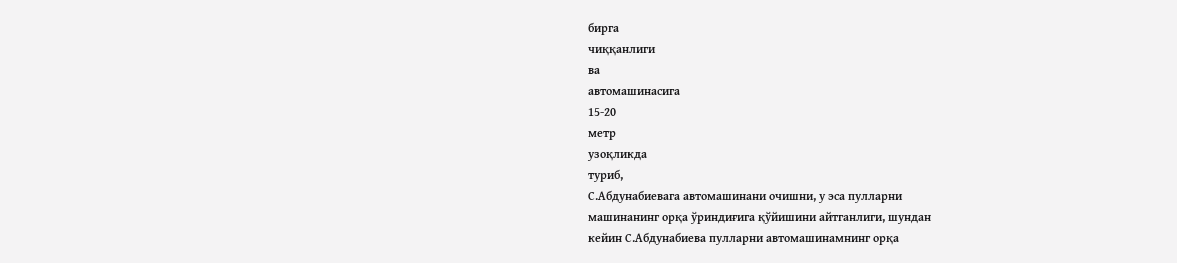бирга
чиққанлиги
ва
автомашинасига
15-20
метр
узоқликда
туриб,
С.Абдунабиевага автомашинани очишни, у эса пулларни
машинанинг орқа ўриндиғига қўйишини айтганлиги, шундан
кейин С.Абдунабиева пулларни автомашинамнинг орқа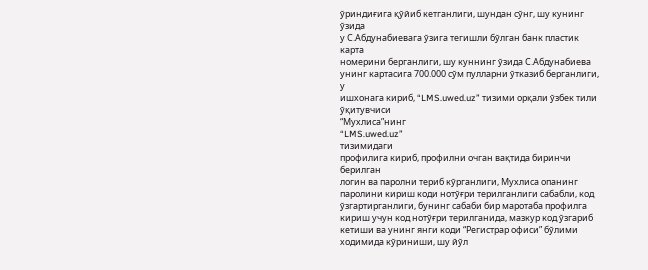ўриндиғига қўйиб кетганлиги, шундан сўнг, шу кунинг ўзида
у С.Абдунабиевага ўзига тегишли бўлган банк пластик карта
номерини берганлиги, шу куннинг ўзида С.Абдунабиева
унинг картасига 700.000 сўм пулларни ўтказиб берганлиги, у
ишхонага кириб, “LMS.uwed.uz” тизими орқали ўзбек тили
ўқитувчиси
“Мухлиса”нинг
“LMS.uwed.uz”
тизимидаги
профилига кириб, профилни очган вақтида биринчи берилган
логин ва паролни териб кўрганлиги, Мухлиса опанинг
паролини кириш коди нотўғри терилганлиги сабабли, код
ўзгартирганлиги, бунинг сабаби бир маротаба профилга
кириш учун код нотўғри терилганида, мазкур код ўзгариб
кетиши ва унинг янги коди “Регистрар офиси” бўлими
ходимида кўриниши, шу йўл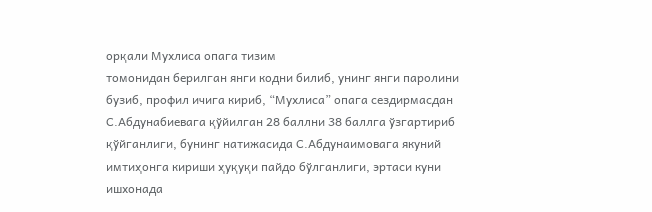орқали Мухлиса опага тизим
томонидан берилган янги кодни билиб, унинг янги паролини
бузиб, профил ичига кириб, “Мухлиса” опага сездирмасдан
С.Абдунабиевага қўйилган 28 баллни 38 баллга ўзгартириб
қўйганлиги, бунинг натижасида С.Абдунаимовага якуний
имтиҳонга кириши ҳуқуқи пайдо бўлганлиги, эртаси куни
ишхонада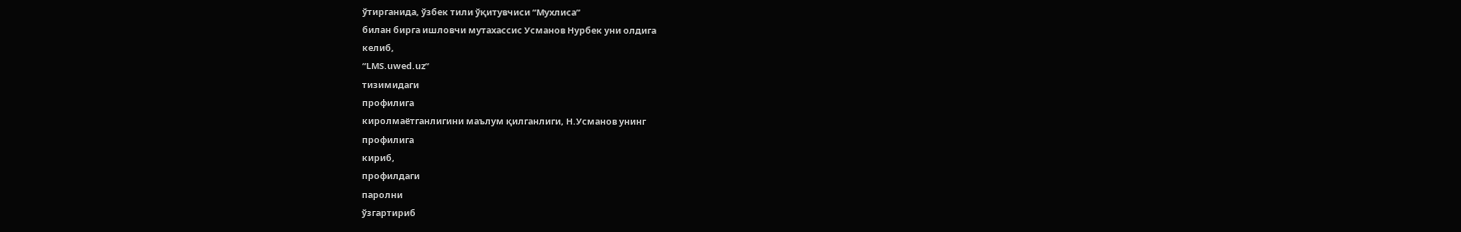ўтирганида, ўзбек тили ўқитувчиси “Мухлиса”
билан бирга ишловчи мутахассис Усманов Нурбек уни олдига
келиб,
“LMS.uwed.uz”
тизимидаги
профилига
киролмаётганлигини маълум қилганлиги, Н.Усманов унинг
профилига
кириб,
профилдаги
паролни
ўзгартириб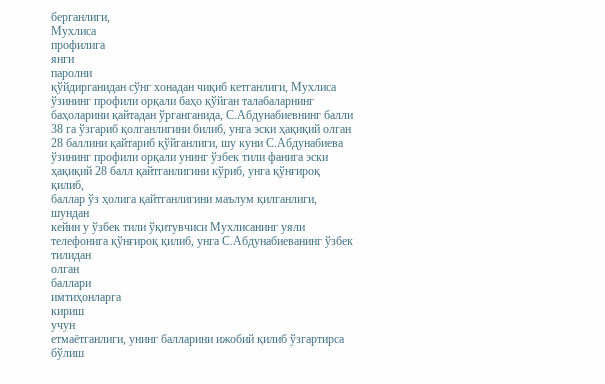берганлиги,
Мухлиса
профилига
янги
паролни
қўйдирганидан сўнг хонадан чиқиб кетганлиги, Мухлиса
ўзининг профили орқали баҳо қўйган талабаларнинг
баҳоларини қайтадан ўрганганида, С.Абдунабиевнинг балли
38 га ўзгариб қолганлигини билиб, унга эски ҳақиқий олган
28 баллини қайтариб қўйганлиги, шу куни С.Абдунабиева
ўзининг профили орқали унинг ўзбек тили фанига эски
ҳақиқий 28 балл қайтганлигини кўриб, унга қўнғироқ қилиб,
баллар ўз ҳолига қайтганлигини маълум қилганлиги, шундан
кейин у ўзбек тили ўқитувчиси Мухлисанинг уяли
телефонига қўнғироқ қилиб, унга С.Абдунабиеванинг ўзбек
тилидан
олган
баллари
имтиҳонларга
кириш
учун
етмаётганлиги, унинг балларини ижобий қилиб ўзгартирса
бўлиш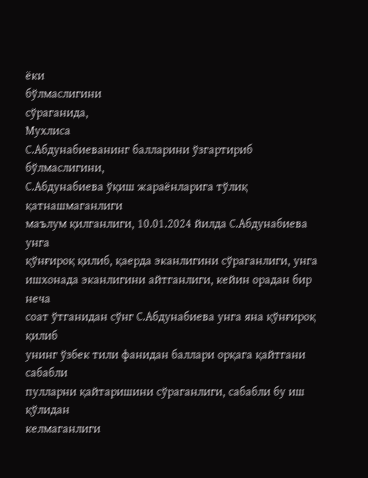ёки
бўлмаслигини
сўраганида,
Мухлиса
С.Абдунабиеванинг балларини ўзгартириб бўлмаслигини,
С.Абдунабиева ўқиш жараёнларига тўлиқ қатнашмаганлиги
маълум қилганлиги, 10.01.2024 йилда С.Абдунабиева унга
қўнғироқ қилиб, қаерда эканлигини сўраганлиги, унга
ишхонада эканлигини айтганлиги, кейин орадан бир неча
соат ўтганидан сўнг С.Абдунабиева унга яна қўнғироқ қилиб
унинг ўзбек тили фанидан баллари орқага қайтгани сабабли
пулларни қайтаришини сўраганлиги, сабабли бу иш қўлидан
келмаганлиги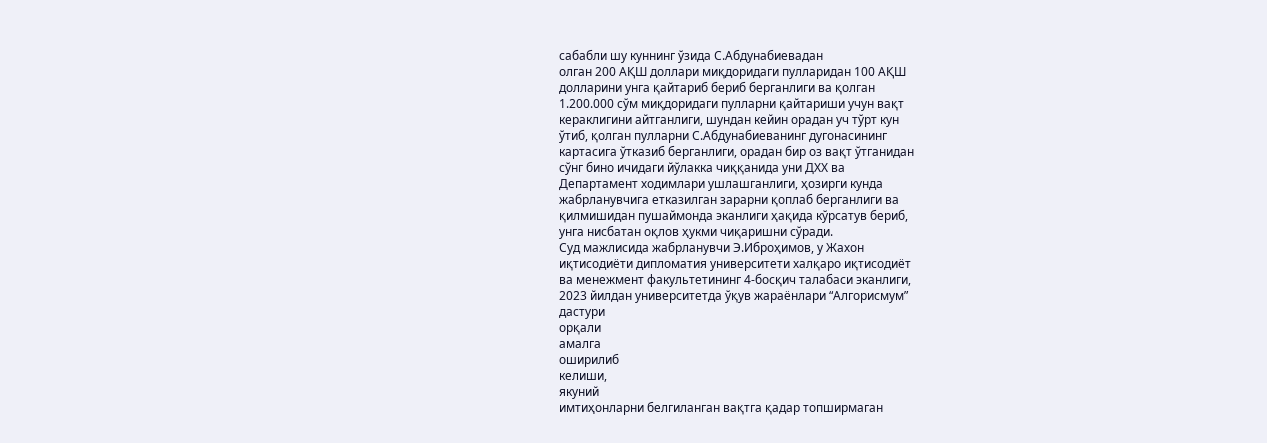сабабли шу куннинг ўзида С.Абдунабиевадан
олган 200 АҚШ доллари миқдоридаги пулларидан 100 АҚШ
долларини унга қайтариб бериб берганлиги ва қолган
1.200.000 сўм миқдоридаги пулларни қайтариши учун вақт
кераклигини айтганлиги, шундан кейин орадан уч тўрт кун
ўтиб, қолган пулларни С.Абдунабиеванинг дугонасининг
картасига ўтказиб берганлиги, орадан бир оз вақт ўтганидан
сўнг бино ичидаги йўлакка чиққанида уни ДХХ ва
Департамент ходимлари ушлашганлиги, ҳозирги кунда
жабрланувчига етказилган зарарни қоплаб берганлиги ва
қилмишидан пушаймонда эканлиги ҳақида кўрсатув бериб,
унга нисбатан оқлов ҳукми чиқаришни сўради.
Суд мажлисида жабрланувчи Э.Иброҳимов, у Жахон
иқтисодиёти дипломатия университети халқаро иқтисодиёт
ва менежмент факультетининг 4-босқич талабаси эканлиги,
2023 йилдан университетда ўқув жараёнлари “Алгорисмум”
дастури
орқали
амалга
оширилиб
келиши,
якуний
имтиҳонларни белгиланган вақтга қадар топширмаган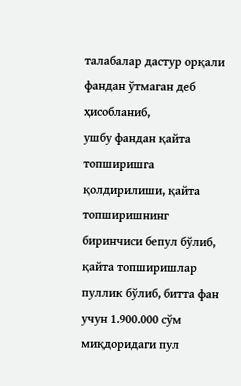талабалар дастур орқали фандан ўтмаган деб ҳисобланиб,
ушбу фандан қайта топширишга қолдирилиши, қайта
топширишнинг биринчиси бепул бўлиб, қайта топширишлар
пуллик бўлиб, битта фан учун 1.900.000 сўм миқдоридаги пул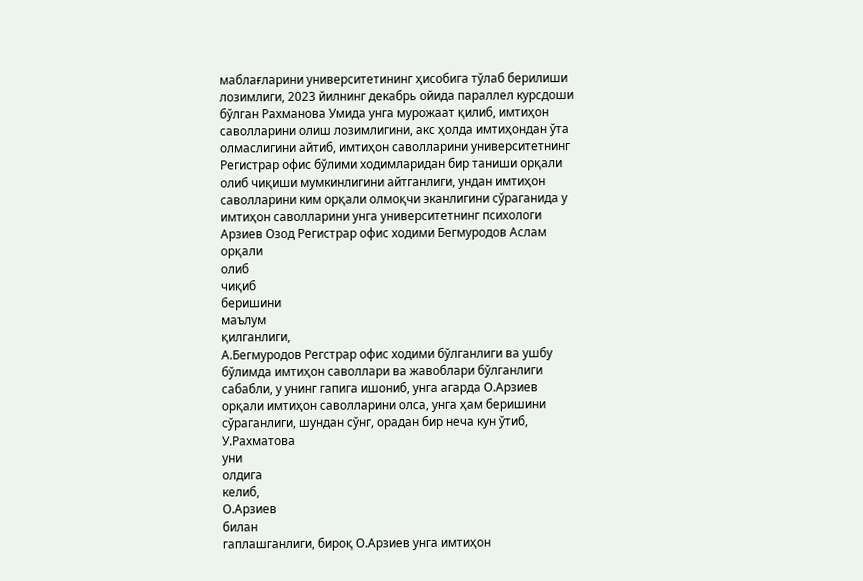маблағларини университетининг ҳисобига тўлаб берилиши
лозимлиги, 2023 йилнинг декабрь ойида параллел курсдоши
бўлган Рахманова Умида унга мурожаат қилиб, имтиҳон
саволларини олиш лозимлигини, акс ҳолда имтиҳондан ўта
олмаслигини айтиб, имтиҳон саволларини университетнинг
Регистрар офис бўлими ходимларидан бир таниши орқали
олиб чиқиши мумкинлигини айтганлиги, ундан имтиҳон
саволларини ким орқали олмоқчи эканлигини сўраганида у
имтиҳон саволларини унга университетнинг психологи
Арзиев Озод Регистрар офис ходими Бегмуродов Аслам
орқали
олиб
чиқиб
беришини
маълум
қилганлиги,
А.Бегмуродов Регстрар офис ходими бўлганлиги ва ушбу
бўлимда имтиҳон саволлари ва жавоблари бўлганлиги
сабабли, у унинг гапига ишониб, унга агарда О.Арзиев
орқали имтиҳон саволларини олса, унга ҳам беришини
сўраганлиги, шундан сўнг, орадан бир неча кун ўтиб,
У.Рахматова
уни
олдига
келиб,
О.Арзиев
билан
гаплашганлиги, бироқ О.Арзиев унга имтиҳон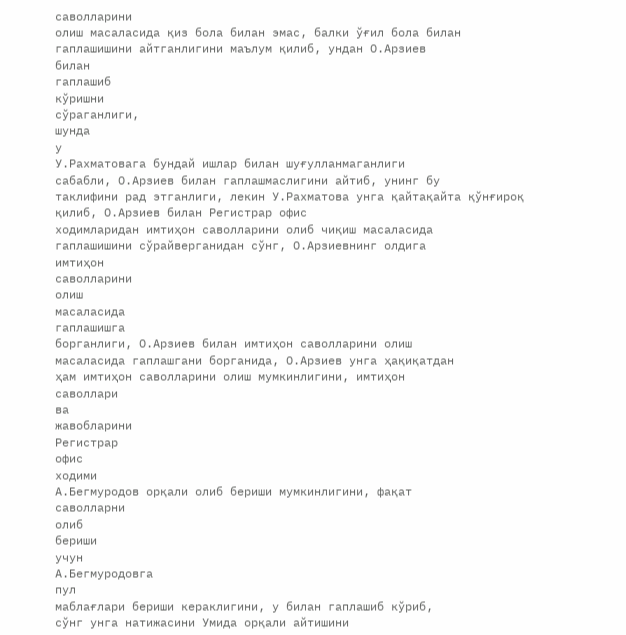саволларини
олиш масаласида қиз бола билан эмас, балки ўғил бола билан
гаплашишини айтганлигини маълум қилиб, ундан О.Арзиев
билан
гаплашиб
кўришни
сўраганлиги,
шунда
у
У.Рахматовага бундай ишлар билан шуғулланмаганлиги
сабабли, О.Арзиев билан гаплашмаслигини айтиб, унинг бу
таклифини рад этганлиги, лекин У.Рахматова унга қайтақайта қўнғироқ қилиб, О.Арзиев билан Регистрар офис
ходимларидан имтиҳон саволларини олиб чиқиш масаласида
гаплашишини сўрайверганидан сўнг, О.Арзиевнинг олдига
имтиҳон
саволларини
олиш
масаласида
гаплашишга
борганлиги, О.Арзиев билан имтиҳон саволларини олиш
масаласида гаплашгани борганида, О.Арзиев унга ҳақиқатдан
ҳам имтиҳон саволларини олиш мумкинлигини, имтиҳон
саволлари
ва
жавобларини
Регистрар
офис
ходими
А.Бегмуродов орқали олиб бериши мумкинлигини, фақат
саволларни
олиб
бериши
учун
А.Бегмуродовга
пул
маблағлари бериши кераклигини, у билан гаплашиб кўриб,
сўнг унга натижасини Умида орқали айтишини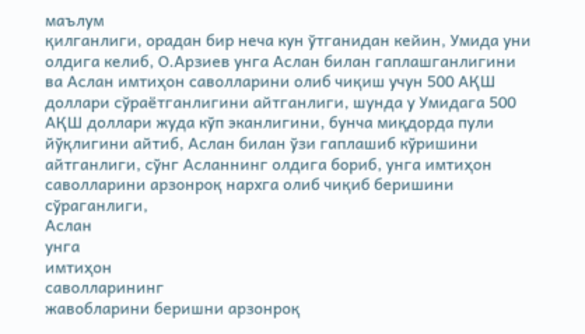маълум
қилганлиги, орадан бир неча кун ўтганидан кейин, Умида уни
олдига келиб, О.Арзиев унга Аслан билан гаплашганлигини
ва Аслан имтиҳон саволларини олиб чиқиш учун 500 АҚШ
доллари сўраётганлигини айтганлиги, шунда у Умидага 500
АҚШ доллари жуда кўп эканлигини, бунча миқдорда пули
йўқлигини айтиб, Аслан билан ўзи гаплашиб кўришини
айтганлиги, сўнг Асланнинг олдига бориб, унга имтиҳон
саволларини арзонроқ нархга олиб чиқиб беришини
сўраганлиги,
Аслан
унга
имтиҳон
саволларининг
жавобларини беришни арзонроқ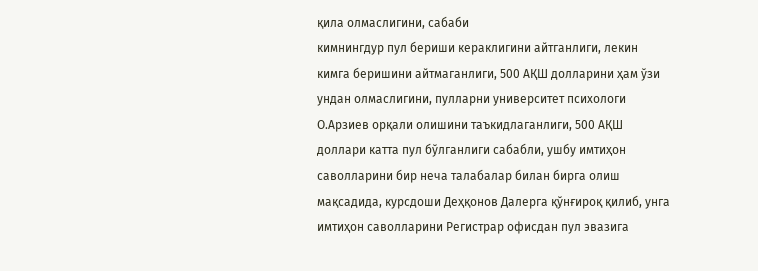қила олмаслигини, сабаби
кимнингдур пул бериши кераклигини айтганлиги, лекин
кимга беришини айтмаганлиги, 500 АҚШ долларини ҳам ўзи
ундан олмаслигини, пулларни университет психологи
О.Арзиев орқали олишини таъкидлаганлиги, 500 АҚШ
доллари катта пул бўлганлиги сабабли, ушбу имтиҳон
саволларини бир неча талабалар билан бирга олиш
мақсадида, курсдоши Деҳқонов Далерга қўнғироқ қилиб, унга
имтиҳон саволларини Регистрар офисдан пул эвазига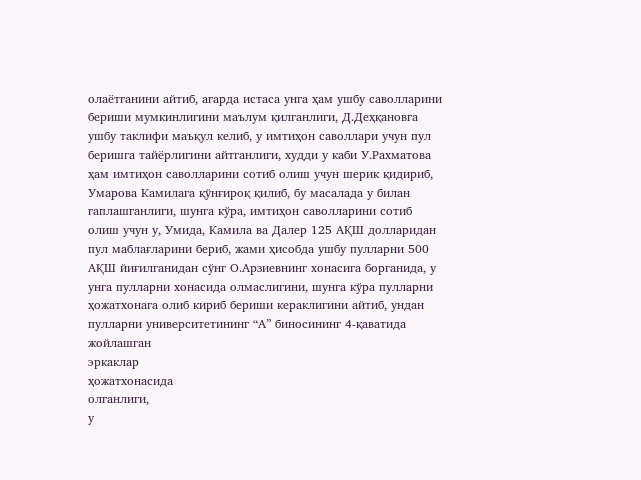олаётганини айтиб, агарда истаса унга ҳам ушбу саволларини
бериши мумкинлигини маълум қилганлиги, Д.Деҳқановга
ушбу таклифи маъқул келиб, у имтиҳон саволлари учун пул
беришга тайёрлигини айтганлиги, худди у каби У.Рахматова
ҳам имтиҳон саволларини сотиб олиш учун шерик қидириб,
Умарова Камилага қўнғироқ қилиб, бу масалада у билан
гаплашганлиги, шунга кўра, имтиҳон саволларини сотиб
олиш учун у, Умида, Камила ва Далер 125 АҚШ долларидан
пул маблағларини бериб, жами ҳисобда ушбу пулларни 500
АҚШ йиғилганидан сўнг О.Арзиевнинг хонасига борганида, у
унга пулларни хонасида олмаслигини, шунга кўра пулларни
ҳожатхонага олиб кириб бериши кераклигини айтиб, ундан
пулларни университетининг “А” биносининг 4-қаватида
жойлашган
эркаклар
ҳожатхонасида
олганлиги,
у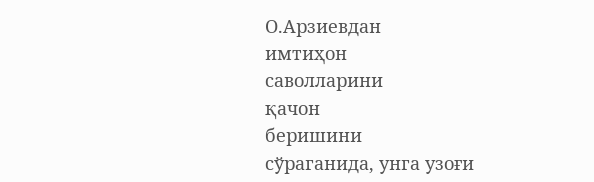О.Арзиевдан
имтиҳон
саволларини
қачон
беришини
сўраганида, унга узоғи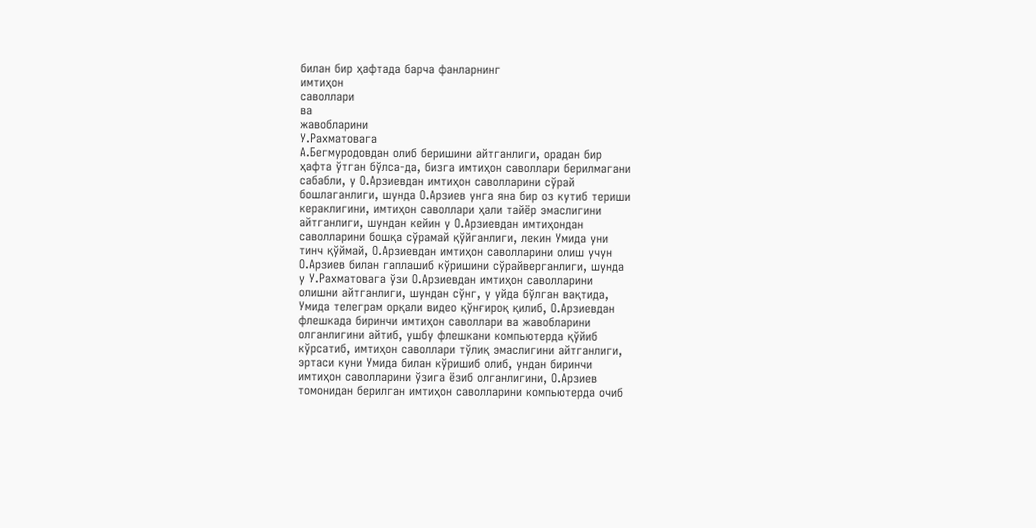билан бир ҳафтада барча фанларнинг
имтиҳон
саволлари
ва
жавобларини
У.Рахматовага
А.Бегмуродовдан олиб беришини айтганлиги, орадан бир
ҳафта ўтган бўлса-да, бизга имтиҳон саволлари берилмагани
сабабли, у О.Арзиевдан имтиҳон саволларини сўрай
бошлаганлиги, шунда О.Арзиев унга яна бир оз кутиб териши
кераклигини, имтиҳон саволлари ҳали тайёр эмаслигини
айтганлиги, шундан кейин у О.Арзиевдан имтиҳондан
саволларини бошқа сўрамай қўйганлиги, лекин Умида уни
тинч қўймай, О.Арзиевдан имтиҳон саволларини олиш учун
О.Арзиев билан гаплашиб кўришини сўрайверганлиги, шунда
у У.Рахматовага ўзи О.Арзиевдан имтиҳон саволларини
олишни айтганлиги, шундан сўнг, у уйда бўлган вақтида,
Умида телеграм орқали видео қўнғироқ қилиб, О.Арзиевдан
флешкада биринчи имтиҳон саволлари ва жавобларини
олганлигини айтиб, ушбу флешкани компьютерда қўйиб
кўрсатиб, имтиҳон саволлари тўлиқ эмаслигини айтганлиги,
эртаси куни Умида билан кўришиб олиб, ундан биринчи
имтиҳон саволларини ўзига ёзиб олганлигини, О.Арзиев
томонидан берилган имтиҳон саволларини компьютерда очиб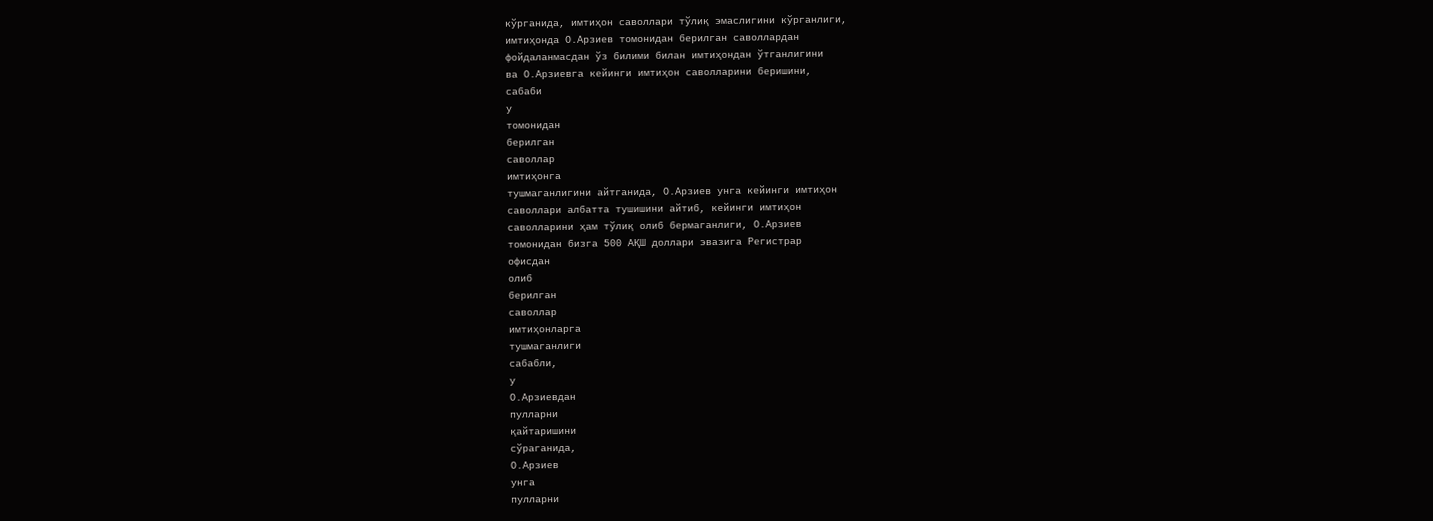кўрганида, имтиҳон саволлари тўлиқ эмаслигини кўрганлиги,
имтиҳонда О.Арзиев томонидан берилган саволлардан
фойдаланмасдан ўз билими билан имтиҳондан ўтганлигини
ва О.Арзиевга кейинги имтиҳон саволларини беришини,
сабаби
у
томонидан
берилган
саволлар
имтиҳонга
тушмаганлигини айтганида, О.Арзиев унга кейинги имтиҳон
саволлари албатта тушишини айтиб, кейинги имтиҳон
саволларини ҳам тўлиқ олиб бермаганлиги, О.Арзиев
томонидан бизга 500 АҚШ доллари эвазига Регистрар
офисдан
олиб
берилган
саволлар
имтиҳонларга
тушмаганлиги
сабабли,
у
О.Арзиевдан
пулларни
қайтаришини
сўраганида,
О.Арзиев
унга
пулларни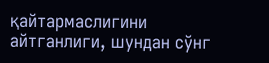қайтармаслигини айтганлиги, шундан сўнг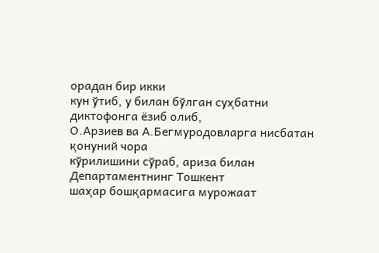орадан бир икки
кун ўтиб, у билан бўлган суҳбатни диктофонга ёзиб олиб,
О.Арзиев ва А.Бегмуродовларга нисбатан қонуний чора
кўрилишини сўраб, ариза билан Департаментнинг Тошкент
шаҳар бошқармасига мурожаат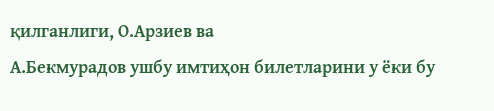қилганлиги, О.Арзиев ва
А.Бекмурадов ушбу имтиҳон билетларини у ёки бу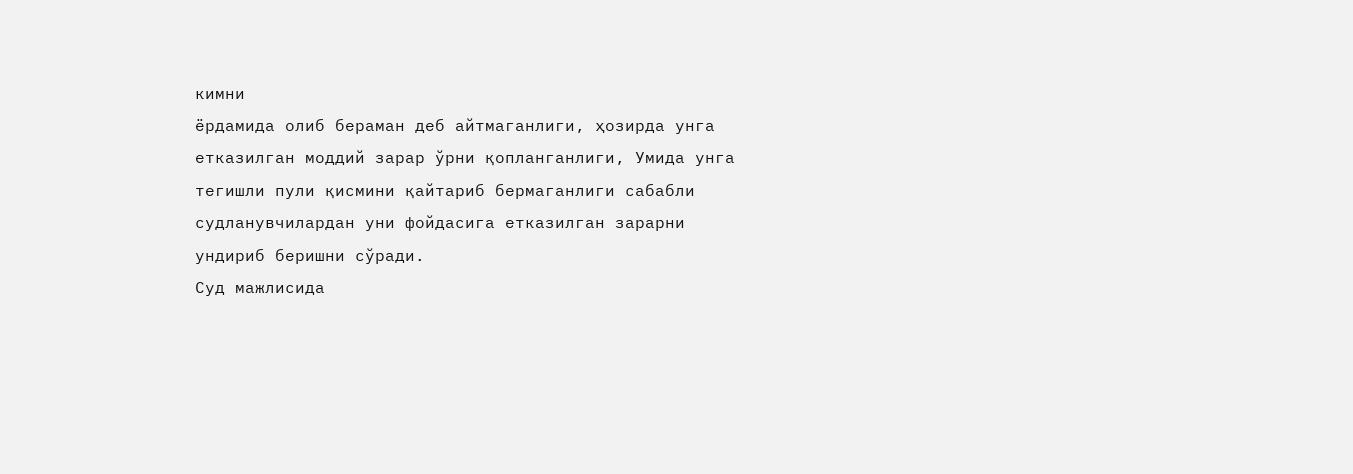кимни
ёрдамида олиб бераман деб айтмаганлиги, ҳозирда унга
етказилган моддий зарар ўрни қопланганлиги, Умида унга
тегишли пули қисмини қайтариб бермаганлиги сабабли
судланувчилардан уни фойдасига етказилган зарарни
ундириб беришни сўради.
Суд мажлисида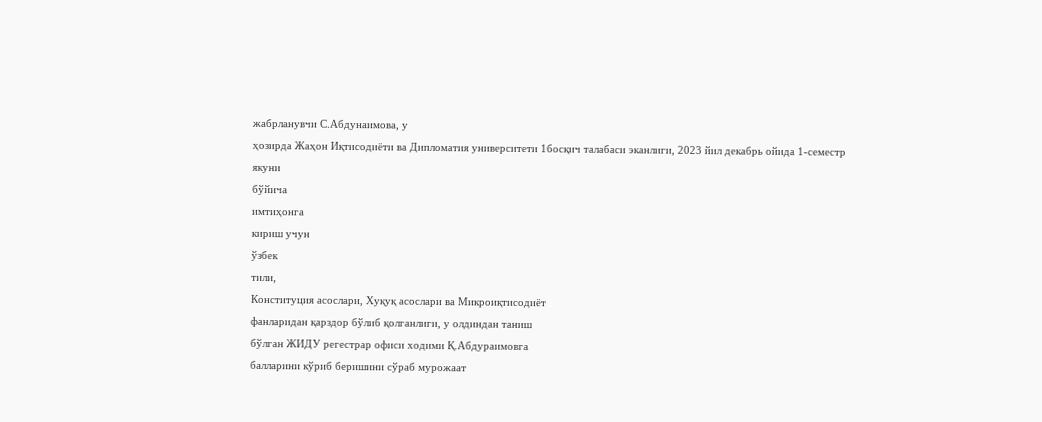жабрланувчи С.Абдунаимова, у
ҳозирда Жаҳон Иқтисодиёти ва Дипломатия университети 1босқич талабаси эканлиги, 2023 йил декабрь ойида 1-семестр
якуни
бўйича
имтиҳонга
кириш учун
ўзбек
тили,
Конституция асослари, Хуқуқ асослари ва Микроиқтисодиёт
фанларидан қарздор бўлиб қолганлиги, у олдиндан таниш
бўлган ЖИДУ регестрар офиси ходими Қ.Абдураимовга
балларини кўриб беришини сўраб мурожаат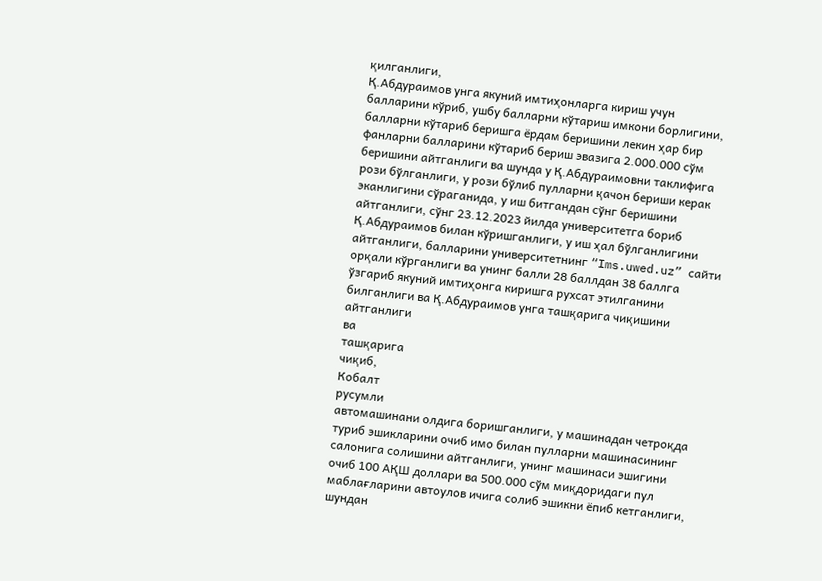қилганлиги,
Қ.Абдураимов унга якуний имтиҳонларга кириш учун
балларини кўриб, ушбу балларни кўтариш имкони борлигини,
балларни кўтариб беришга ёрдам беришини лекин ҳар бир
фанларни балларини кўтариб бериш эвазига 2.000.000 сўм
беришини айтганлиги ва шунда у Қ.Абдураимовни таклифига
рози бўлганлиги, у рози бўлиб пулларни қачон бериши керак
эканлигини сўраганида, у иш битгандан сўнг беришини
айтганлиги, сўнг 23.12.2023 йилда университетга бориб
Қ.Абдураимов билан кўришганлиги, у иш ҳал бўлганлигини
айтганлиги, балларини университетнинг “Ims.uwed.uz” сайти
орқали кўрганлиги ва унинг балли 28 баллдан 38 баллга
ўзгариб якуний имтиҳонга киришга рухсат этилганини
билганлиги ва Қ.Абдураимов унга ташқарига чиқишини
айтганлиги
ва
ташқарига
чиқиб,
Кобалт
русумли
автомашинани олдига боришганлиги, у машинадан четроқда
туриб эшикларини очиб имо билан пулларни машинасининг
салонига солишини айтганлиги, унинг машинаси эшигини
очиб 100 АҚШ доллари ва 500.000 сўм миқдоридаги пул
маблағларини автоулов ичига солиб эшикни ёпиб кетганлиги,
шундан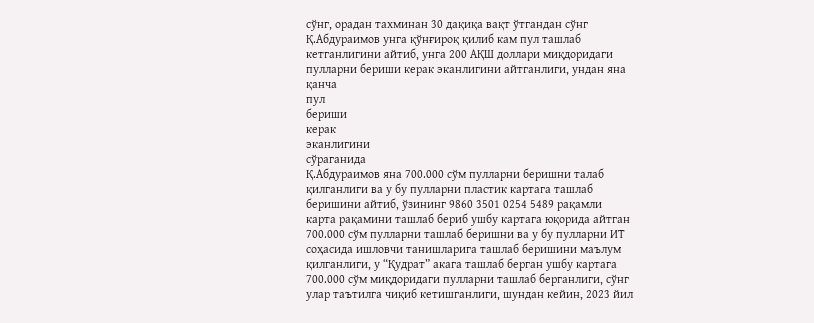сўнг, орадан тахминан 30 дақиқа вақт ўтгандан сўнг
Қ.Абдураимов унга қўнғироқ қилиб кам пул ташлаб
кетганлигини айтиб, унга 200 АҚШ доллари миқдоридаги
пулларни бериши керак эканлигини айтганлиги, ундан яна
қанча
пул
бериши
керак
эканлигини
сўраганида
Қ.Абдураимов яна 700.000 сўм пулларни беришни талаб
қилганлиги ва у бу пулларни пластик картага ташлаб
беришини айтиб, ўзининг 9860 3501 0254 5489 рақамли
карта рақамини ташлаб бериб ушбу картага юқорида айтган
700.000 сўм пулларни ташлаб беришни ва у бу пулларни ИТ
соҳасида ишловчи танишларига ташлаб беришини маълум
қилганлиги, у “Қудрат” акага ташлаб берган ушбу картага
700.000 сўм миқдоридаги пулларни ташлаб берганлиги, сўнг
улар таътилга чиқиб кетишганлиги, шундан кейин, 2023 йил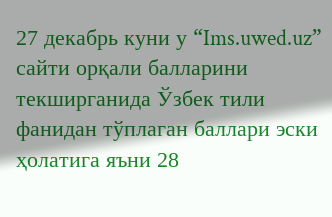27 декабрь куни у “Ims.uwed.uz” сайти орқали балларини
текширганида Ўзбек тили фанидан тўплаган баллари эски
ҳолатига яъни 28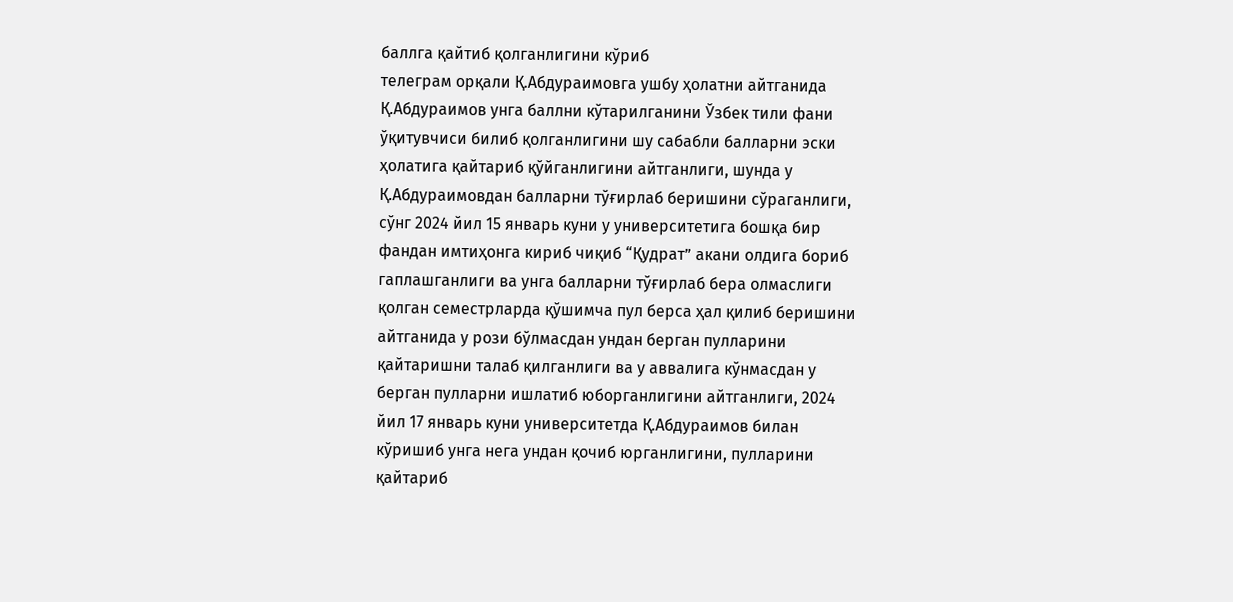баллга қайтиб қолганлигини кўриб
телеграм орқали Қ.Абдураимовга ушбу ҳолатни айтганида
Қ.Абдураимов унга баллни кўтарилганини Ўзбек тили фани
ўқитувчиси билиб қолганлигини шу сабабли балларни эски
ҳолатига қайтариб қўйганлигини айтганлиги, шунда у
Қ.Абдураимовдан балларни тўғирлаб беришини сўраганлиги,
сўнг 2024 йил 15 январь куни у университетига бошқа бир
фандан имтиҳонга кириб чиқиб “Қудрат” акани олдига бориб
гаплашганлиги ва унга балларни тўғирлаб бера олмаслиги
қолган семестрларда қўшимча пул берса ҳал қилиб беришини
айтганида у рози бўлмасдан ундан берган пулларини
қайтаришни талаб қилганлиги ва у аввалига кўнмасдан у
берган пулларни ишлатиб юборганлигини айтганлиги, 2024
йил 17 январь куни университетда Қ.Абдураимов билан
кўришиб унга нега ундан қочиб юрганлигини, пулларини
қайтариб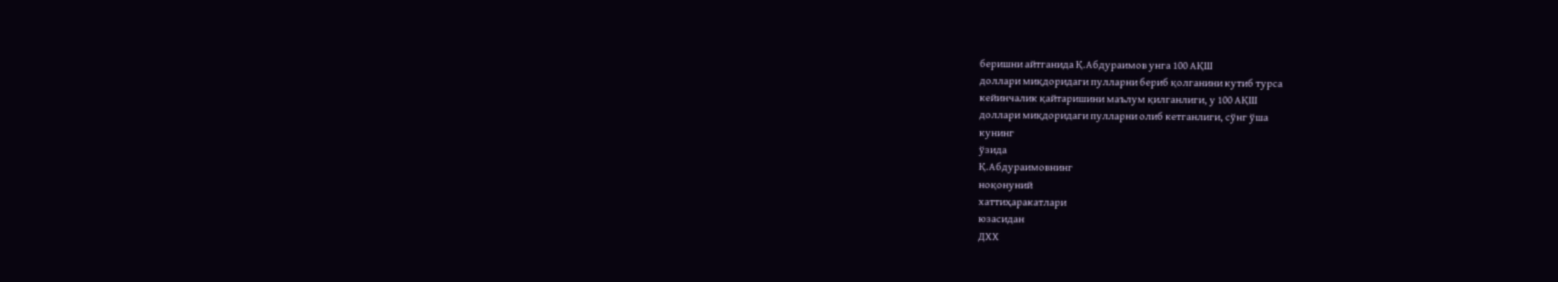беришни айтганида Қ.Абдураимов унга 100 АҚШ
доллари миқдоридаги пулларни бериб қолганини кутиб турса
кейинчалик қайтаришини маълум қилганлиги, у 100 АҚШ
доллари миқдоридаги пулларни олиб кетганлиги, сўнг ўша
кунинг
ўзида
Қ.Абдураимовнинг
ноқонуний
хаттиҳаракатлари
юзасидан
ДХХ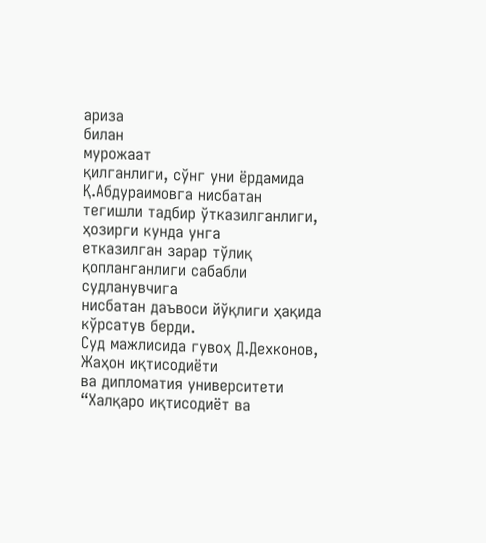ариза
билан
мурожаат
қилганлиги, сўнг уни ёрдамида Қ.Абдураимовга нисбатан
тегишли тадбир ўтказилганлиги, ҳозирги кунда унга
етказилган зарар тўлиқ қопланганлиги сабабли судланувчига
нисбатан даъвоси йўқлиги ҳақида кўрсатув берди.
Суд мажлисида гувоҳ Д.Дехконов, Жаҳон иқтисодиёти
ва дипломатия университети “Халқаро иқтисодиёт ва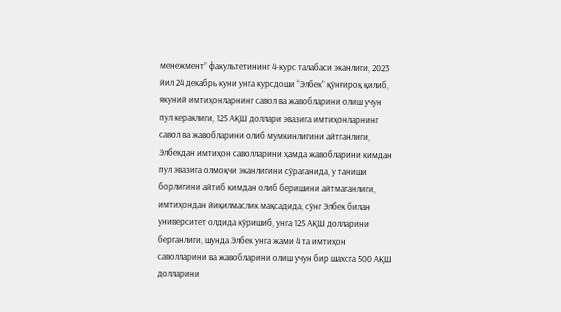менежмент” факультетининг 4-курс талабаси эканлиги, 2023
йил 24 декабрь куни унга курсдоши “Элбек” қўнғироқ қилиб,
якуний имтиҳонларнинг савол ва жавобларини олиш учун
пул кераклиги, 125 АҚШ доллари эвазига имтиҳонларнинг
савол ва жавобларини олиб мумкинлигини айтганлиги,
Элбекдан имтиҳон саволларини ҳамда жавобларини кимдан
пул эвазига олмоқчи эканлигини сўраганида, у таниши
борлигини айтиб кимдан олиб беришини айтмаганлиги,
имтиҳондан йиқилмаслик мақсадида, сўнг Элбек билан
университет олдида кўришиб, унга 125 АҚШ долларини
берганлиги, шунда Элбек унга жами 4 та имтиҳон
саволларини ва жавобларини олиш учун бир шахсга 500 АҚШ
долларини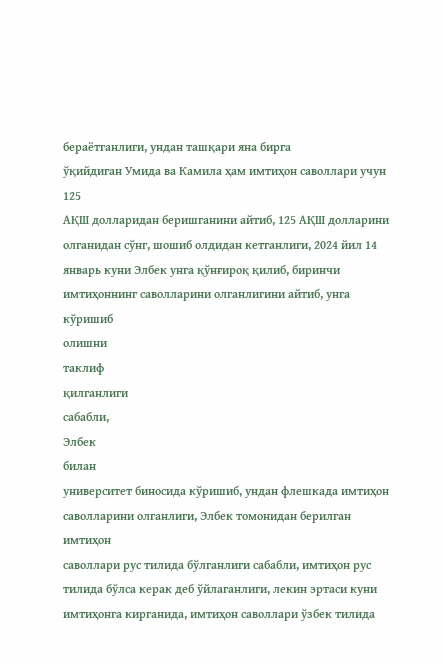бераётганлиги, ундан ташқари яна бирга
ўқийдиган Умида ва Камила ҳам имтиҳон саволлари учун 125
АҚШ долларидан беришганини айтиб, 125 АҚШ долларини
олганидан сўнг, шошиб олдидан кетганлиги, 2024 йил 14
январь куни Элбек унга қўнғироқ қилиб, биринчи
имтиҳоннинг саволларини олганлигини айтиб, унга кўришиб
олишни
таклиф
қилганлиги
сабабли,
Элбек
билан
университет биносида кўришиб, ундан флешкада имтиҳон
саволларини олганлиги, Элбек томонидан берилган имтиҳон
саволлари рус тилида бўлганлиги сабабли, имтиҳон рус
тилида бўлса керак деб ўйлаганлиги, лекин эртаси куни
имтиҳонга кирганида, имтиҳон саволлари ўзбек тилида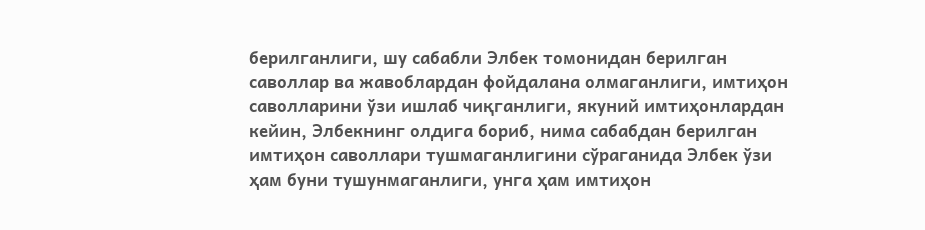берилганлиги, шу сабабли Элбек томонидан берилган
саволлар ва жавоблардан фойдалана олмаганлиги, имтиҳон
саволларини ўзи ишлаб чиқганлиги, якуний имтиҳонлардан
кейин, Элбекнинг олдига бориб, нима сабабдан берилган
имтиҳон саволлари тушмаганлигини сўраганида Элбек ўзи
ҳам буни тушунмаганлиги, унга ҳам имтиҳон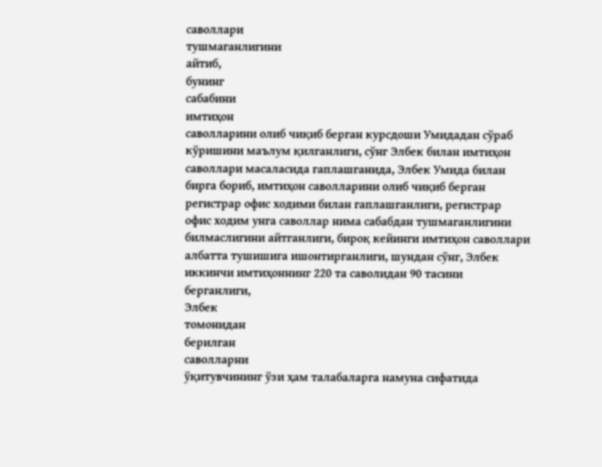саволлари
тушмаганлигини
айтиб,
бунинг
сабабини
имтиҳон
саволларини олиб чиқиб берган курсдоши Умидадан сўраб
кўришини маълум қилганлиги, сўнг Элбек билан имтиҳон
саволлари масаласида гаплашганида, Элбек Умида билан
бирга бориб, имтиҳон саволларини олиб чиқиб берган
регистрар офис ходими билан гаплашганлиги, регистрар
офис ходим унга саволлар нима сабабдан тушмаганлигини
билмаслигини айтганлиги, бироқ кейинги имтиҳон саволлари
албатта тушишига ишонтирганлиги, шундан сўнг, Элбек
иккинчи имтиҳоннинг 220 та саволидан 90 тасини
берганлиги,
Элбек
томонидан
берилган
саволларни
ўқитувчининг ўзи ҳам талабаларга намуна сифатида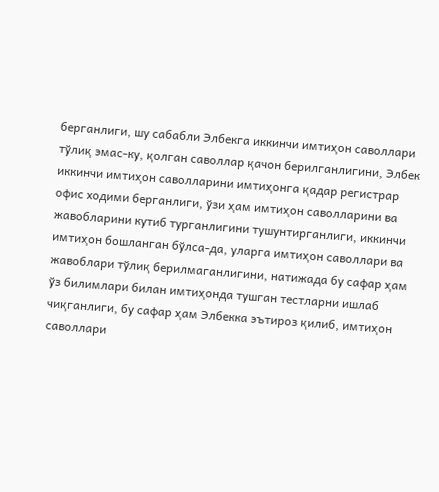берганлиги, шу сабабли Элбекга иккинчи имтиҳон саволлари
тўлиқ эмас-ку, қолган саволлар қачон берилганлигини, Элбек
иккинчи имтиҳон саволларини имтиҳонга қадар регистрар
офис ходими берганлиги, ўзи ҳам имтиҳон саволларини ва
жавобларини кутиб турганлигини тушунтирганлиги, иккинчи
имтиҳон бошланган бўлса-да, уларга имтиҳон саволлари ва
жавоблари тўлиқ берилмаганлигини, натижада бу сафар ҳам
ўз билимлари билан имтиҳонда тушган тестларни ишлаб
чиқганлиги, бу сафар ҳам Элбекка эътироз қилиб, имтиҳон
саволлари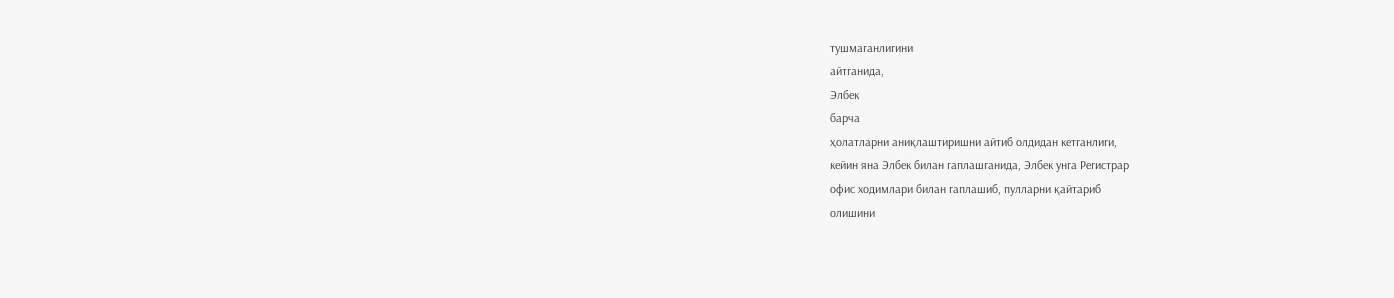тушмаганлигини
айтганида,
Элбек
барча
ҳолатларни аниқлаштиришни айтиб олдидан кетганлиги,
кейин яна Элбек билан гаплашганида, Элбек унга Регистрар
офис ходимлари билан гаплашиб, пулларни қайтариб
олишини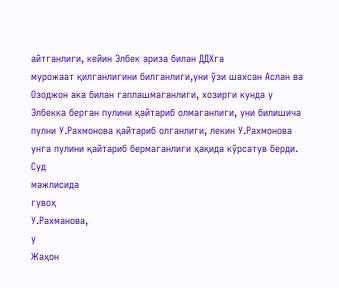айтганлиги, кейин Элбек ариза билан ДДХга
мурожаат қилганлигини билганлиги,уни ўзи шахсан Аслан ва
Озоджон ака билан гаплашмаганлиги, хозирги кунда у
Элбекка берган пулини қайтариб олмаганлиги, уни билишича
пулни У.Рахмонова қайтариб олганлиги, лекин У.Рахмонова
унга пулини қайтариб бермаганлиги ҳақида кўрсатув берди.
Суд
мажлисида
гувоҳ
У.Рахманова,
у
Жаҳон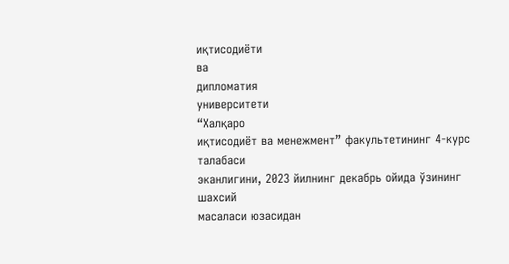иқтисодиёти
ва
дипломатия
университети
“Халқаро
иқтисодиёт ва менежмент” факультетининг 4-курс талабаси
эканлигини, 2023 йилнинг декабрь ойида ўзининг шахсий
масаласи юзасидан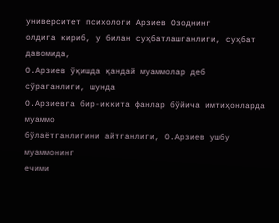университет психологи Арзиев Озоднинг
олдига кириб, у билан суҳбатлашганлиги, суҳбат давомида,
О.Арзиев ўқишда қандай муаммолар деб сўраганлиги, шунда
О.Арзиевга бир-иккита фанлар бўйича имтиҳонларда муаммо
бўлаётганлигини айтганлиги, О.Арзиев ушбу муаммонинг
ечими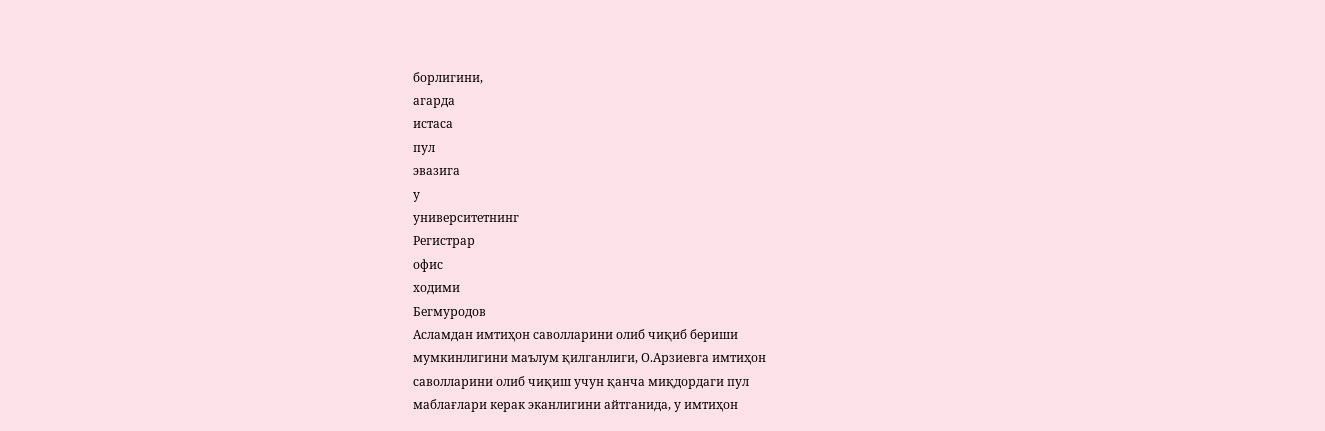борлигини,
агарда
истаса
пул
эвазига
у
университетнинг
Регистрар
офис
ходими
Бегмуродов
Асламдан имтиҳон саволларини олиб чиқиб бериши
мумкинлигини маълум қилганлиги, О.Арзиевга имтиҳон
саволларини олиб чиқиш учун қанча миқдордаги пул
маблағлари керак эканлигини айтганида, у имтиҳон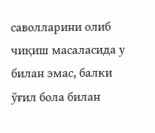саволларини олиб чиқиш масаласида у билан эмас, балки
ўғил бола билан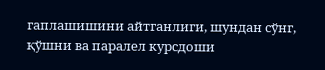гаплашишини айтганлиги, шундан сўнг,
қўшни ва паралел курсдоши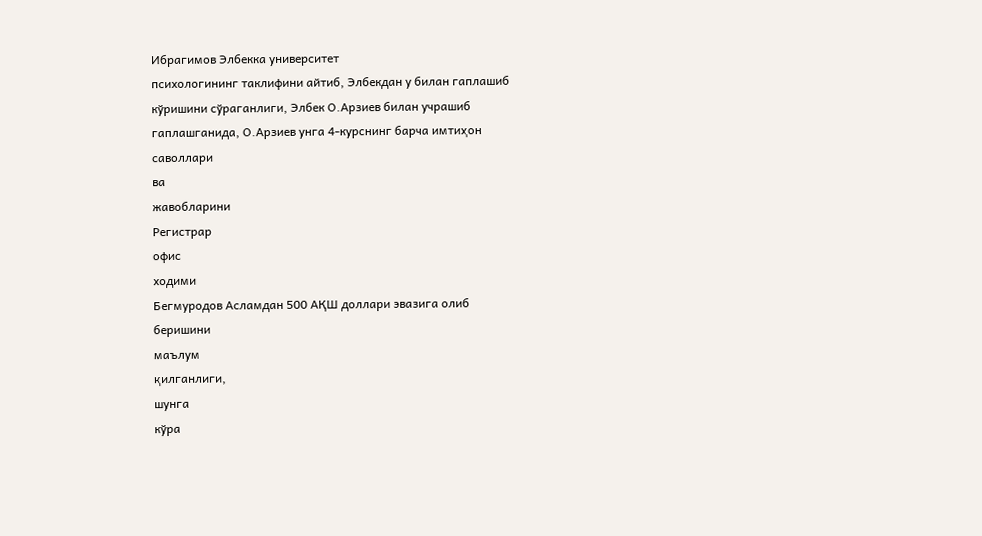Ибрагимов Элбекка университет
психологининг таклифини айтиб, Элбекдан у билан гаплашиб
кўришини сўраганлиги, Элбек О.Арзиев билан учрашиб
гаплашганида, О.Арзиев унга 4-курснинг барча имтиҳон
саволлари
ва
жавобларини
Регистрар
офис
ходими
Бегмуродов Асламдан 500 АҚШ доллари эвазига олиб
беришини
маълум
қилганлиги,
шунга
кўра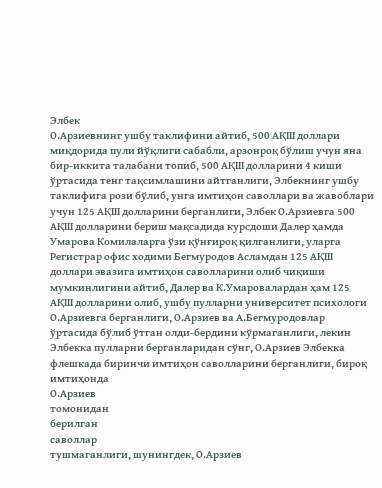Элбек
О.Арзиевнинг ушбу таклифини айтиб, 500 АҚШ доллари
миқдорида пули йўқлиги сабабли, арзонроқ бўлиш учун яна
бир-иккита талабани топиб, 500 АҚШ долларини 4 киши
ўртасида тенг тақсимлашини айтганлиги, Элбекнинг ушбу
таклифига рози бўлиб, унга имтиҳон саволлари ва жавоблари
учун 125 АҚШ долларини берганлиги, Элбек О.Арзиевга 500
АҚШ долларини бериш мақсадида курсдоши Далер ҳамда
Умарова Комилаларга ўзи қўнғироқ қилганлиги, уларга
Регистрар офис ходими Бегмуродов Асламдан 125 АҚШ
доллари эвазига имтиҳон саволларини олиб чиқиши
мумкинлигини айтиб, Далер ва К.Умаровалардан ҳам 125
АҚШ долларини олиб, ушбу пулларни университет психологи
О.Арзиевга берганлиги, О.Арзиев ва А.Бегмуродовлар
ўртасида бўлиб ўтган олди-бердини кўрмаганлиги, лекин
Элбекка пулларни берганларидан сўнг, О.Арзиев Элбекка
флешкада биринчи имтиҳон саволларини берганлиги, бироқ
имтиҳонда
О.Арзиев
томонидан
берилган
саволлар
тушмаганлиги, шунингдек, О.Арзиев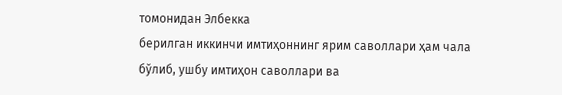томонидан Элбекка
берилган иккинчи имтиҳоннинг ярим саволлари ҳам чала
бўлиб, ушбу имтиҳон саволлари ва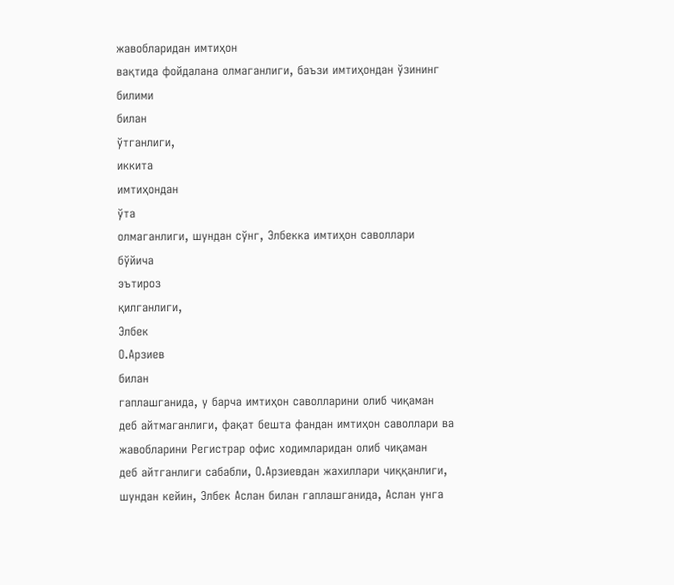жавобларидан имтиҳон
вақтида фойдалана олмаганлиги, баъзи имтиҳондан ўзининг
билими
билан
ўтганлиги,
иккита
имтиҳондан
ўта
олмаганлиги, шундан сўнг, Элбекка имтиҳон саволлари
бўйича
эътироз
қилганлиги,
Элбек
О.Арзиев
билан
гаплашганида, у барча имтиҳон саволларини олиб чиқаман
деб айтмаганлиги, фақат бешта фандан имтиҳон саволлари ва
жавобларини Регистрар офис ходимларидан олиб чиқаман
деб айтганлиги сабабли, О.Арзиевдан жахиллари чиққанлиги,
шундан кейин, Элбек Аслан билан гаплашганида, Аслан унга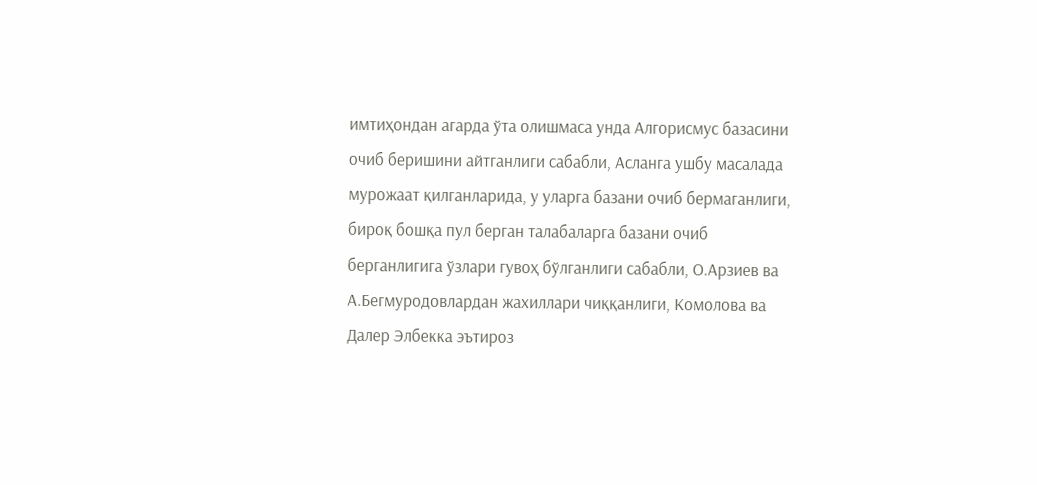имтиҳондан агарда ўта олишмаса унда Алгорисмус базасини
очиб беришини айтганлиги сабабли, Асланга ушбу масалада
мурожаат қилганларида, у уларга базани очиб бермаганлиги,
бироқ бошқа пул берган талабаларга базани очиб
берганлигига ўзлари гувоҳ бўлганлиги сабабли, О.Арзиев ва
А.Бегмуродовлардан жахиллари чиққанлиги, Комолова ва
Далер Элбекка эътироз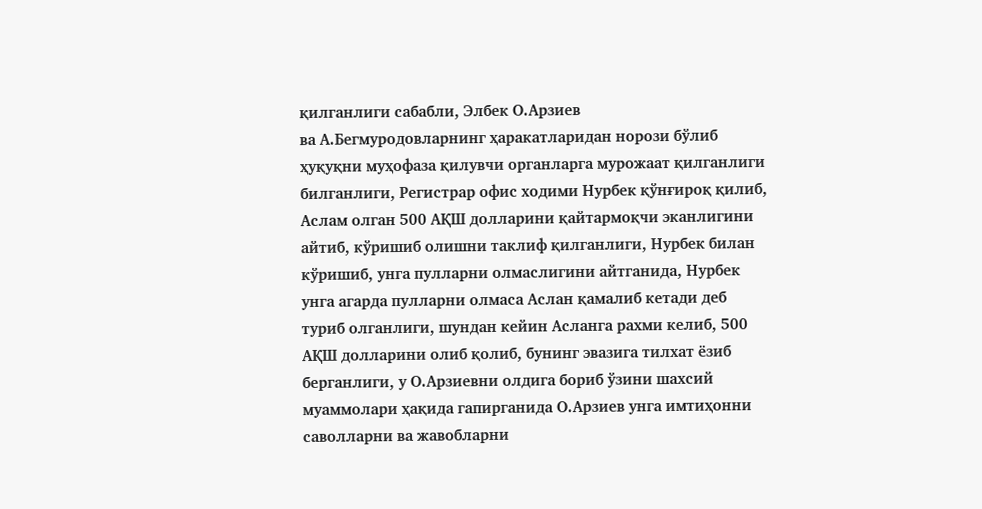қилганлиги сабабли, Элбек О.Арзиев
ва А.Бегмуродовларнинг ҳаракатларидан норози бўлиб
ҳуқуқни муҳофаза қилувчи органларга мурожаат қилганлиги
билганлиги, Регистрар офис ходими Нурбек қўнғироқ қилиб,
Аслам олган 500 АҚШ долларини қайтармоқчи эканлигини
айтиб, кўришиб олишни таклиф қилганлиги, Нурбек билан
кўришиб, унга пулларни олмаслигини айтганида, Нурбек
унга агарда пулларни олмаса Аслан қамалиб кетади деб
туриб олганлиги, шундан кейин Асланга рахми келиб, 500
АҚШ долларини олиб қолиб, бунинг эвазига тилхат ёзиб
берганлиги, у О.Арзиевни олдига бориб ўзини шахсий
муаммолари ҳақида гапирганида О.Арзиев унга имтиҳонни
саволларни ва жавобларни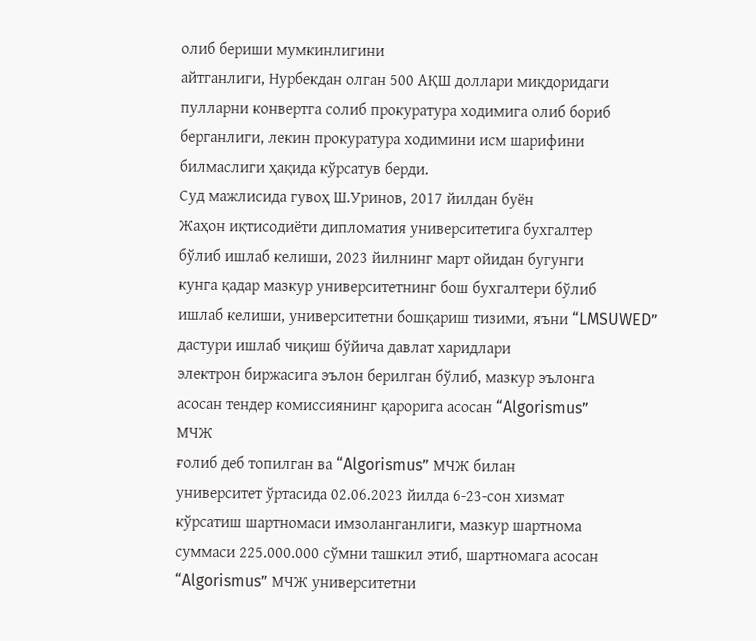олиб бериши мумкинлигини
айтганлиги, Нурбекдан олган 500 АҚШ доллари миқдоридаги
пулларни конвертга солиб прокуратура ходимига олиб бориб
берганлиги, лекин прокуратура ходимини исм шарифини
билмаслиги ҳақида кўрсатув берди.
Суд мажлисида гувоҳ Ш.Уринов, 2017 йилдан буён
Жаҳон иқтисодиёти дипломатия университетига бухгалтер
бўлиб ишлаб келиши, 2023 йилнинг март ойидан бугунги
кунга қадар мазкур университетнинг бош бухгалтери бўлиб
ишлаб келиши, университетни бошқариш тизими, яъни “LMSUWED” дастури ишлаб чиқиш бўйича давлат харидлари
электрон биржасига эълон берилган бўлиб, мазкур эълонга
асосан тендер комиссиянинг қарорига асосан “Algorismus”
МЧЖ
ғолиб деб топилган ва “Algorismus” МЧЖ билан
университет ўртасида 02.06.2023 йилда 6-23-сон хизмат
кўрсатиш шартномаси имзоланганлиги, мазкур шартнома
суммаси 225.000.000 сўмни ташкил этиб, шартномага асосан
“Algorismus” МЧЖ университетни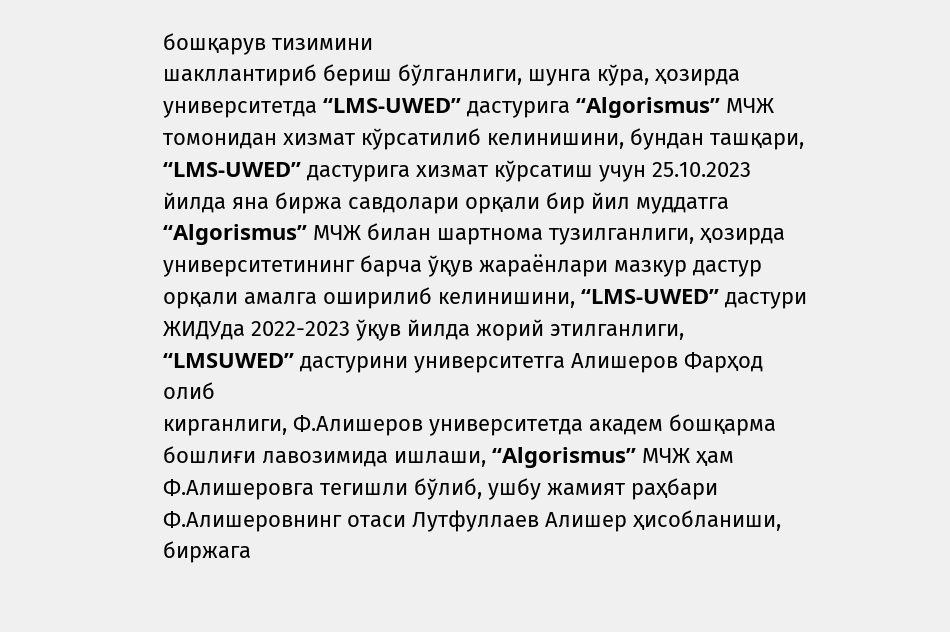бошқарув тизимини
шакллантириб бериш бўлганлиги, шунга кўра, ҳозирда
университетда “LMS-UWED” дастурига “Algorismus” МЧЖ
томонидан хизмат кўрсатилиб келинишини, бундан ташқари,
“LMS-UWED” дастурига хизмат кўрсатиш учун 25.10.2023
йилда яна биржа савдолари орқали бир йил муддатга
“Algorismus” МЧЖ билан шартнома тузилганлиги, ҳозирда
университетининг барча ўқув жараёнлари мазкур дастур
орқали амалга оширилиб келинишини, “LMS-UWED” дастури
ЖИДУда 2022-2023 ўқув йилда жорий этилганлиги, “LMSUWED” дастурини университетга Алишеров Фарҳод олиб
кирганлиги, Ф.Алишеров университетда академ бошқарма
бошлиғи лавозимида ишлаши, “Algorismus” МЧЖ ҳам
Ф.Алишеровга тегишли бўлиб, ушбу жамият раҳбари
Ф.Алишеровнинг отаси Лутфуллаев Алишер ҳисобланиши,
биржага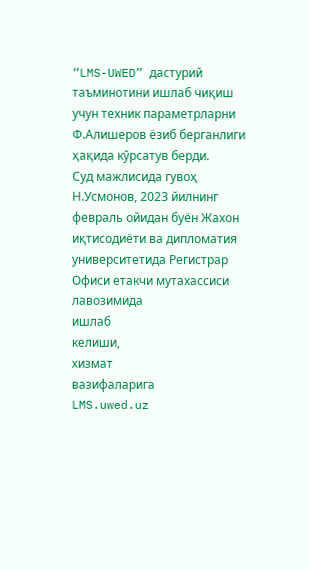“LMS-UWED” дастурий таъминотини ишлаб чиқиш
учун техник параметрларни Ф.Алишеров ёзиб берганлиги
ҳақида кўрсатув берди.
Суд мажлисида гувоҳ Н.Усмонов, 2023 йилнинг
февраль ойидан буён Жахон иқтисодиёти ва дипломатия
университетида Регистрар Офиси етакчи мутахассиси
лавозимида
ишлаб
келиши,
хизмат
вазифаларига
LMS.uwed.uz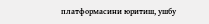платформасини юритиш, ушбу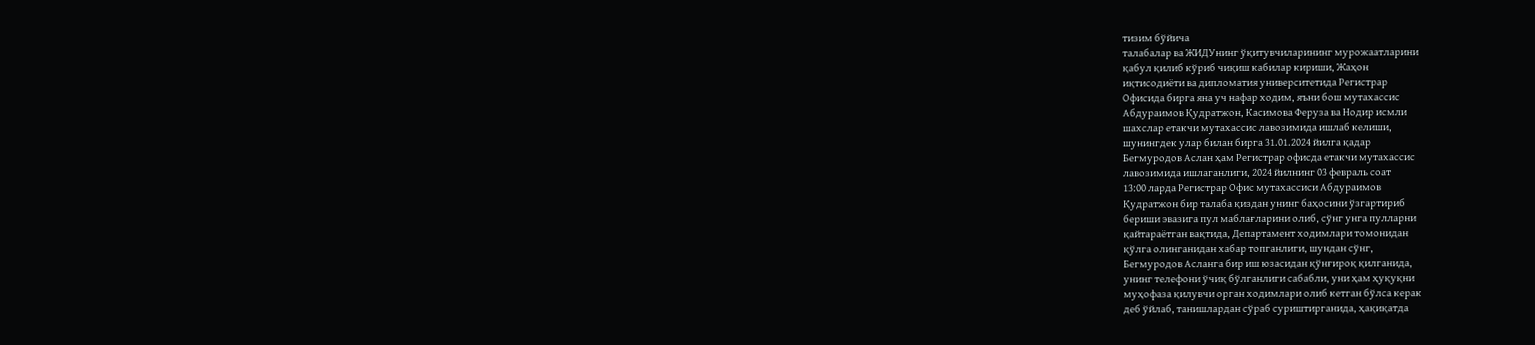тизим бўйича
талабалар ва ЖИДУнинг ўқитувчиларининг мурожаатларини
қабул қилиб кўриб чиқиш кабилар кириши, Жаҳон
иқтисодиёти ва дипломатия университетида Регистрар
Офисида бирга яна уч нафар ходим, яъни бош мутахассис
Абдураимов Қудратжон, Касимова Феруза ва Нодир исмли
шахслар етакчи мутахассис лавозимида ишлаб келиши,
шунингдек улар билан бирга 31.01.2024 йилга қадар
Бегмуродов Аслан ҳам Регистрар офисда етакчи мутахассис
лавозимида ишлаганлиги, 2024 йилнинг 03 февраль соат
13:00 ларда Регистрар Офис мутахассиси Абдураимов
Қудратжон бир талаба қиздан унинг баҳосини ўзгартириб
бериши эвазига пул маблағларини олиб, сўнг унга пулларни
қайтараётган вақтида, Департамент ходимлари томонидан
қўлга олинганидан хабар топганлиги, шундан сўнг,
Бегмуродов Асланга бир иш юзасидан қўнғироқ қилганида,
унинг телефони ўчиқ бўлганлиги сабабли, уни ҳам ҳуқуқни
муҳофаза қилувчи орган ходимлари олиб кетган бўлса керак
деб ўйлаб, танишлардан сўраб суриштирганида, ҳақиқатда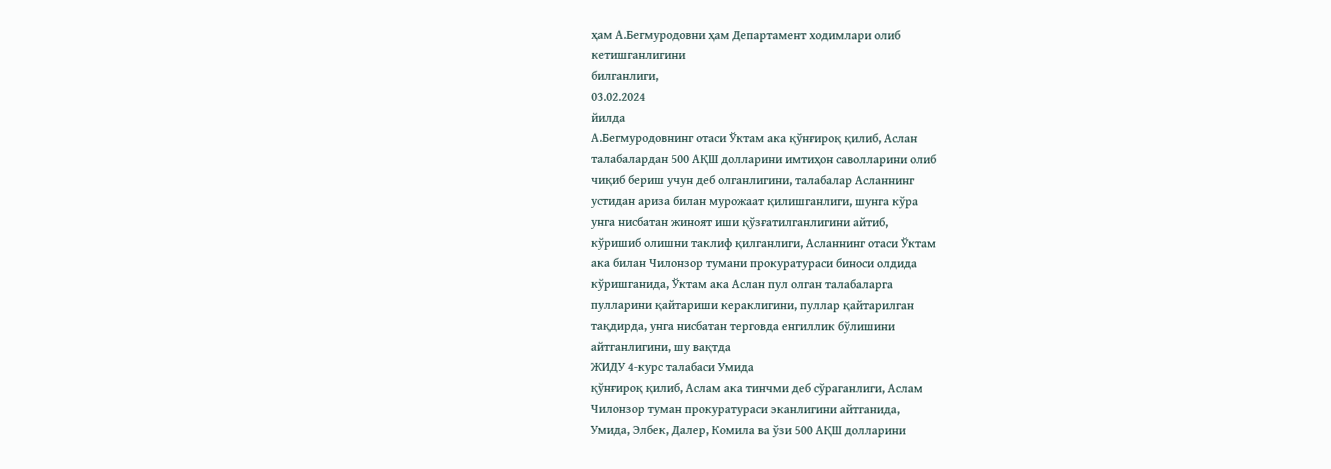ҳам А.Бегмуродовни ҳам Департамент ходимлари олиб
кетишганлигини
билганлиги,
03.02.2024
йилда
А.Бегмуродовнинг отаси Ўктам ака қўнғироқ қилиб, Аслан
талабалардан 500 АҚШ долларини имтиҳон саволларини олиб
чиқиб бериш учун деб олганлигини, талабалар Асланнинг
устидан ариза билан мурожаат қилишганлиги, шунга кўра
унга нисбатан жиноят иши қўзғатилганлигини айтиб,
кўришиб олишни таклиф қилганлиги, Асланнинг отаси Ўктам
ака билан Чилонзор тумани прокуратураси биноси олдида
кўришганида, Ўктам ака Аслан пул олган талабаларга
пулларини қайтариши кераклигини, пуллар қайтарилган
тақдирда, унга нисбатан терговда енгиллик бўлишини
айтганлигини, шу вақтда
ЖИДУ 4-курс талабаси Умида
қўнғироқ қилиб, Аслам ака тинчми деб сўраганлиги, Аслам
Чилонзор туман прокуратураси эканлигини айтганида,
Умида, Элбек, Далер, Комила ва ўзи 500 АҚШ долларини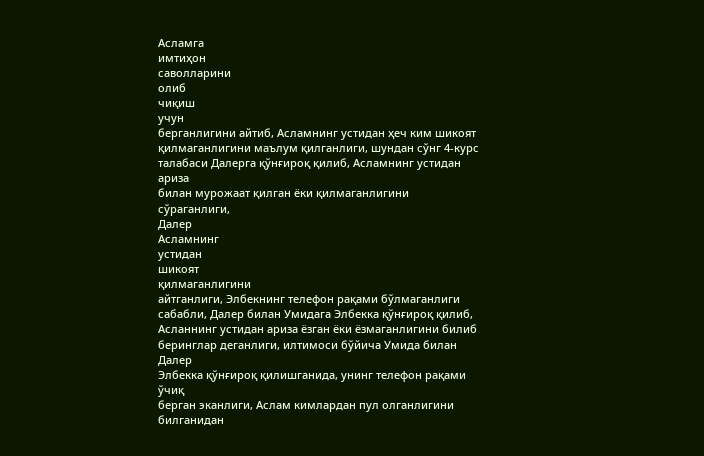Асламга
имтиҳон
саволларини
олиб
чиқиш
учун
берганлигини айтиб, Асламнинг устидан ҳеч ким шикоят
қилмаганлигини маълум қилганлиги, шундан сўнг 4-курс
талабаси Далерга қўнғироқ қилиб, Асламнинг устидан ариза
билан мурожаат қилган ёки қилмаганлигини сўраганлиги,
Далер
Асламнинг
устидан
шикоят
қилмаганлигини
айтганлиги, Элбекнинг телефон рақами бўлмаганлиги
сабабли, Далер билан Умидага Элбекка қўнғироқ қилиб,
Асланнинг устидан ариза ёзган ёки ёзмаганлигини билиб
беринглар деганлиги, илтимоси бўйича Умида билан Далер
Элбекка қўнғироқ қилишганида, унинг телефон рақами ўчиқ
берган эканлиги, Аслам кимлардан пул олганлигини
билганидан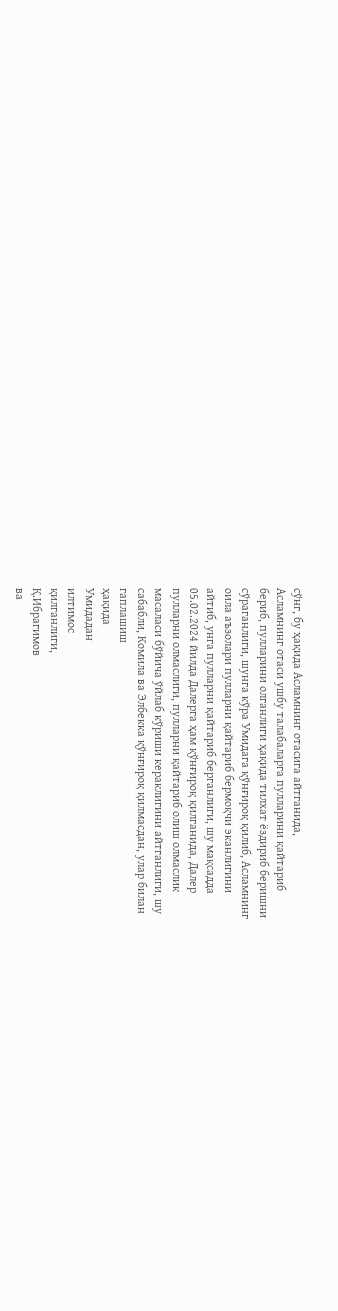сўнг, бу ҳақида Асламнинг отасига айтганида,
Асламнинг отаси ушбу талабаларга пулларини қайтариб
бериб, пулларини олганлиги ҳақида тилхат ёздириб беришни
сўраганлиги, шунга кўра Умидага қўнғироқ қилиб, Асламнинг
оила аъзолари пулларни қайтариб бермоқчи эканлигини
айтиб, унга пулларни қайтариб берганлиги, шу мақсадда
05.02.2024 йилда Далерга ҳам қўнғироқ қилганида, Далер
пулларни олмаслиги, пулларни қайтариб олиш олмаслик
масаласи бўйича ўйлаб кўриши кераклигини айтганлиги, шу
сабабли, Комила ва Элбекка қўнғироқ қилмасдан, улар билан
гаплашиш
ҳақида
Умидадан
илтимос
қилганлиги,
Қ.Ибрагимов
ва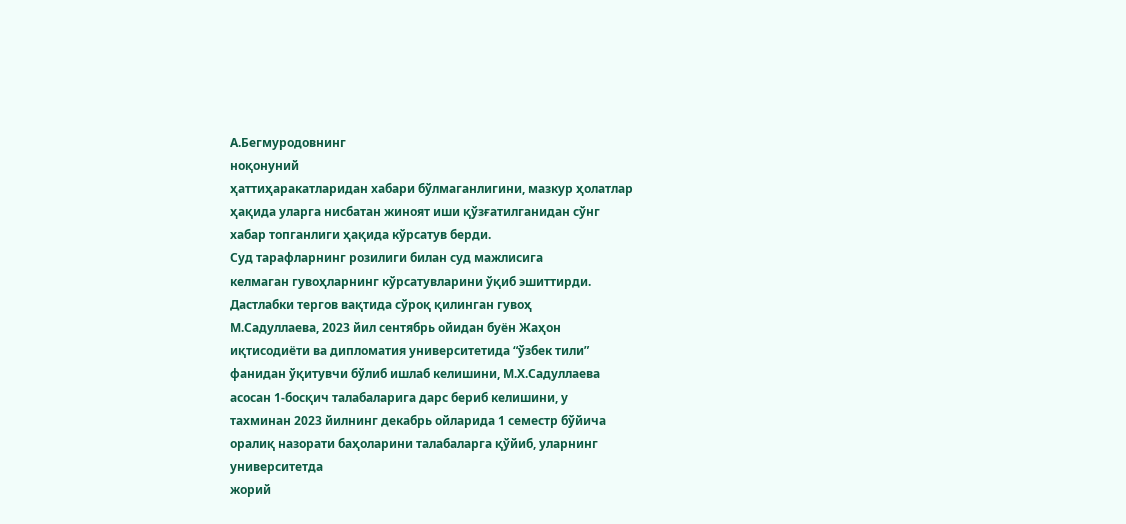А.Бегмуродовнинг
ноқонуний
ҳаттиҳаракатларидан хабари бўлмаганлигини, мазкур ҳолатлар
ҳақида уларга нисбатан жиноят иши қўзғатилганидан сўнг
хабар топганлиги ҳақида кўрсатув берди.
Суд тарафларнинг розилиги билан суд мажлисига
келмаган гувоҳларнинг кўрсатувларини ўқиб эшиттирди.
Дастлабки тергов вақтида сўроқ қилинган гувоҳ
М.Садуллаева, 2023 йил сентябрь ойидан буён Жаҳон
иқтисодиёти ва дипломатия университетида “ўзбек тили”
фанидан ўқитувчи бўлиб ишлаб келишини, М.Х.Садуллаева
асосан 1-босқич талабаларига дарс бериб келишини, у
тахминан 2023 йилнинг декабрь ойларида 1 семестр бўйича
оралиқ назорати баҳоларини талабаларга қўйиб, уларнинг
университетда
жорий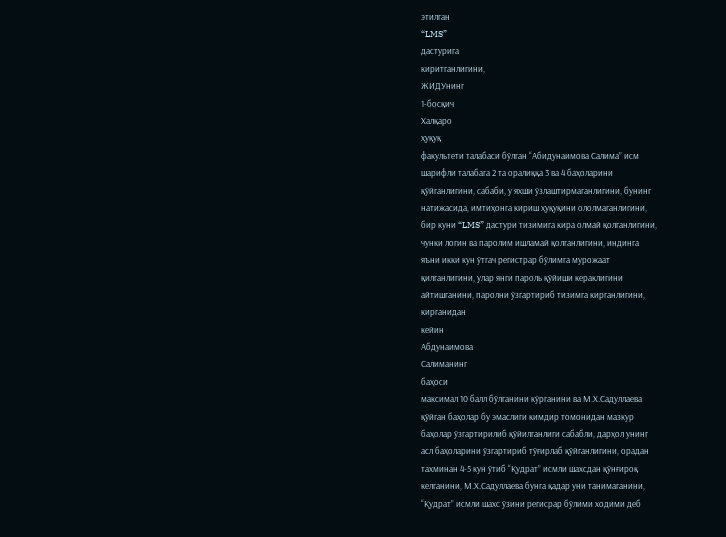этилган
“LMS”
дастурига
киритганлигини,
ЖИДУнинг
1-босқич
Халқаро
ҳуқуқ
факультети талабаси бўлган “Абидунаимова Салима” исм
шарифли талабага 2 та оралиққа 3 ва 4 баҳоларини
қўйганлигини, сабаби, у яхши ўзлаштирмаганлигини, бунинг
натижасида, имтиҳонга кириш ҳуқуқини ололмаганлигини,
бир куни “LMS” дастури тизимига кира олмай қолганлигини,
чунки логин ва паролим ишламай қолганлигини, индинга
яъни икки кун ўтгач регистрар бўлимга мурожаат
қилганлигини, улар янги пароль қўйиши кераклигини
айтишганини, паролни ўзгартириб тизимга кирганлигини,
кирганидан
кейин
Абдунаимова
Салиманинг
баҳоси
максимал 10 балл бўлганини кўрганини ва М.Х.Садуллаева
қўйган баҳолар бу эмаслиги кимдир томонидан мазкур
баҳолар ўзгартирилиб қўйилганлиги сабабли, дарҳол унинг
асл баҳоларини ўзгартириб тўғирлаб қўйганлигини, орадан
тахминан 4-5 кун ўтиб “Қудрат” исмли шахсдан қўнғироқ
келганини, М.Х.Садуллаева бунга қадар уни танимаганини,
“Қудрат” исмли шахс ўзини регисрар бўлими ходими деб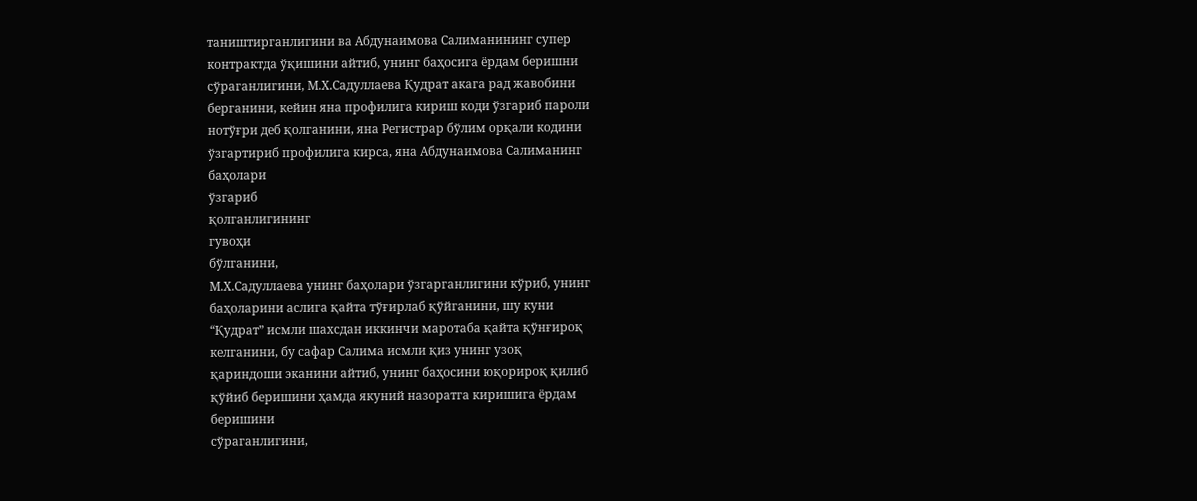таништирганлигини ва Абдунаимова Салиманининг супер
контрактда ўқишини айтиб, унинг баҳосига ёрдам беришни
сўраганлигини, М.Х.Садуллаева Қудрат акага рад жавобини
берганини, кейин яна профилига кириш коди ўзгариб пароли
нотўғри деб қолганини, яна Регистрар бўлим орқали кодини
ўзгартириб профилига кирса, яна Абдунаимова Салиманинг
баҳолари
ўзгариб
қолганлигининг
гувоҳи
бўлганини,
М.Х.Садуллаева унинг баҳолари ўзгарганлигини кўриб, унинг
баҳоларини аслига қайта тўғирлаб қўйганини, шу куни
“Қудрат” исмли шахсдан иккинчи маротаба қайта қўнғироқ
келганини, бу сафар Салима исмли қиз унинг узоқ
қариндоши эканини айтиб, унинг баҳосини юқорироқ қилиб
қўйиб беришини ҳамда якуний назоратга киришига ёрдам
беришини
сўраганлигини,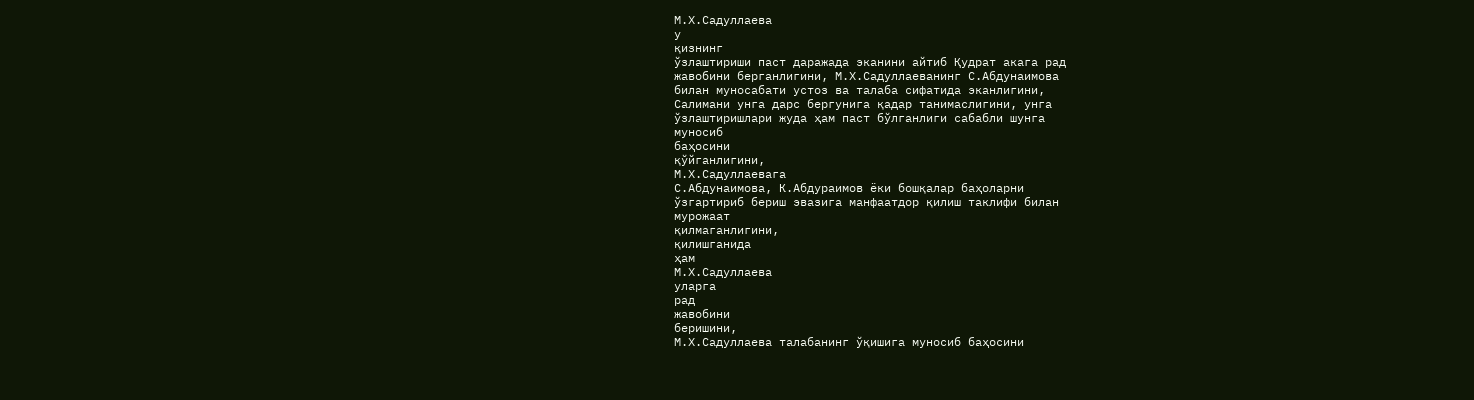М.Х.Садуллаева
у
қизнинг
ўзлаштириши паст даражада эканини айтиб Қудрат акага рад
жавобини берганлигини, М.Х.Садуллаеванинг С.Абдунаимова
билан муносабати устоз ва талаба сифатида эканлигини,
Салимани унга дарс бергунига қадар танимаслигини, унга
ўзлаштиришлари жуда ҳам паст бўлганлиги сабабли шунга
муносиб
баҳосини
қўйганлигини,
М.Х.Садуллаевага
С.Абдунаимова, К.Абдураимов ёки бошқалар баҳоларни
ўзгартириб бериш эвазига манфаатдор қилиш таклифи билан
мурожаат
қилмаганлигини,
қилишганида
ҳам
М.Х.Садуллаева
уларга
рад
жавобини
беришини,
М.Х.Садуллаева талабанинг ўқишига муносиб баҳосини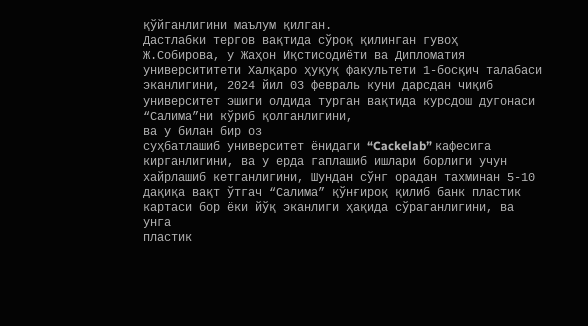қўйганлигини маълум қилган.
Дастлабки тергов вақтида сўроқ қилинган гувоҳ
Ж.Собирова, у Жаҳон Иқстисодиёти ва Дипломатия
университитети Халқаро ҳуқуқ факультети 1-босқич талабаси
эканлигини, 2024 йил 03 февраль куни дарсдан чиқиб
университет эшиги олдида турган вақтида курсдош дугонаси
“Салима”ни кўриб қолганлигини,
ва у билан бир оз
суҳбатлашиб университет ёнидаги “Cackelab” кафесига
кирганлигини, ва у ерда гаплашиб ишлари борлиги учун
хайрлашиб кетганлигини, Шундан сўнг орадан тахминан 5-10
дақиқа вақт ўтгач “Салима” қўнғироқ қилиб банк пластик
картаси бор ёки йўқ эканлиги ҳақида сўраганлигини, ва унга
пластик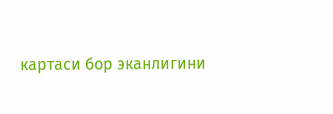картаси бор эканлигини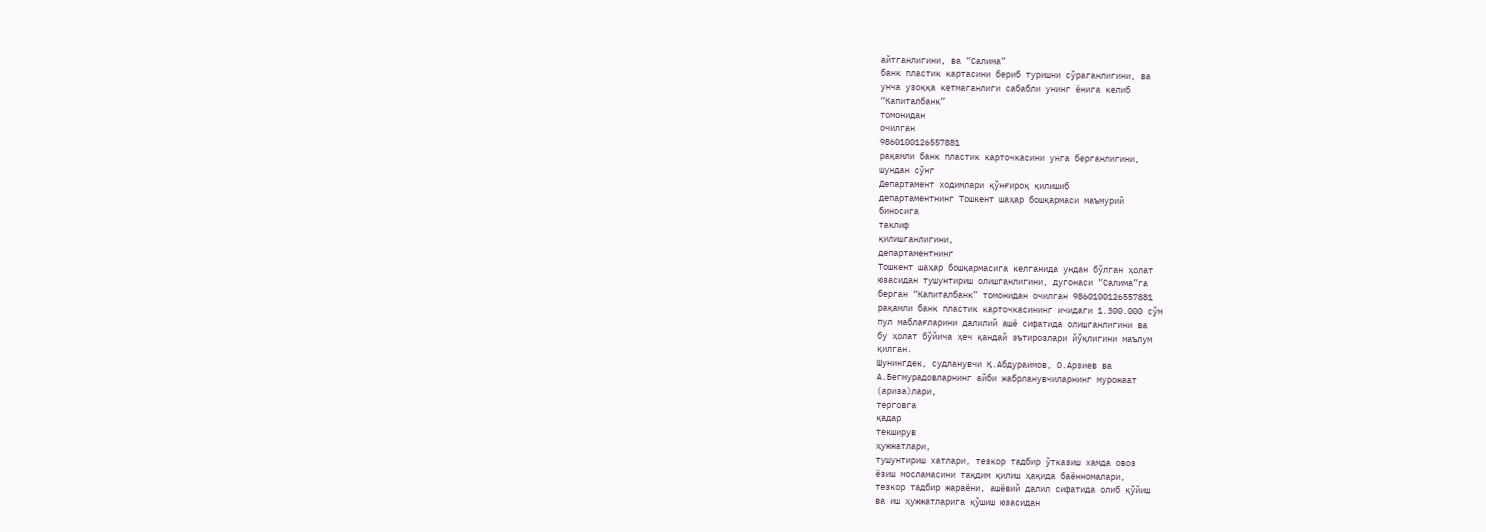айтганлигини, ва “Салима”
банк пластик картасини бериб туришни сўраганлигини, ва
унча узоққа кетмаганлиги сабабли унинг ёнига келиб
“Капиталбанк”
томонидан
очилган
9860100126557881
рақамли банк пластик карточкасини унга берганлигини,
шундан сўнг
Департамент ходимлари қўнғироқ қилишиб
департаментнинг Тошкент шаҳар бошқармаси маъмурий
биносига
таклиф
қилишганлигини,
департаментнинг
Тошкент шаҳар бошқармасига келганида ундан бўлган ҳолат
юзасидан тушунтириш олишганлигини, дугонаси “Салима”га
берган “Капиталбанк” томонидан очилган 9860100126557881
рақамли банк пластик карточкасининг ичидаги 1.300.000 сўм
пул маблағларини далилий ашё сифатида олишганлигини ва
бу ҳолат бўйича ҳеч қандай эътирозлари йўқлигини маълум
қилган.
Шунингдек, судланувчи Қ.Абдураимов, О.Арзиев ва
А.Бегмурадовларнинг айби жабрланувчиларнинг мурожаат
(ариза)лари,
терговга
қадар
текширув
ҳужжатлари,
тушунтириш хатлари, тезкор тадбир ўтказиш хамда овоз
ёзиш мосламасини тақдим қилиш ҳақида баённомалари,
тезкор тадбир жараёни, ашёвий далил сифатида олиб қўйиш
ва иш ҳужжатларига қўшиш юзасидан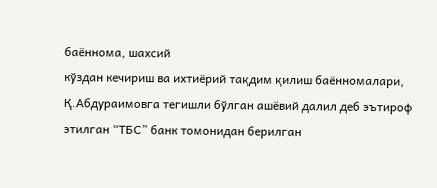баённома, шахсий
кўздан кечириш ва ихтиёрий тақдим қилиш баённомалари,
Қ.Абдураимовга тегишли бўлган ашёвий далил деб эътироф
этилган “ТБС” банк томонидан берилган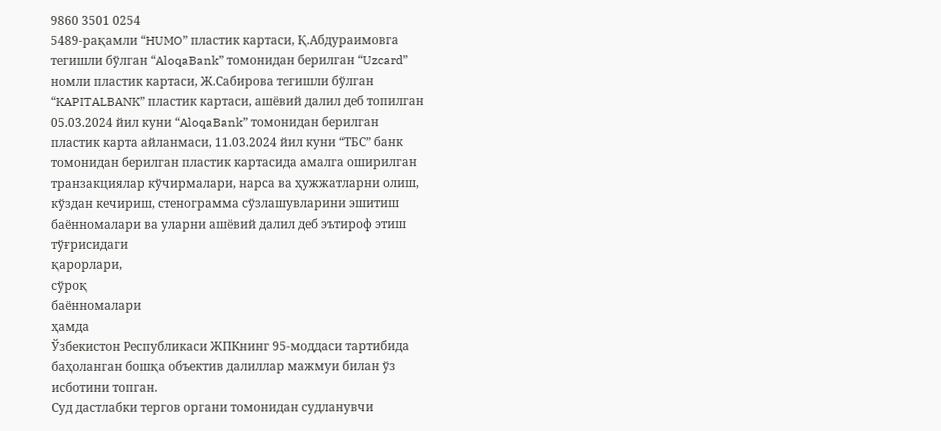9860 3501 0254
5489-рақамли “HUMO” пластик картаси, Қ.Абдураимовга
тегишли бўлган “AloqaBank” томонидан берилган “Uzcard”
номли пластик картаси, Ж.Сабирова тегишли бўлган
“KAPITALBANK” пластик картаси, ашёвий далил деб топилган
05.03.2024 йил куни “AloqaBank” томонидан берилган
пластик карта айланмаси, 11.03.2024 йил куни “ТБС” банк
томонидан берилган пластик картасида амалга оширилган
транзакциялар кўчирмалари, нарса ва ҳужжатларни олиш,
кўздан кечириш, стенограмма сўзлашувларини эшитиш
баённомалари ва уларни ашёвий далил деб эътироф этиш
тўғрисидаги
қарорлари,
сўроқ
баённомалари
ҳамда
Ўзбекистон Республикаси ЖПКнинг 95-моддаси тартибида
баҳоланган бошқа объектив далиллар мажмуи билан ўз
исботини топган.
Суд дастлабки тергов органи томонидан судланувчи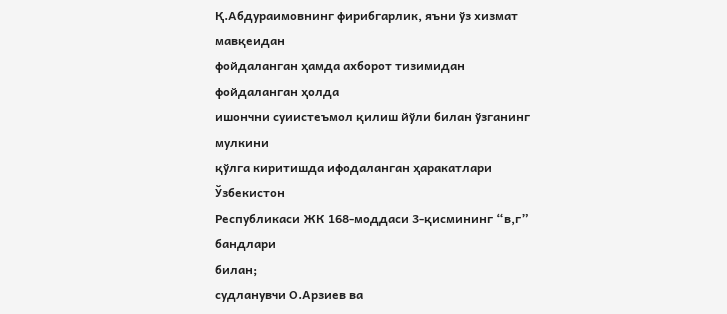Қ.Абдураимовнинг фирибгарлик, яъни ўз хизмат мавқеидан
фойдаланган ҳамда ахборот тизимидан фойдаланган ҳолда
ишончни суиистеъмол қилиш йўли билан ўзганинг мулкини
қўлга киритишда ифодаланган ҳаракатлари Ўзбекистон
Республикаси ЖК 168-моддаси 3-қисмининг “в,г” бандлари
билан;
судланувчи О.Арзиев ва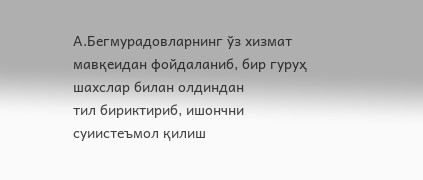А.Бегмурадовларнинг ўз хизмат
мавқеидан фойдаланиб, бир гуруҳ шахслар билан олдиндан
тил бириктириб, ишончни суиистеъмол қилиш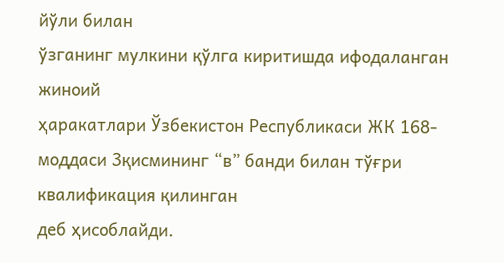йўли билан
ўзганинг мулкини қўлга киритишда ифодаланган жиноий
ҳаракатлари Ўзбекистон Республикаси ЖК 168-моддаси 3қисмининг “в” банди билан тўғри квалификация қилинган
деб ҳисоблайди.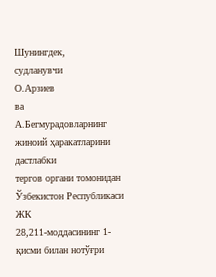Шунингдек,
судланувчи
О.Арзиев
ва
А.Бегмурадовларнинг жиноий ҳаракатларини дастлабки
тергов органи томонидан Ўзбекистон Республикаси ЖК
28,211-моддасининг 1-қисми билан нотўғри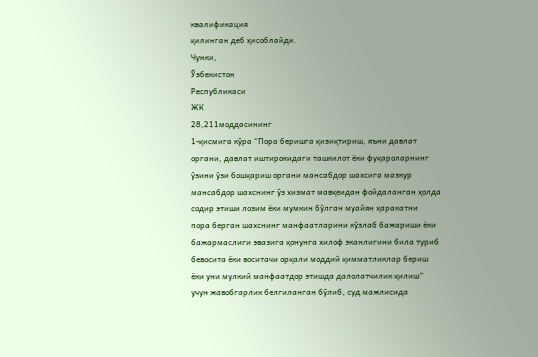квалификация
қилинган деб ҳисоблайди.
Чунки,
Ўзбекистон
Республикаси
ЖК
28,211моддасининг
1-қисмига кўра “Пора беришга қизиқтириш, яъни давлат
органи, давлат иштирокидаги ташкилот ёки фуқароларнинг
ўзини ўзи бошқариш органи мансабдор шахсига мазкур
мансабдор шахснинг ўз хизмат мавқеидан фойдаланган ҳолда
содир этиши лозим ёки мумкин бўлган муайян ҳаракатни
пора берган шахснинг манфаатларини кўзлаб бажариши ёки
бажармаслиги эвазига қонунга хилоф эканлигини била туриб
бевосита ёки воситачи орқали моддий қимматликлар бериш
ёки уни мулкий манфаатдор этишда далолатчилик қилиш”
учун жавобгарлик белгиланган бўлиб, суд мажлисида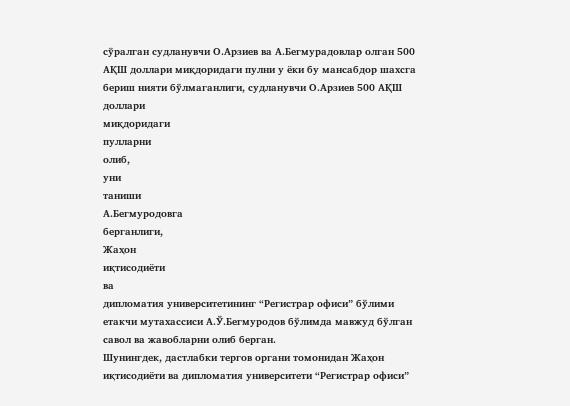сўралган судланувчи О.Арзиев ва А.Бегмурадовлар олган 500
АҚШ доллари миқдоридаги пулни у ёки бу мансабдор шахсга
бериш нияти бўлмаганлиги, судланувчи О.Арзиев 500 АҚШ
доллари
миқдоридаги
пулларни
олиб,
уни
таниши
А.Бегмуродовга
берганлиги,
Жаҳон
иқтисодиёти
ва
дипломатия университетининг “Регистрар офиси” бўлими
етакчи мутахассиси А.Ў.Бегмуродов бўлимда мавжуд бўлган
савол ва жавобларни олиб берган.
Шунингдек, дастлабки тергов органи томонидан Жаҳон
иқтисодиёти ва дипломатия университети “Регистрар офиси”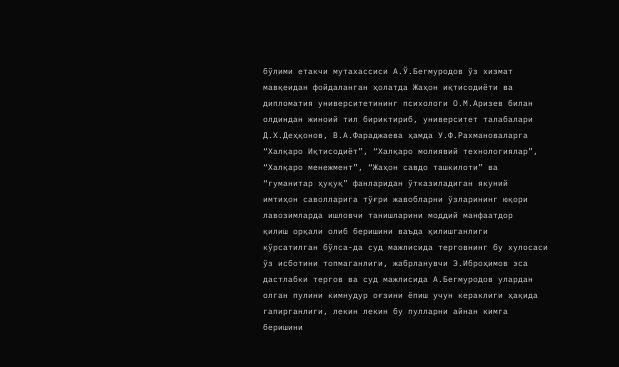бўлими етакчи мутахассиси А.Ў.Бегмуродов ўз хизмат
мавқеидан фойдаланган ҳолатда Жаҳон иқтисодиёти ва
дипломатия университетининг психологи О.М.Аризев билан
олдиндан жиноий тил бириктириб, университет талабалари
Д.Х.Деҳқонов, В.А.Фараджаева ҳамда У.Ф.Рахмановаларга
“Халқаро Иқтисодиёт”, “Халқаро молиявий технологиялар”,
“Халқаро менежмент”, “Жаҳон савдо ташкилоти” ва
“гуманитар ҳуқуқ” фанларидан ўтказиладиган якуний
имтиҳон саволларига тўғри жавобларни ўзларининг юқори
лавозимларда ишловчи танишларини моддий манфаатдор
қилиш орқали олиб беришини ваъда қилишганлиги
кўрсатилган бўлса-да суд мажлисида терговнинг бу хулосаси
ўз исботини топмаганлиги, жабрланувчи Э.Иброҳимов эса
дастлабки тергов ва суд мажлисида А.Бегмуродов улардан
олган пулини кимнудур оғзини ёпиш учун кераклиги ҳақида
гапирганлиги, лекин лекин бу пулларни айнан кимга
беришини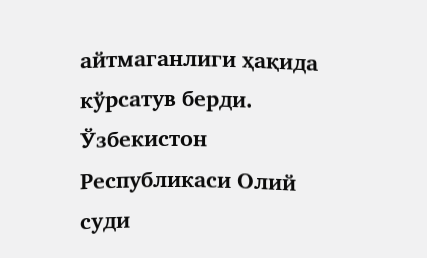айтмаганлиги ҳақида кўрсатув берди.
Ўзбекистон Республикаси Олий суди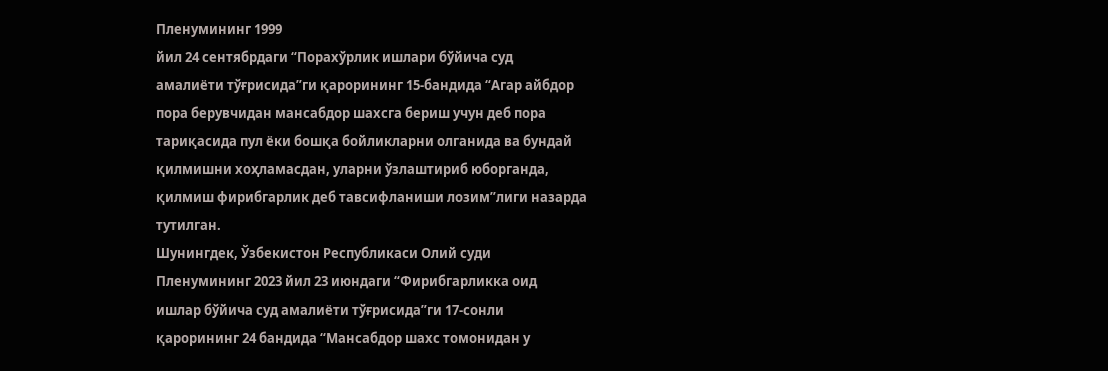Пленумининг 1999
йил 24 сентябрдаги “Порахўрлик ишлари бўйича суд
амалиёти тўғрисида”ги қарорининг 15-бандида “Агар айбдор
пора берувчидан мансабдор шахсга бериш учун деб пора
тариқасида пул ёки бошқа бойликларни олганида ва бундай
қилмишни хоҳламасдан, уларни ўзлаштириб юборганда,
қилмиш фирибгарлик деб тавсифланиши лозим”лиги назарда
тутилган.
Шунингдек, Ўзбекистон Республикаси Олий суди
Пленумининг 2023 йил 23 июндаги “Фирибгарликка оид
ишлар бўйича суд амалиёти тўғрисида”ги 17-сонли
қарорининг 24 бандида “Мансабдор шахс томонидан у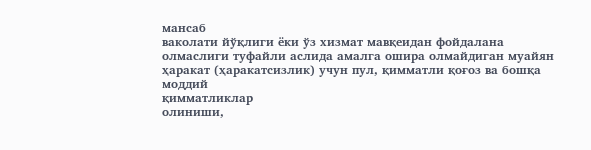мансаб
ваколати йўқлиги ёки ўз хизмат мавқеидан фойдалана
олмаслиги туфайли аслида амалга ошира олмайдиган муайян
ҳаракат (ҳаракатсизлик) учун пул, қимматли қоғоз ва бошқа
моддий
қимматликлар
олиниши,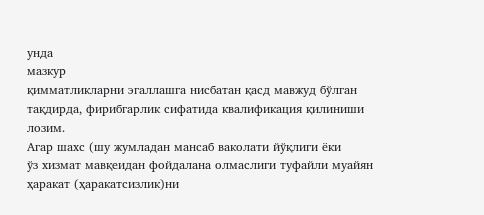унда
мазкур
қимматликларни эгаллашга нисбатан қасд мавжуд бўлган
тақдирда, фирибгарлик сифатида квалификация қилиниши
лозим.
Агар шахс (шу жумладан мансаб ваколати йўқлиги ёки
ўз хизмат мавқеидан фойдалана олмаслиги туфайли муайян
ҳаракат (ҳаракатсизлик)ни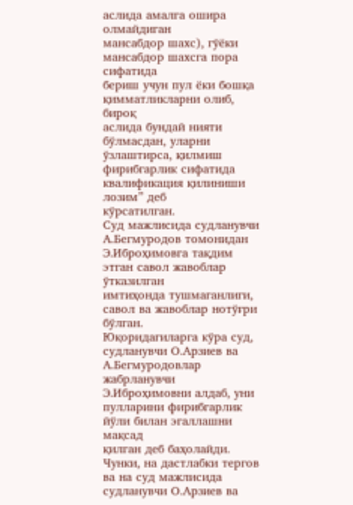аслида амалга ошира олмайдиган
мансабдор шахс), гўёки мансабдор шахсга пора сифатида
бериш учун пул ёки бошқа қимматликларни олиб, бироқ
аслида бундай нияти бўлмасдан, уларни ўзлаштирса, қилмиш
фирибгарлик сифатида квалификация қилиниши лозим” деб
кўрсатилган.
Суд мажлисида судланувчи А.Бегмуродов томонидан
Э.Иброҳимовга тақдим этган савол жавоблар ўтказилган
имтиҳонда тушмаганлиги, савол ва жавоблар нотўғри бўлган.
Юқоридагиларга кўра суд, судланувчи О.Арзиев ва
А.Бегмуродовлар жабрланувчи Э.Иброҳимовни алдаб, уни
пулларини фирибгарлик йўли билан эгаллашни мақсад
қилган деб баҳолайди.
Чунки, на дастлабки тергов ва на суд мажлисида
судланувчи О.Арзиев ва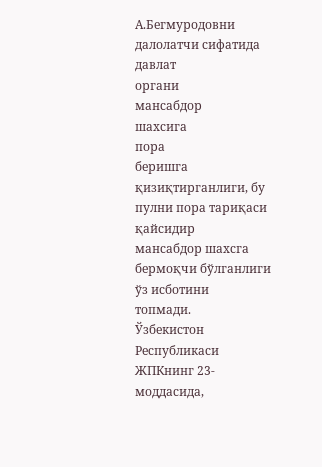А.Бегмуродовни далолатчи сифатида
давлат
органи
мансабдор
шахсига
пора
беришга
қизиқтирганлиги, бу пулни пора тариқаси қайсидир
мансабдор шахсга бермоқчи бўлганлиги ўз исботини
топмади.
Ўзбекистон Республикаси ЖПКнинг 23-моддасида,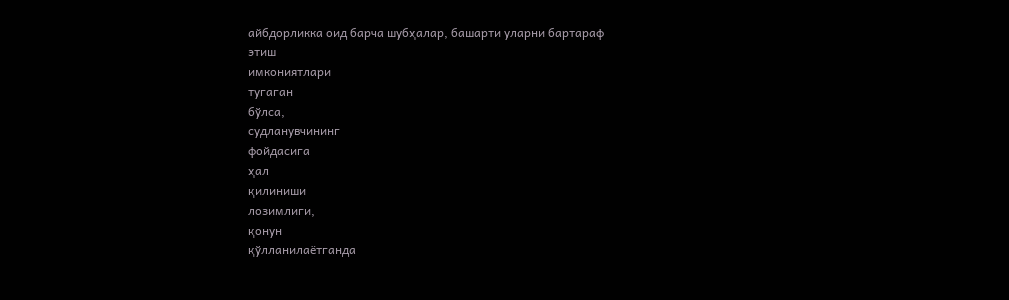айбдорликка оид барча шубҳалар, башарти уларни бартараф
этиш
имкониятлари
тугаган
бўлса,
судланувчининг
фойдасига
ҳал
қилиниши
лозимлиги,
қонун
қўлланилаётганда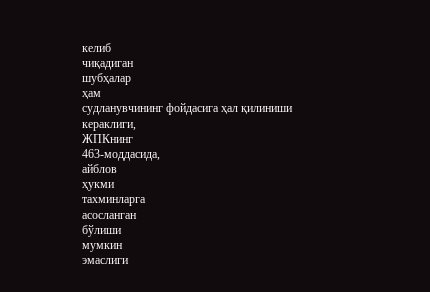келиб
чиқадиган
шубҳалар
ҳам
судланувчининг фойдасига ҳал қилиниши кераклиги,
ЖПКнинг
463-моддасида,
айблов
ҳукми
тахминларга
асосланган
бўлиши
мумкин
эмаслиги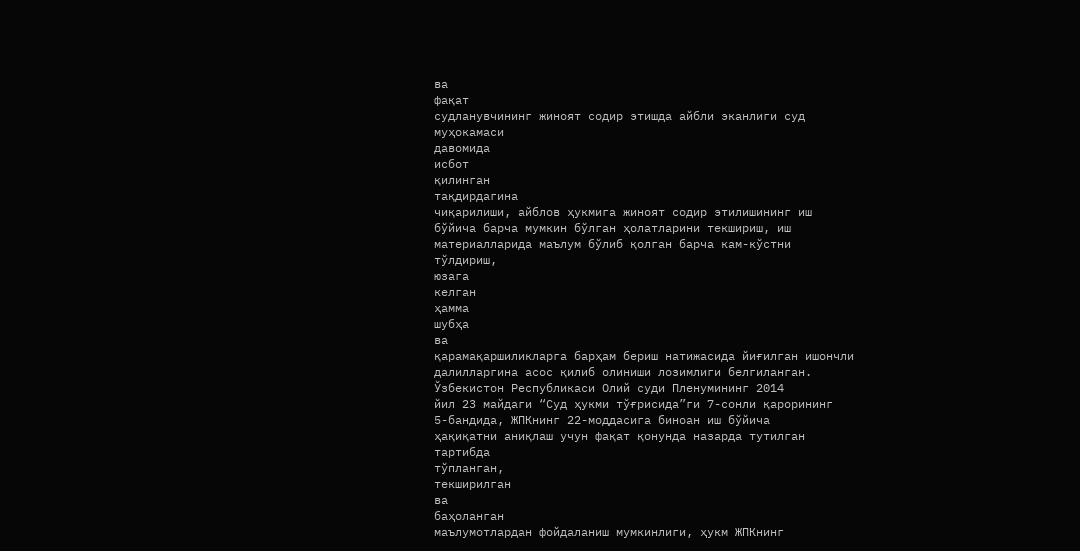ва
фақат
судланувчининг жиноят содир этишда айбли эканлиги суд
муҳокамаси
давомида
исбот
қилинган
тақдирдагина
чиқарилиши, айблов ҳукмига жиноят содир этилишининг иш
бўйича барча мумкин бўлган ҳолатларини текшириш, иш
материалларида маълум бўлиб қолган барча кам-кўстни
тўлдириш,
юзага
келган
ҳамма
шубҳа
ва
қарамақаршиликларга барҳам бериш натижасида йиғилган ишончли
далилларгина асос қилиб олиниши лозимлиги белгиланган.
Ўзбекистон Республикаси Олий суди Пленумининг 2014
йил 23 майдаги “Суд ҳукми тўғрисида”ги 7-сонли қарорининг
5-бандида, ЖПКнинг 22-моддасига биноан иш бўйича
ҳақиқатни аниқлаш учун фақат қонунда назарда тутилган
тартибда
тўпланган,
текширилган
ва
баҳоланган
маълумотлардан фойдаланиш мумкинлиги, ҳукм ЖПКнинг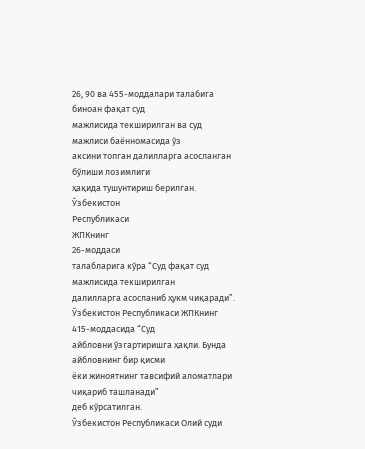26, 90 ва 455-моддалари талабига биноан фақат суд
мажлисида текширилган ва суд мажлиси баённомасида ўз
аксини топган далилларга асосланган бўлиши лозимлиги
ҳақида тушунтириш берилган.
Ўзбекистон
Республикаси
ЖПКнинг
26-моддаси
талабларига кўра “Суд фақат суд мажлисида текширилган
далилларга асосланиб ҳукм чиқаради”.
Ўзбекистон Республикаси ЖПКнинг 415-моддасида “Суд
айбловни ўзгартиришга ҳақли. Бунда айбловнинг бир қисми
ёки жиноятнинг тавсифий аломатлари чиқариб ташланади”
деб кўрсатилган.
Ўзбекистон Республикаси Олий суди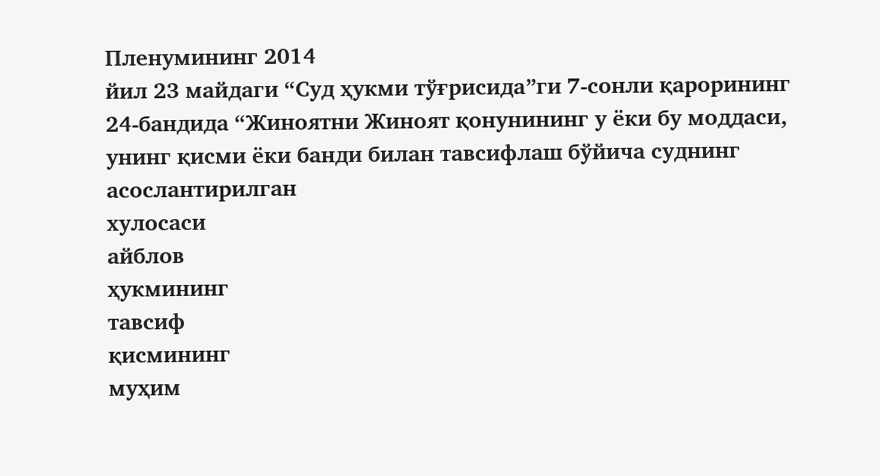Пленумининг 2014
йил 23 майдаги “Суд ҳукми тўғрисида”ги 7-сонли қарорининг
24-бандида “Жиноятни Жиноят қонунининг у ёки бу моддаси,
унинг қисми ёки банди билан тавсифлаш бўйича суднинг
асослантирилган
хулосаси
айблов
ҳукмининг
тавсиф
қисмининг
муҳим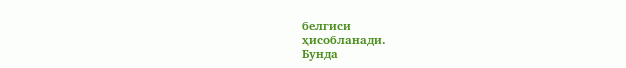белгиси
ҳисобланади.
Бунда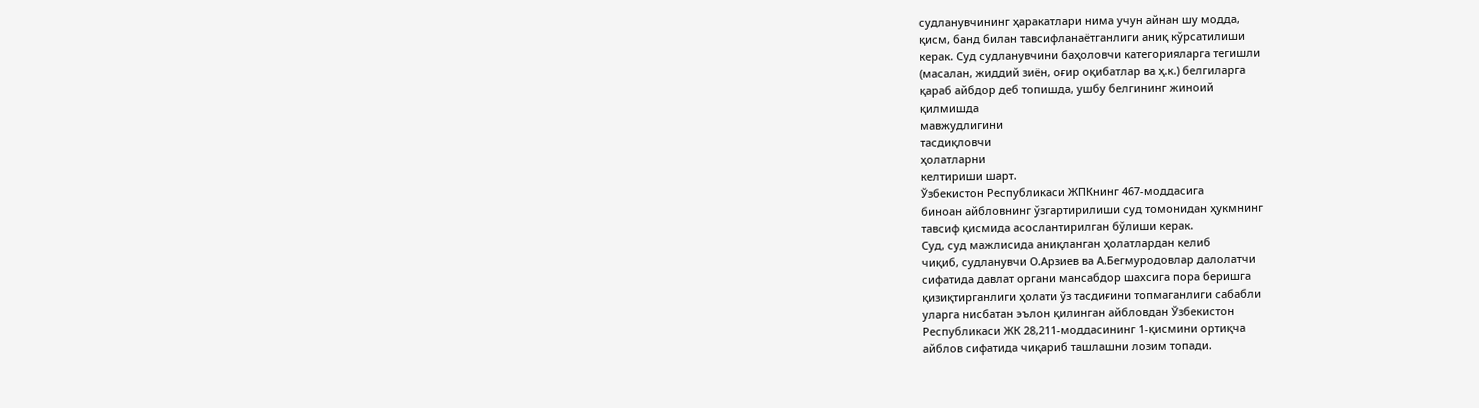судланувчининг ҳаракатлари нима учун айнан шу модда,
қисм, банд билан тавсифланаётганлиги аниқ кўрсатилиши
керак. Суд судланувчини баҳоловчи категорияларга тегишли
(масалан, жиддий зиён, оғир оқибатлар ва ҳ.к.) белгиларга
қараб айбдор деб топишда, ушбу белгининг жиноий
қилмишда
мавжудлигини
тасдиқловчи
ҳолатларни
келтириши шарт.
Ўзбекистон Республикаси ЖПКнинг 467-моддасига
биноан айбловнинг ўзгартирилиши суд томонидан ҳукмнинг
тавсиф қисмида асослантирилган бўлиши керак.
Суд, суд мажлисида аниқланган ҳолатлардан келиб
чиқиб, судланувчи О.Арзиев ва А.Бегмуродовлар далолатчи
сифатида давлат органи мансабдор шахсига пора беришга
қизиқтирганлиги ҳолати ўз тасдиғини топмаганлиги сабабли
уларга нисбатан эълон қилинган айбловдан Ўзбекистон
Республикаси ЖК 28,211-моддасининг 1-қисмини ортиқча
айблов сифатида чиқариб ташлашни лозим топади.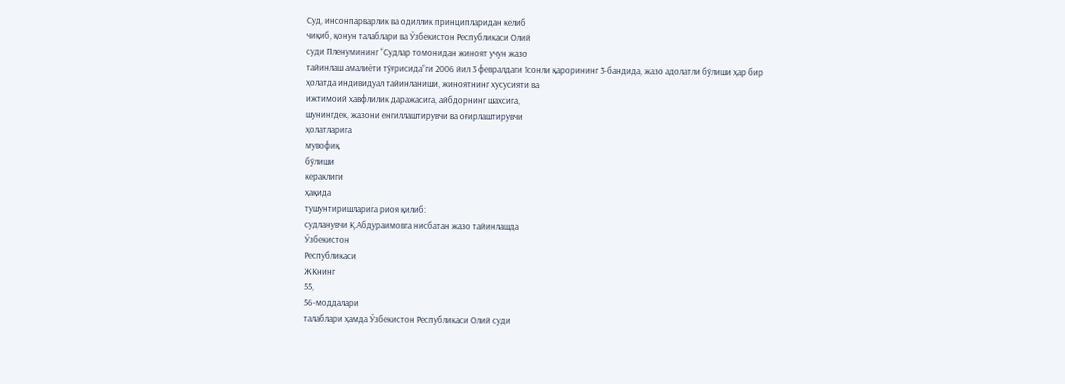Суд, инсонпарварлик ва одиллик принципларидан келиб
чиқиб, қонун талаблари ва Ўзбекистон Республикаси Олий
суди Пленумининг “Судлар томонидан жиноят учун жазо
тайинлаш амалиёти тўғрисида”ги 2006 йил 3 февралдаги 1сонли қарорининг 3-бандида, жазо адолатли бўлиши ҳар бир
ҳолатда индивидуал тайинланиши, жиноятнинг хусусияти ва
ижтимоий хавфлилик даражасига, айбдорнинг шахсига,
шунингдек, жазони енгиллаштирувчи ва оғирлаштирувчи
ҳолатларига
мувофиқ
бўлиши
кераклиги
ҳақида
тушунтиришларига риоя қилиб:
судланувчи Қ.Абдураимовга нисбатан жазо тайинлашда
Ўзбекистон
Республикаси
ЖКнинг
55,
56-моддалари
талаблари ҳамда Ўзбекистон Республикаси Олий суди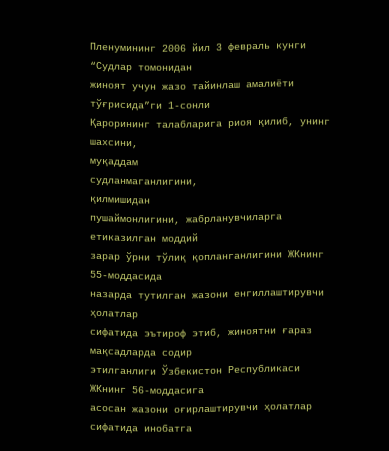Пленумининг 2006 йил 3 февраль кунги “Судлар томонидан
жиноят учун жазо тайинлаш амалиёти тўғрисида”ги 1-сонли
Қарорининг талабларига риоя қилиб, унинг шахсини,
муқаддам
судланмаганлигини,
қилмишидан
пушаймонлигини, жабрланувчиларга етиказилган моддий
зарар ўрни тўлиқ қопланганлигини ЖКнинг 55-моддасида
назарда тутилган жазони енгиллаштирувчи ҳолатлар
сифатида эътироф этиб, жиноятни ғараз мақсадларда содир
этилганлиги Ўзбекистон Республикаси ЖКнинг 56-моддасига
асосан жазони оғирлаштирувчи ҳолатлар сифатида инобатга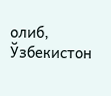олиб, Ўзбекистон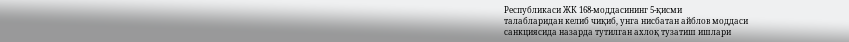Республикаси ЖК 168-моддасининг 5-қисми
талабларидан келиб чиқиб, унга нисбатан айблов моддаси
санкциясида назарда тутилган ахлоқ тузатиш ишлари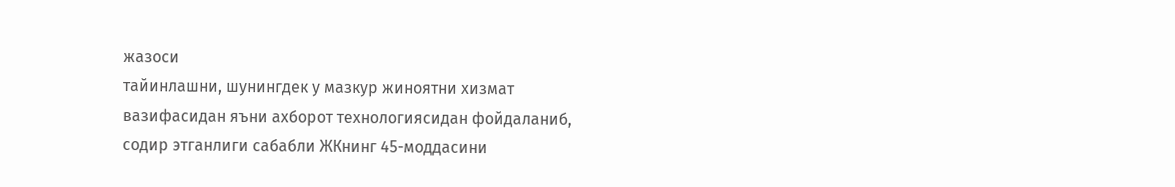жазоси
тайинлашни, шунингдек у мазкур жиноятни хизмат
вазифасидан яъни ахборот технологиясидан фойдаланиб,
содир этганлиги сабабли ЖКнинг 45-моддасини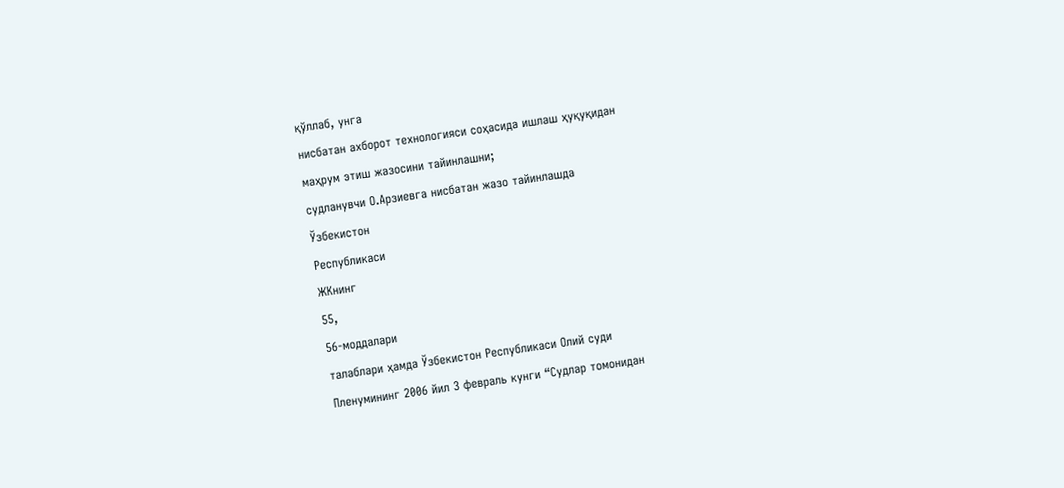қўллаб, унга
нисбатан ахборот технологияси соҳасида ишлаш ҳуқуқидан
маҳрум этиш жазосини тайинлашни;
судланувчи О.Арзиевга нисбатан жазо тайинлашда
Ўзбекистон
Республикаси
ЖКнинг
55,
56-моддалари
талаблари ҳамда Ўзбекистон Республикаси Олий суди
Пленумининг 2006 йил 3 февраль кунги “Судлар томонидан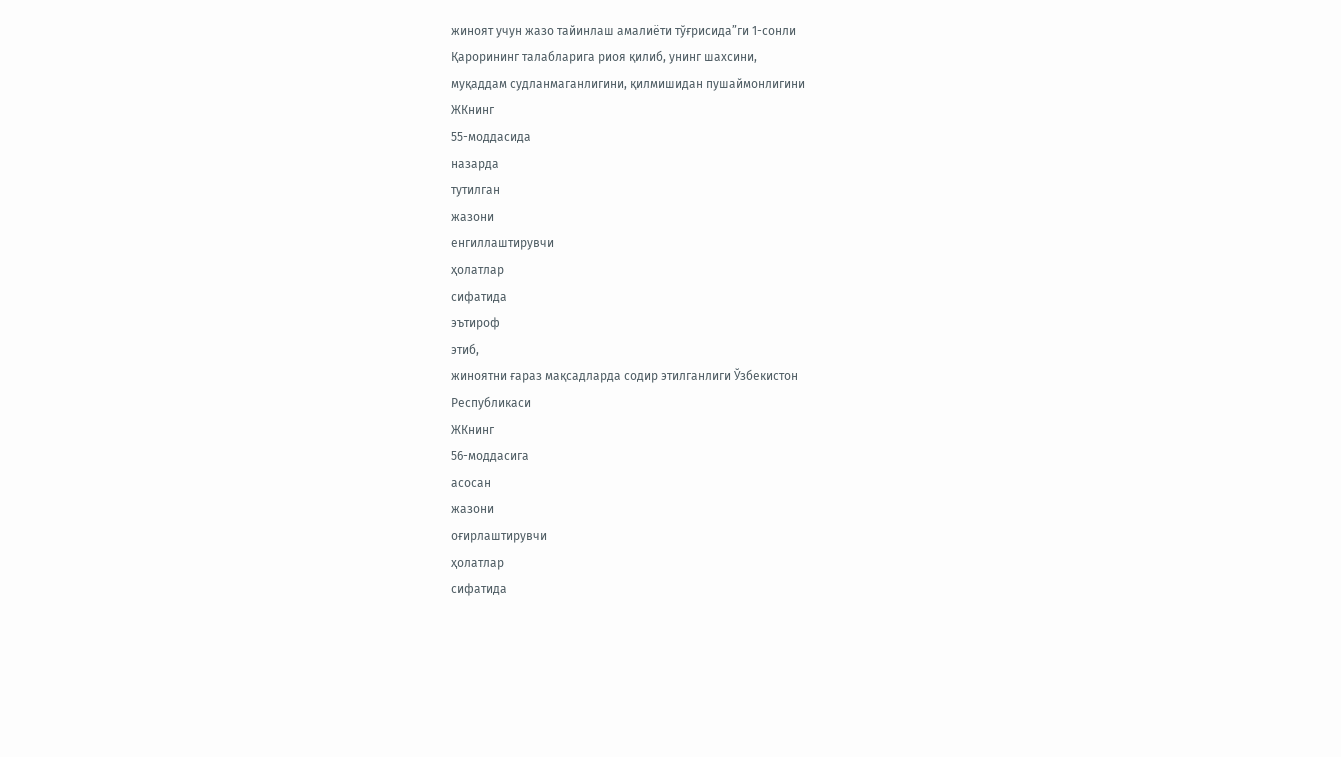жиноят учун жазо тайинлаш амалиёти тўғрисида”ги 1-сонли
Қарорининг талабларига риоя қилиб, унинг шахсини,
муқаддам судланмаганлигини, қилмишидан пушаймонлигини
ЖКнинг
55-моддасида
назарда
тутилган
жазони
енгиллаштирувчи
ҳолатлар
сифатида
эътироф
этиб,
жиноятни ғараз мақсадларда содир этилганлиги Ўзбекистон
Республикаси
ЖКнинг
56-моддасига
асосан
жазони
оғирлаштирувчи
ҳолатлар
сифатида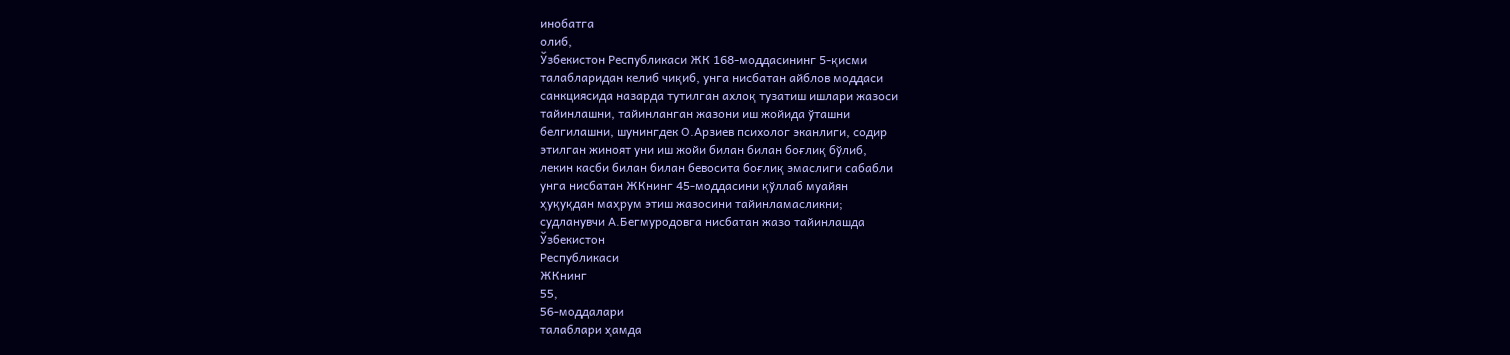инобатга
олиб,
Ўзбекистон Республикаси ЖК 168-моддасининг 5-қисми
талабларидан келиб чиқиб, унга нисбатан айблов моддаси
санкциясида назарда тутилган ахлоқ тузатиш ишлари жазоси
тайинлашни, тайинланган жазони иш жойида ўташни
белгилашни, шунингдек О.Арзиев психолог эканлиги, содир
этилган жиноят уни иш жойи билан билан боғлиқ бўлиб,
лекин касби билан билан бевосита боғлиқ эмаслиги сабабли
унга нисбатан ЖКнинг 45-моддасини қўллаб муайян
ҳуқуқдан маҳрум этиш жазосини тайинламасликни;
судланувчи А.Бегмуродовга нисбатан жазо тайинлашда
Ўзбекистон
Республикаси
ЖКнинг
55,
56-моддалари
талаблари ҳамда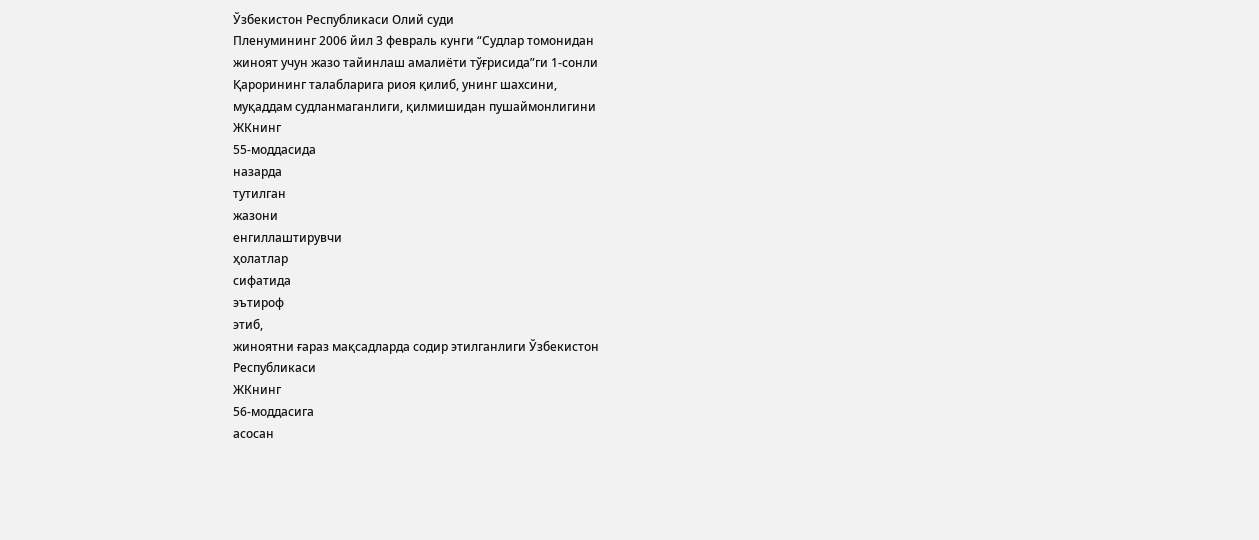Ўзбекистон Республикаси Олий суди
Пленумининг 2006 йил 3 февраль кунги “Судлар томонидан
жиноят учун жазо тайинлаш амалиёти тўғрисида”ги 1-сонли
Қарорининг талабларига риоя қилиб, унинг шахсини,
муқаддам судланмаганлиги, қилмишидан пушаймонлигини
ЖКнинг
55-моддасида
назарда
тутилган
жазони
енгиллаштирувчи
ҳолатлар
сифатида
эътироф
этиб,
жиноятни ғараз мақсадларда содир этилганлиги Ўзбекистон
Республикаси
ЖКнинг
56-моддасига
асосан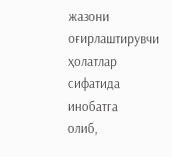жазони
оғирлаштирувчи
ҳолатлар
сифатида
инобатга
олиб,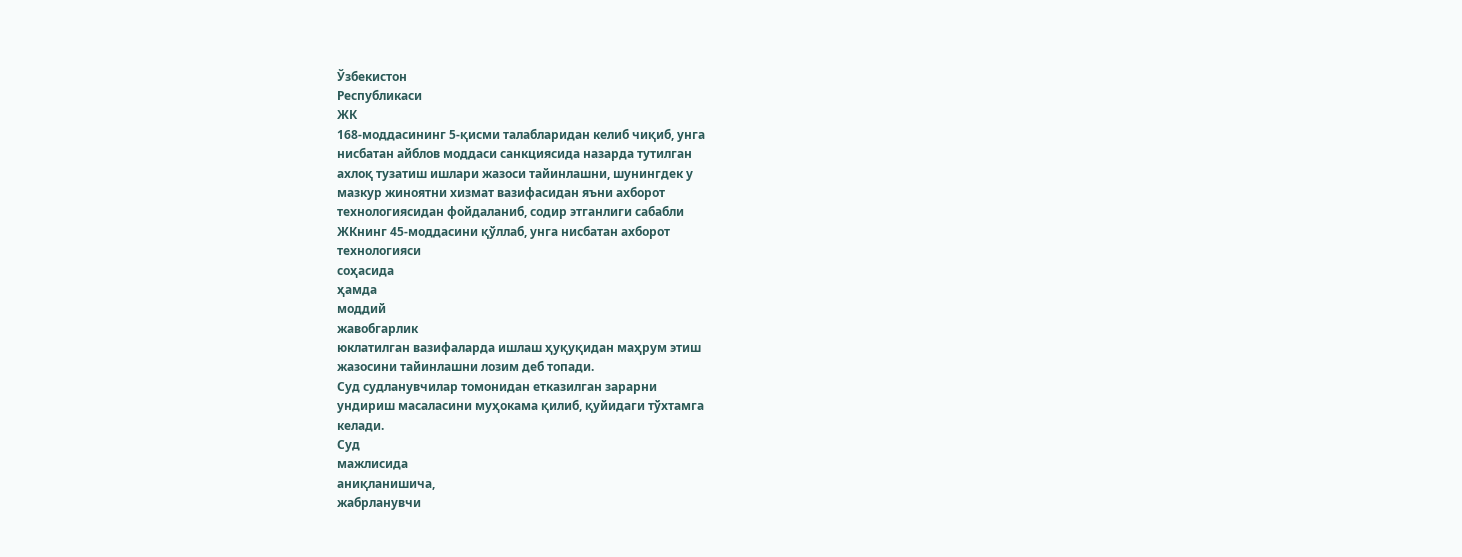Ўзбекистон
Республикаси
ЖК
168-моддасининг 5-қисми талабларидан келиб чиқиб, унга
нисбатан айблов моддаси санкциясида назарда тутилган
ахлоқ тузатиш ишлари жазоси тайинлашни, шунингдек у
мазкур жиноятни хизмат вазифасидан яъни ахборот
технологиясидан фойдаланиб, содир этганлиги сабабли
ЖКнинг 45-моддасини қўллаб, унга нисбатан ахборот
технологияси
соҳасида
ҳамда
моддий
жавобгарлик
юклатилган вазифаларда ишлаш ҳуқуқидан маҳрум этиш
жазосини тайинлашни лозим деб топади.
Суд судланувчилар томонидан етказилган зарарни
ундириш масаласини муҳокама қилиб, қуйидаги тўхтамга
келади.
Суд
мажлисида
аниқланишича,
жабрланувчи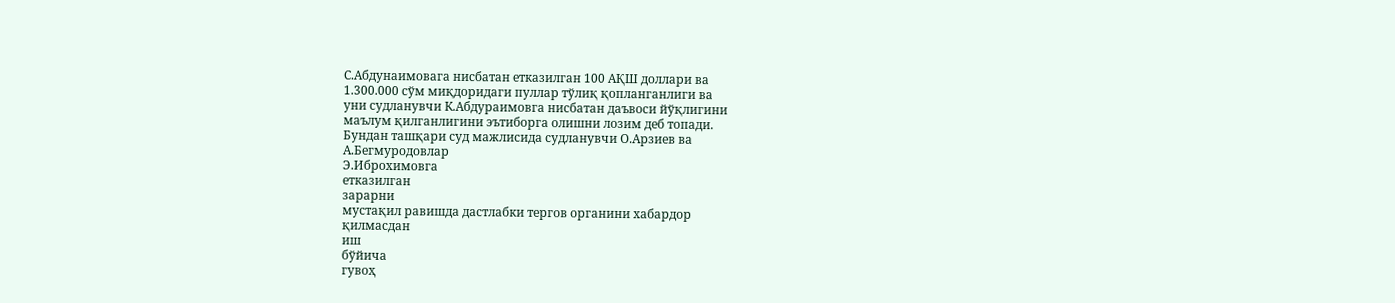С.Абдунаимовага нисбатан етказилган 100 АҚШ доллари ва
1.300.000 сўм миқдоридаги пуллар тўлиқ қопланганлиги ва
уни судланувчи К.Абдураимовга нисбатан даъвоси йўқлигини
маълум қилганлигини эътиборга олишни лозим деб топади.
Бундан ташқари суд мажлисида судланувчи О.Арзиев ва
А.Бегмуродовлар
Э.Иброхимовга
етказилган
зарарни
мустақил равишда дастлабки тергов органини хабардор
қилмасдан
иш
бўйича
гувоҳ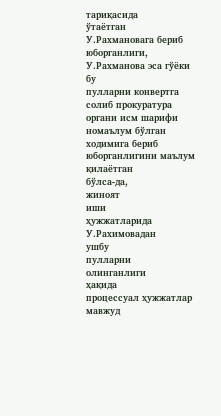тариқасида
ўтаётган
У.Рахмановага бериб юборганлиги, У.Рахманова эса гўёки бу
пулларни конвертга солиб прокуратура органи исм шарифи
номаълум бўлган ходимига бериб юборганлигини маълум
қилаётган
бўлса-да,
жиноят
иши
ҳужжатларида
У.Рахимовадан
ушбу
пулларни
олинганлиги
ҳақида
процессуал ҳужжатлар мавжуд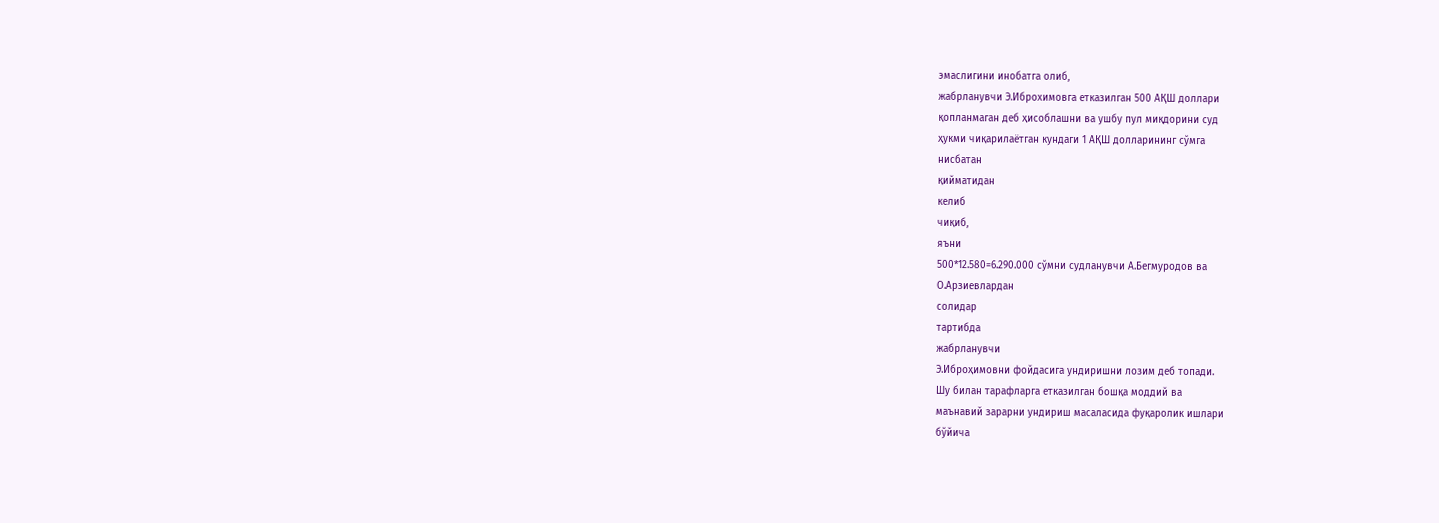эмаслигини инобатга олиб,
жабрланувчи Э.Иброхимовга етказилган 500 АҚШ доллари
қопланмаган деб ҳисоблашни ва ушбу пул миқдорини суд
ҳукми чиқарилаётган кундаги 1 АҚШ долларининг сўмга
нисбатан
қийматидан
келиб
чиқиб,
яъни
500*12.580=6.290.000 сўмни судланувчи А.Бегмуродов ва
О.Арзиевлардан
солидар
тартибда
жабрланувчи
Э.Иброҳимовни фойдасига ундиришни лозим деб топади.
Шу билан тарафларга етказилган бошқа моддий ва
маънавий зарарни ундириш масаласида фуқаролик ишлари
бўйича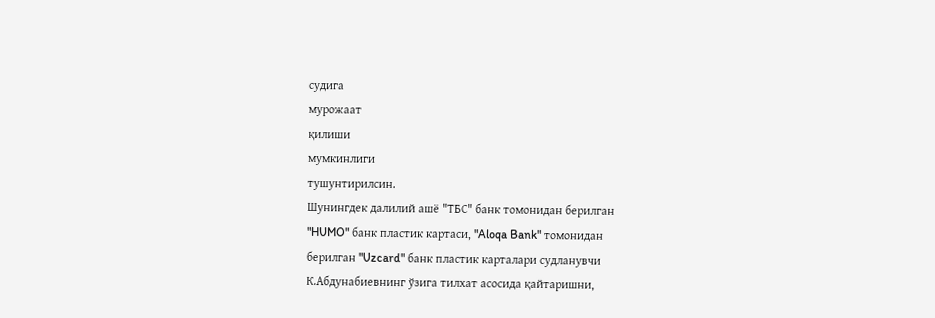судига
мурожаат
қилиши
мумкинлиги
тушунтирилсин.
Шунингдек далилий ашё "ТБС" банк томонидан берилган
"HUMO" банк пластик картаси, "Aloqa Bank" томонидан
берилган "Uzcard" банк пластик карталари судланувчи
К.Абдунабиевнинг ўзига тилхат асосида қайтаришни,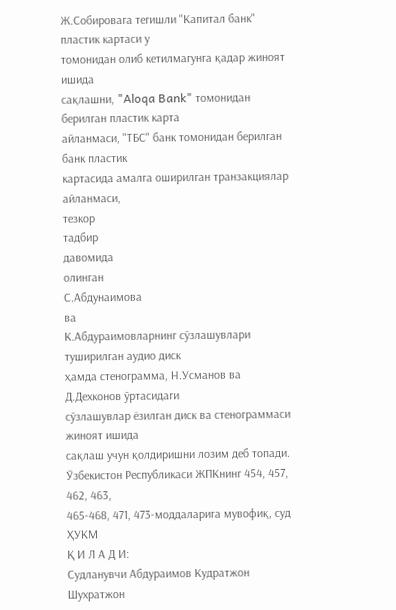Ж.Собировага тегишли "Капитал банк" пластик картаси у
томонидан олиб кетилмагунга қадар жиноят ишида
сақлашни, "Aloqa Bank" томонидан берилган пластик карта
айланмаси, "ТБС" банк томонидан берилган банк пластик
картасида амалга оширилган транзакциялар айланмаси,
тезкор
тадбир
давомида
олинган
С.Абдунаимова
ва
К.Абдураимовларнинг сўзлашувлари туширилган аудио диск
ҳамда стенограмма, Н.Усманов ва Д.Дехконов ўртасидаги
сўзлашувлар ёзилган диск ва стенограммаси жиноят ишида
сақлаш учун қолдиришни лозим деб топади.
Ўзбекистон Республикаси ЖПКнинг 454, 457, 462, 463,
465-468, 471, 473-моддаларига мувофиқ, суд
ҲУКМ
Қ И Л А Д И:
Судланувчи Абдураимов Кудратжон Шухратжон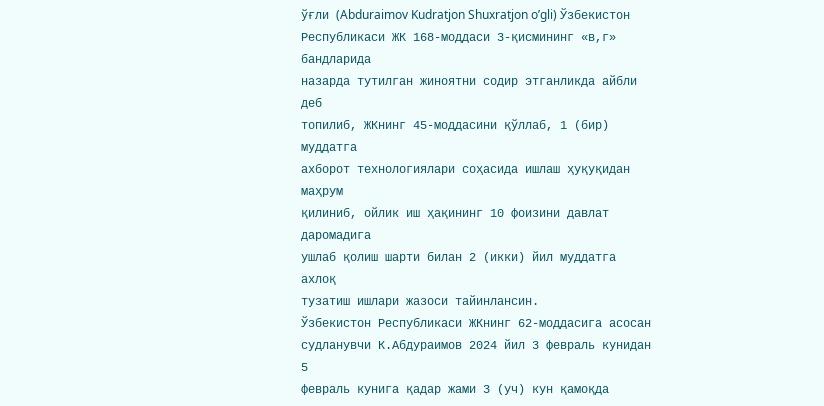ўғли (Abduraimov Kudratjon Shuxratjon o’gli) Ўзбекистон
Республикаси ЖК 168-моддаси 3-қисмининг «в,г» бандларида
назарда тутилган жиноятни содир этганликда айбли деб
топилиб, ЖКнинг 45-моддасини қўллаб, 1 (бир) муддатга
ахборот технологиялари соҳасида ишлаш ҳуқуқидан маҳрум
қилиниб, ойлик иш ҳақининг 10 фоизини давлат даромадига
ушлаб қолиш шарти билан 2 (икки) йил муддатга ахлоқ
тузатиш ишлари жазоси тайинлансин.
Ўзбекистон Республикаси ЖКнинг 62-моддасига асосан
судланувчи К.Абдураимов 2024 йил 3 февраль кунидан 5
февраль кунига қадар жами 3 (уч) кун қамоқда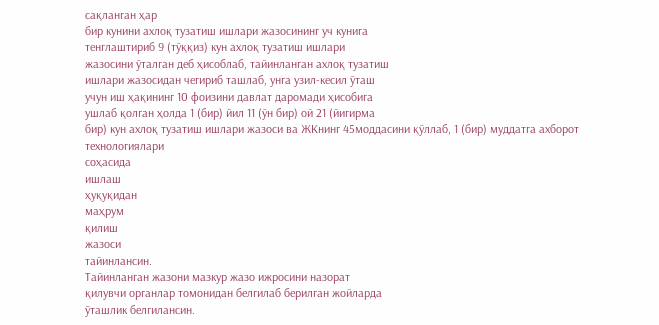сақланган ҳар
бир кунини ахлоқ тузатиш ишлари жазосининг уч кунига
тенглаштириб 9 (тўққиз) кун ахлоқ тузатиш ишлари
жазосини ўталган деб ҳисоблаб, тайинланган ахлоқ тузатиш
ишлари жазосидан чегириб ташлаб, унга узил-кесил ўташ
учун иш ҳақининг 10 фоизини давлат даромади ҳисобига
ушлаб қолган ҳолда 1 (бир) йил 11 (ўн бир) ой 21 (йигирма
бир) кун ахлоқ тузатиш ишлари жазоси ва ЖКнинг 45моддасини қўллаб, 1 (бир) муддатга ахборот технологиялари
соҳасида
ишлаш
ҳуқуқидан
маҳрум
қилиш
жазоси
тайинлансин.
Тайинланган жазони мазкур жазо ижросини назорат
қилувчи органлар томонидан белгилаб берилган жойларда
ўташлик белгилансин.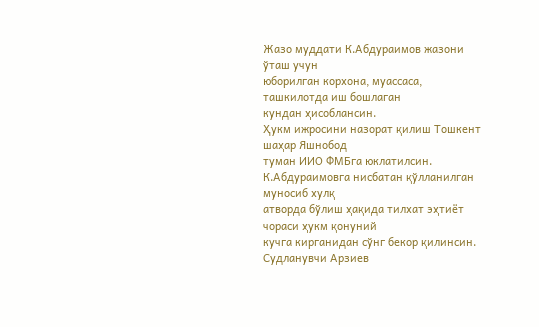Жазо муддати К.Абдураимов жазони ўташ учун
юборилган корхона, муассаса, ташкилотда иш бошлаган
кундан ҳисоблансин.
Ҳукм ижросини назорат қилиш Тошкент шаҳар Яшнобод
туман ИИО ФМБга юклатилсин.
К.Абдураимовга нисбатан қўлланилган муносиб хулқ
атворда бўлиш ҳақида тилхат эҳтиёт чораси ҳукм қонуний
кучга кирганидан сўнг бекор қилинсин.
Судланувчи Арзиев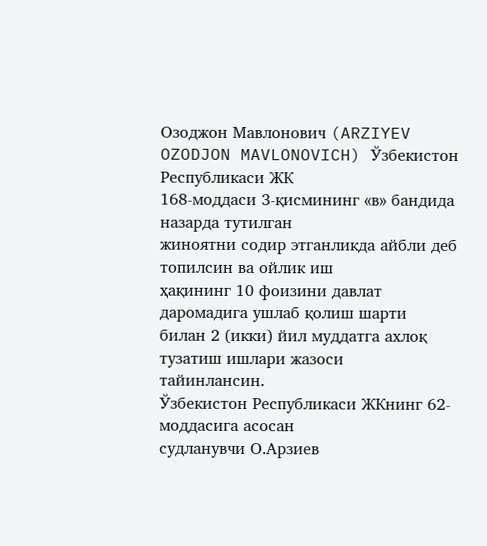Озоджон Мавлонович (ARZIYEV
OZODJON MAVLONOVICH) Ўзбекистон Республикаси ЖК
168-моддаси 3-қисмининг «в» бандида назарда тутилган
жиноятни содир этганликда айбли деб топилсин ва ойлик иш
ҳақининг 10 фоизини давлат даромадига ушлаб қолиш шарти
билан 2 (икки) йил муддатга ахлоқ тузатиш ишлари жазоси
тайинлансин.
Ўзбекистон Республикаси ЖКнинг 62-моддасига асосан
судланувчи О.Арзиев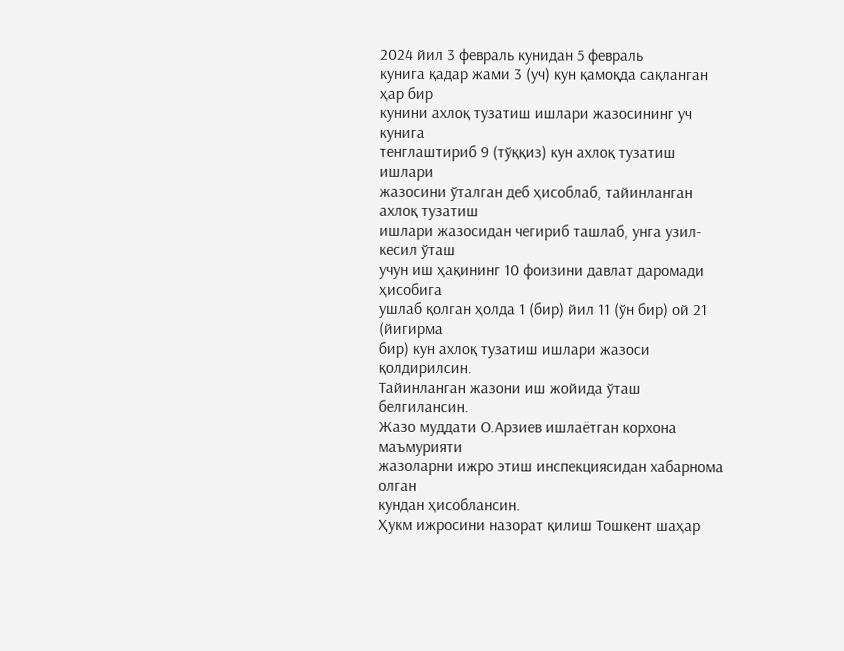2024 йил 3 февраль кунидан 5 февраль
кунига қадар жами 3 (уч) кун қамоқда сақланган ҳар бир
кунини ахлоқ тузатиш ишлари жазосининг уч кунига
тенглаштириб 9 (тўққиз) кун ахлоқ тузатиш ишлари
жазосини ўталган деб ҳисоблаб, тайинланган ахлоқ тузатиш
ишлари жазосидан чегириб ташлаб, унга узил-кесил ўташ
учун иш ҳақининг 10 фоизини давлат даромади ҳисобига
ушлаб қолган ҳолда 1 (бир) йил 11 (ўн бир) ой 21 (йигирма
бир) кун ахлоқ тузатиш ишлари жазоси қолдирилсин.
Тайинланган жазони иш жойида ўташ белгилансин.
Жазо муддати О.Арзиев ишлаётган корхона маъмурияти
жазоларни ижро этиш инспекциясидан хабарнома олган
кундан ҳисоблансин.
Ҳукм ижросини назорат қилиш Тошкент шаҳар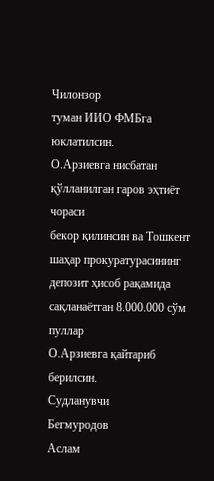Чилонзор
туман ИИО ФМБга юклатилсин.
О.Арзиевга нисбатан қўлланилган гаров эҳтиёт чораси
бекор қилинсин ва Тошкент шаҳар прокуратурасининг
депозит ҳисоб рақамида сақланаётган 8.000.000 сўм пуллар
О.Арзиевга қайтариб берилсин.
Судланувчи
Бегмуродов
Аслам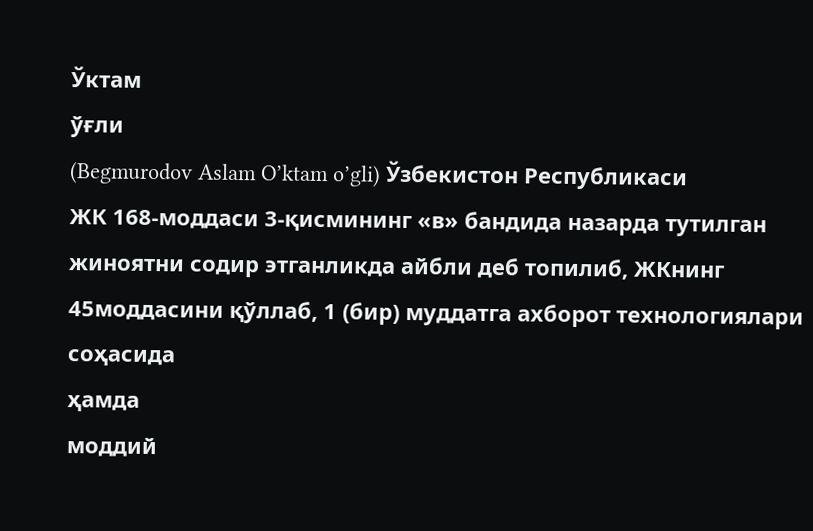Ўктам
ўғли
(Begmurodov Aslam O’ktam o’gli) Ўзбекистон Республикаси
ЖК 168-моддаси 3-қисмининг «в» бандида назарда тутилган
жиноятни содир этганликда айбли деб топилиб, ЖКнинг 45моддасини қўллаб, 1 (бир) муддатга ахборот технологиялари
соҳасида
ҳамда
моддий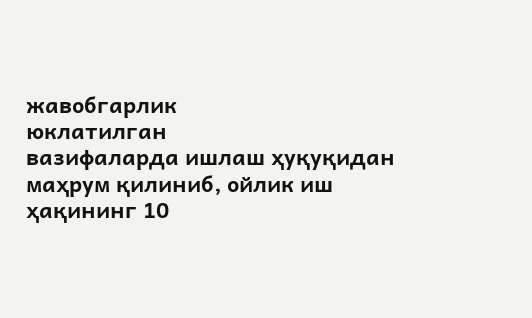жавобгарлик
юклатилган
вазифаларда ишлаш ҳуқуқидан маҳрум қилиниб, ойлик иш
ҳақининг 10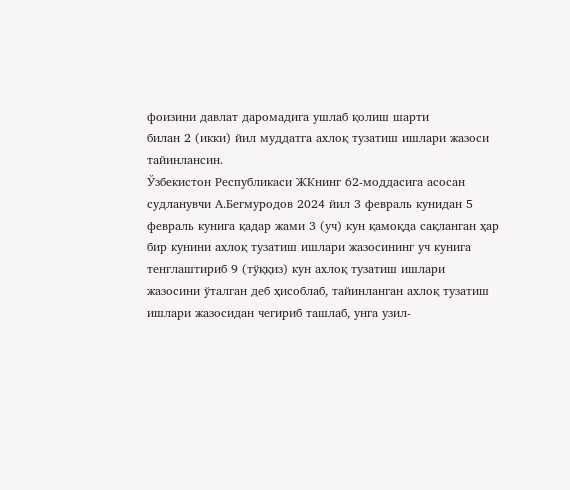фоизини давлат даромадига ушлаб қолиш шарти
билан 2 (икки) йил муддатга ахлоқ тузатиш ишлари жазоси
тайинлансин.
Ўзбекистон Республикаси ЖКнинг 62-моддасига асосан
судланувчи А.Бегмуродов 2024 йил 3 февраль кунидан 5
февраль кунига қадар жами 3 (уч) кун қамоқда сақланган ҳар
бир кунини ахлоқ тузатиш ишлари жазосининг уч кунига
тенглаштириб 9 (тўққиз) кун ахлоқ тузатиш ишлари
жазосини ўталган деб ҳисоблаб, тайинланган ахлоқ тузатиш
ишлари жазосидан чегириб ташлаб, унга узил-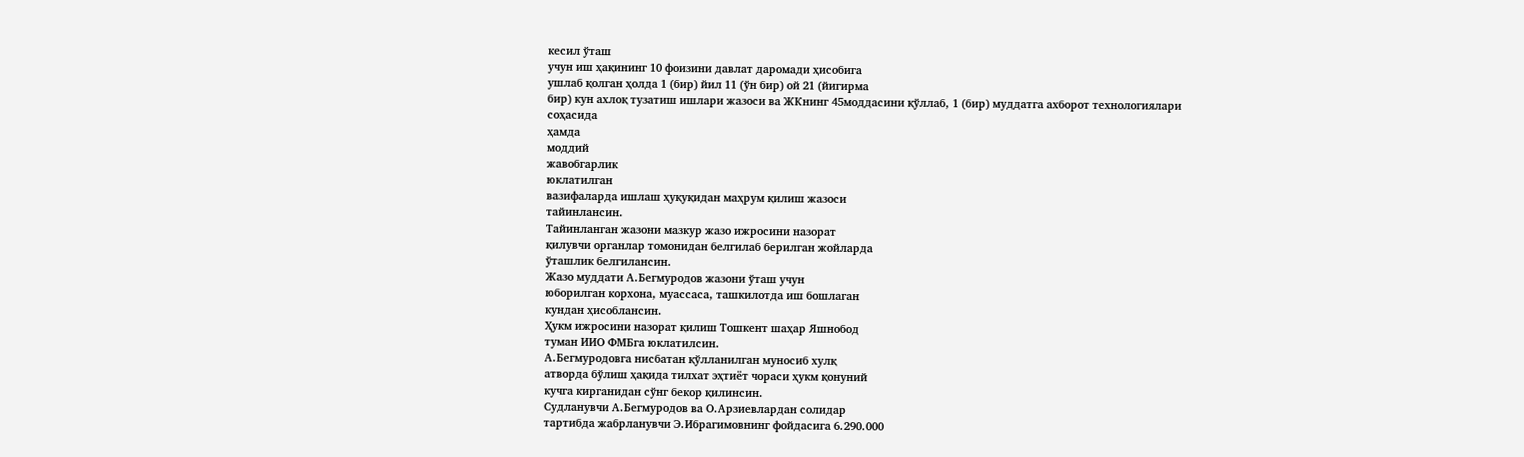кесил ўташ
учун иш ҳақининг 10 фоизини давлат даромади ҳисобига
ушлаб қолган ҳолда 1 (бир) йил 11 (ўн бир) ой 21 (йигирма
бир) кун ахлоқ тузатиш ишлари жазоси ва ЖКнинг 45моддасини қўллаб, 1 (бир) муддатга ахборот технологиялари
соҳасида
ҳамда
моддий
жавобгарлик
юклатилган
вазифаларда ишлаш ҳуқуқидан маҳрум қилиш жазоси
тайинлансин.
Тайинланган жазони мазкур жазо ижросини назорат
қилувчи органлар томонидан белгилаб берилган жойларда
ўташлик белгилансин.
Жазо муддати А.Бегмуродов жазони ўташ учун
юборилган корхона, муассаса, ташкилотда иш бошлаган
кундан ҳисоблансин.
Ҳукм ижросини назорат қилиш Тошкент шаҳар Яшнобод
туман ИИО ФМБга юклатилсин.
А.Бегмуродовга нисбатан қўлланилган муносиб хулқ
атворда бўлиш ҳақида тилхат эҳтиёт чораси ҳукм қонуний
кучга кирганидан сўнг бекор қилинсин.
Судланувчи А.Бегмуродов ва О.Арзиевлардан солидар
тартибда жабрланувчи Э.Ибрагимовнинг фойдасига 6.290.000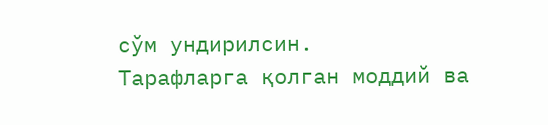сўм ундирилсин.
Тарафларга қолган моддий ва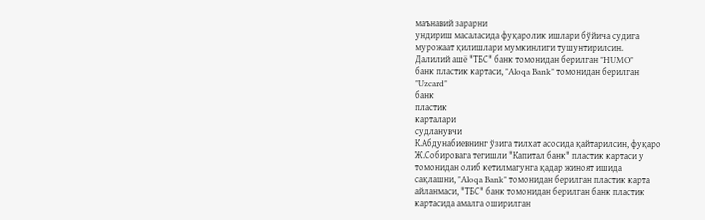маънавий зарарни
ундириш масаласида фуқаролик ишлари бўйича судига
мурожаат қилишлари мумкинлиги тушунтирилсин.
Далилий ашё "ТБС" банк томонидан берилган "HUMO"
банк пластик картаси, "Aloqa Bank" томонидан берилган
"Uzcard"
банк
пластик
карталари
судланувчи
К.Абдунабиевнинг ўзига тилхат асосида қайтарилсин, фуқаро
Ж.Собировага тегишли "Капитал банк" пластик картаси у
томонидан олиб кетилмагунга қадар жиноят ишида
сақлашни, "Aloqa Bank" томонидан берилган пластик карта
айланмаси, "ТБС" банк томонидан берилган банк пластик
картасида амалга оширилган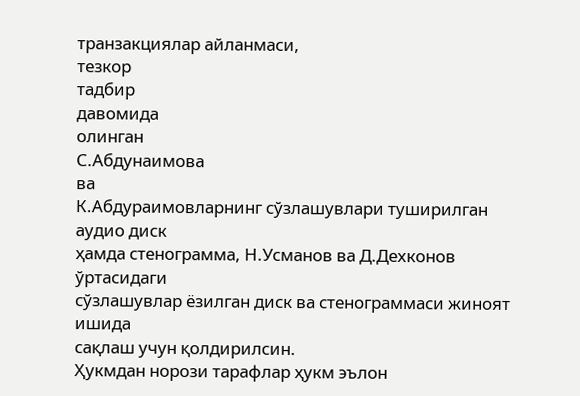транзакциялар айланмаси,
тезкор
тадбир
давомида
олинган
С.Абдунаимова
ва
К.Абдураимовларнинг сўзлашувлари туширилган аудио диск
ҳамда стенограмма, Н.Усманов ва Д.Дехконов ўртасидаги
сўзлашувлар ёзилган диск ва стенограммаси жиноят ишида
сақлаш учун қолдирилсин.
Ҳукмдан норози тарафлар ҳукм эълон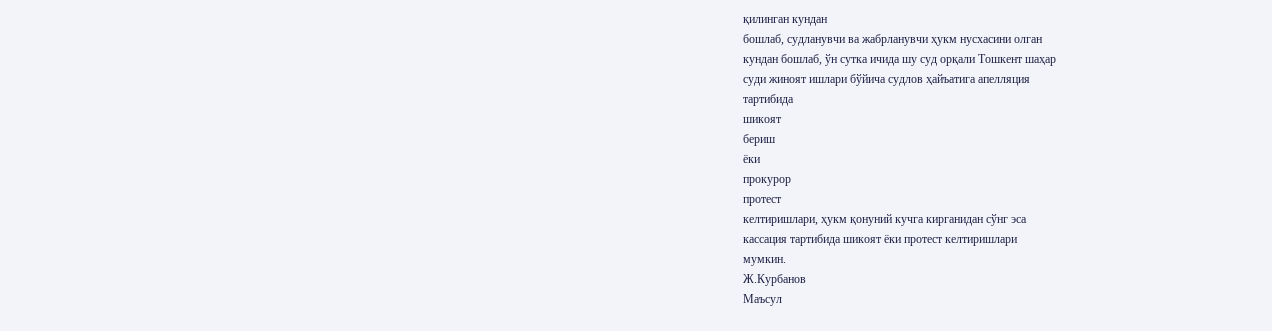қилинган кундан
бошлаб, судланувчи ва жабрланувчи ҳукм нусхасини олган
кундан бошлаб, ўн сутка ичида шу суд орқали Тошкент шаҳар
суди жиноят ишлари бўйича судлов ҳайъатига апелляция
тартибида
шикоят
бериш
ёки
прокурор
протест
келтиришлари, ҳукм қонуний кучга кирганидан сўнг эса
кассация тартибида шикоят ёки протест келтиришлари
мумкин.
Ж.Курбанов
Маъсул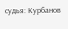судья: Курбанов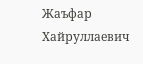Жаъфар Хайруллаевич